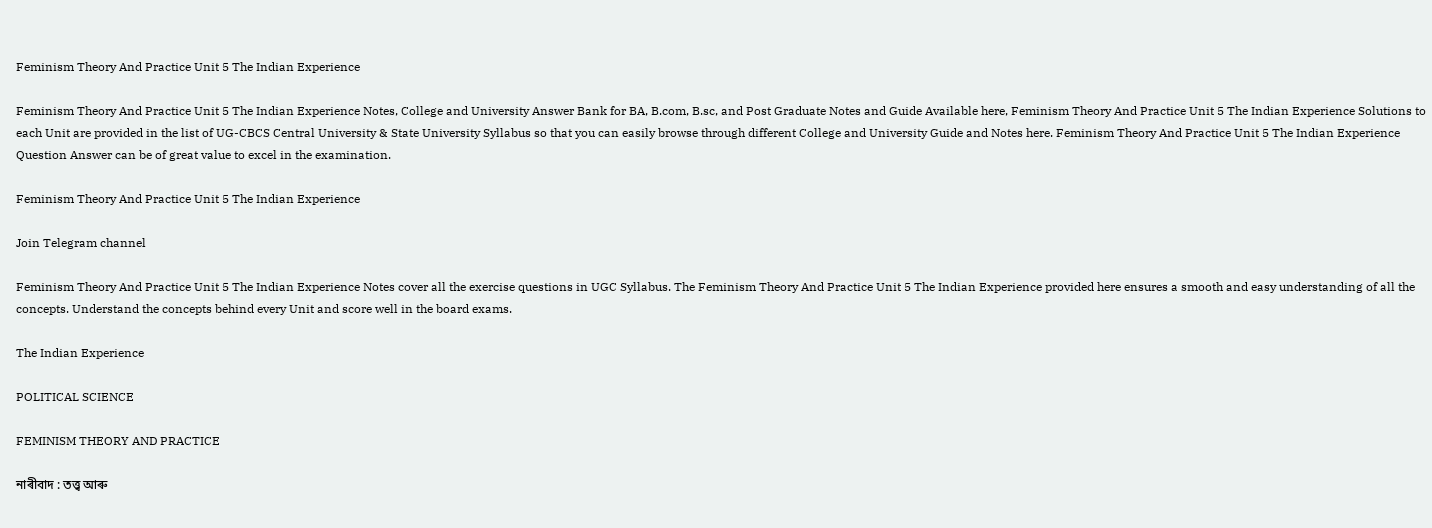Feminism Theory And Practice Unit 5 The Indian Experience

Feminism Theory And Practice Unit 5 The Indian Experience Notes, College and University Answer Bank for BA, B.com, B.sc, and Post Graduate Notes and Guide Available here, Feminism Theory And Practice Unit 5 The Indian Experience Solutions to each Unit are provided in the list of UG-CBCS Central University & State University Syllabus so that you can easily browse through different College and University Guide and Notes here. Feminism Theory And Practice Unit 5 The Indian Experience Question Answer can be of great value to excel in the examination.

Feminism Theory And Practice Unit 5 The Indian Experience

Join Telegram channel

Feminism Theory And Practice Unit 5 The Indian Experience Notes cover all the exercise questions in UGC Syllabus. The Feminism Theory And Practice Unit 5 The Indian Experience provided here ensures a smooth and easy understanding of all the concepts. Understand the concepts behind every Unit and score well in the board exams.

The Indian Experience

POLITICAL SCIENCE

FEMINISM THEORY AND PRACTICE

নাৰীবাদ : তত্ত্ব আৰু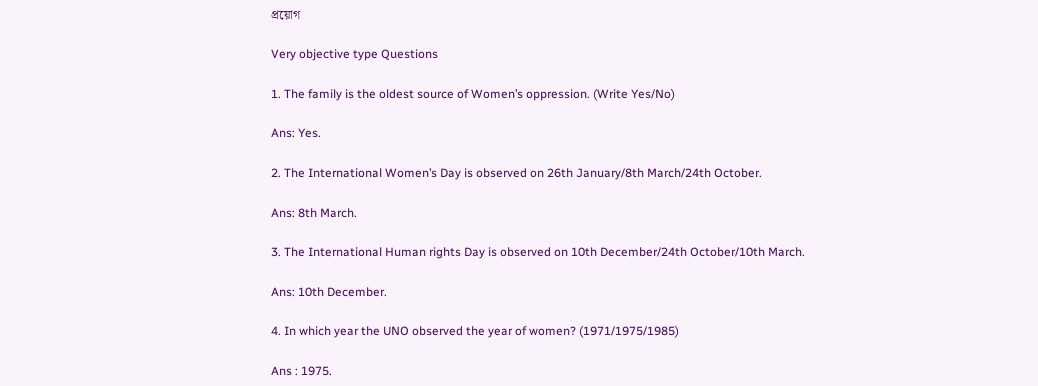প্ৰয়োগ

Very objective type Questions

1. The family is the oldest source of Women’s oppression. (Write Yes/No)

Ans: Yes.

2. The International Women’s Day is observed on 26th January/8th March/24th October.

Ans: 8th March.

3. The International Human rights Day is observed on 10th December/24th October/10th March.

Ans: 10th December.

4. In which year the UNO observed the year of women? (1971/1975/1985)

Ans : 1975.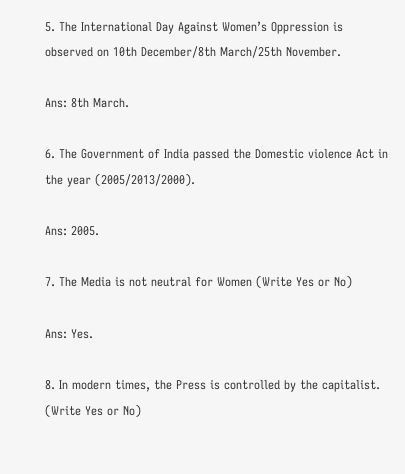5. The International Day Against Women’s Oppression is observed on 10th December/8th March/25th November.

Ans: 8th March.

6. The Government of India passed the Domestic violence Act in the year (2005/2013/2000).

Ans: 2005.

7. The Media is not neutral for Women (Write Yes or No)

Ans: Yes.

8. In modern times, the Press is controlled by the capitalist. (Write Yes or No)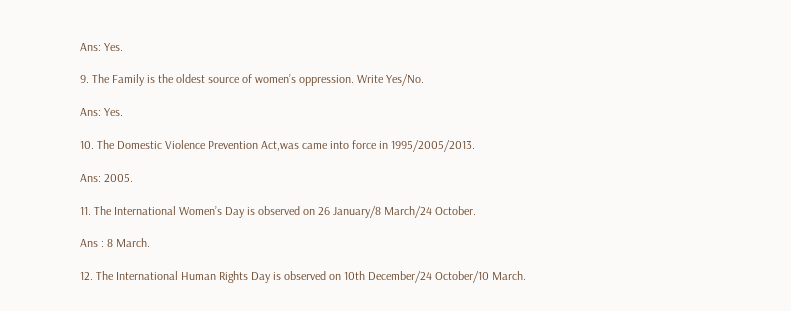Ans: Yes.

9. The Family is the oldest source of women’s oppression. Write Yes/No.

Ans: Yes.

10. The Domestic Violence Prevention Act,was came into force in 1995/2005/2013.

Ans: 2005.

11. The International Women’s Day is observed on 26 January/8 March/24 October.

Ans : 8 March.

12. The International Human Rights Day is observed on 10th December/24 October/10 March.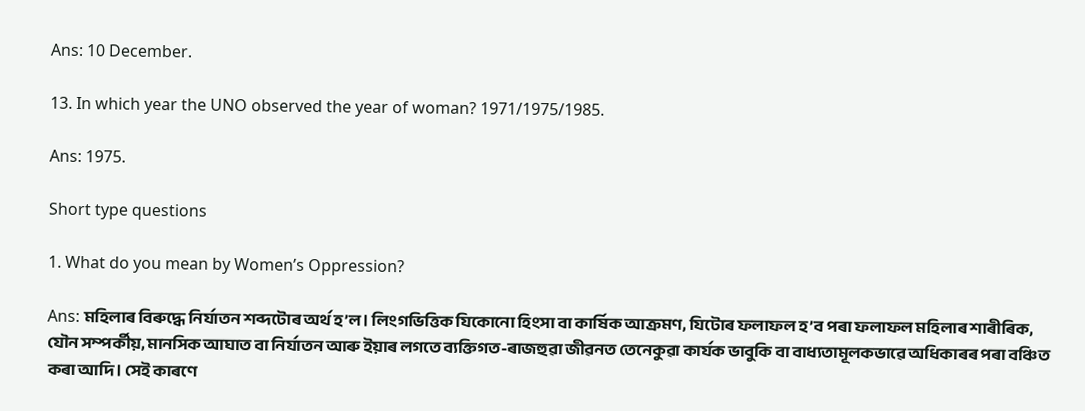Ans: 10 December.

13. In which year the UNO observed the year of woman? 1971/1975/1985.

Ans: 1975.

Short type questions

1. What do you mean by Women’s Oppression?

Ans: মহিলাৰ বিৰুদ্ধে নির্যাতন শব্দটোৰ অৰ্থ হ’ল। লিংগভিত্তিক যিকোনো হিংসা বা কার্ষিক আক্রমণ, যিটোৰ ফলাফল হ’ব পৰা ফলাফল মহিলাৰ শাৰীৰিক, যৌন সম্পৰ্কীয়, মানসিক আঘাত বা নির্যাতন আৰু ইয়াৰ লগতে ব্যক্তিগত-ৰাজহুৱা জীৱনত তেনেকুৱা কাৰ্যক ভাবুকি বা বাধ্যতামূলকভাৱে অধিকাৰৰ পৰা বঞ্চিত কৰা আদি। সেই কাৰণে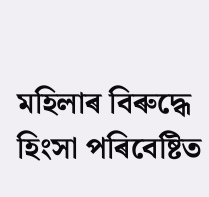মহিলাৰ বিৰুদ্ধে হিংসা পৰিবেষ্টিত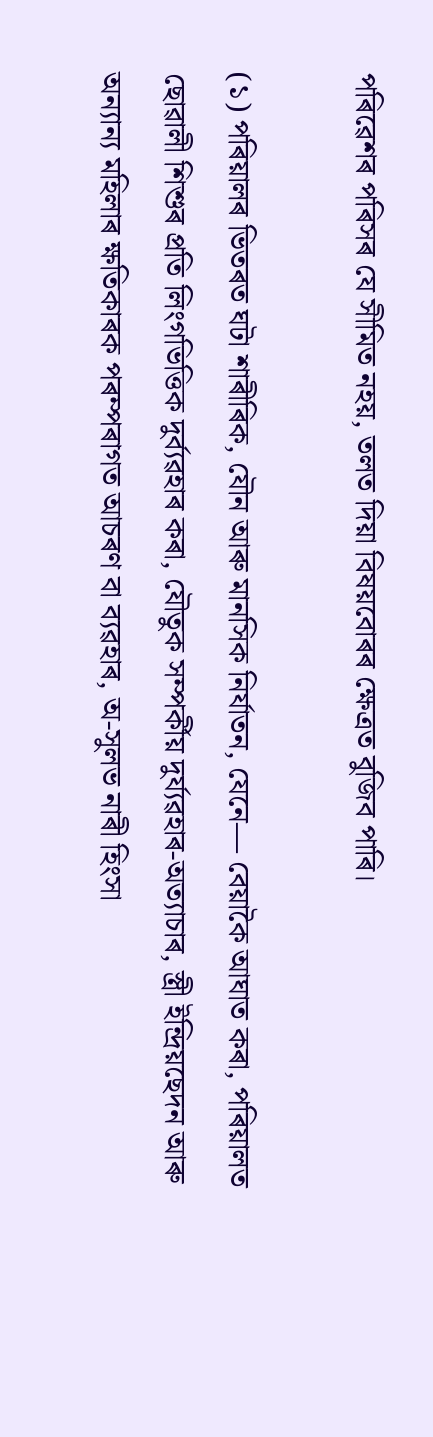পৰিৱেশৰ পৰিসৰ যে সীমিত নহয়, তলত দিয়া বিষয়বোৰৰ ক্ষেত্ৰত বুজিব পাৰি।

(১) পৰিয়ালৰ ভিতৰত ঘটা শাৰীৰিক, যৌন আৰু মানসিক নির্যাতন, যেনে— বেয়াকৈ আঘাত কৰা, পৰিয়ালত ছোৱালী শিশুৰ প্ৰতি লিংগভিত্তিক দুর্ব্যৱহাৰ কৰা, যৌতুক সম্পৰ্কীয় দুৰ্য্যৱহাৰ-অত্যাচাৰ, স্ত্রী ইন্দ্ৰিয়ছেদন আৰু অন্যান্য মহিলাৰ ক্ষতিকাৰক পৰম্পৰাগত আচৰণ বা ব্যৱহাৰ, অ-সুলভ নাৰী হিংসা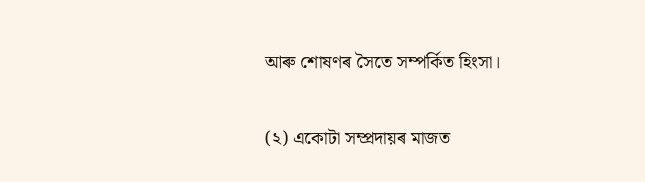আৰু শোষণৰ সৈতে সম্পর্কিত হিংসা।

(২) একোটা সম্প্ৰদায়ৰ মাজত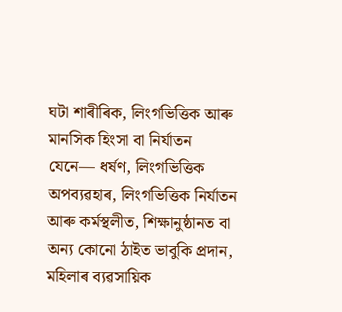ঘটা শাৰীৰিক, লিংগভিত্তিক আৰু মানসিক হিংসা বা নির্যাতন যেনে— ধর্ষণ, লিংগভিত্তিক অপব্যৱহাৰ, লিংগভিত্তিক নিৰ্যাতন আৰু কৰ্মস্থলীত, শিক্ষানুষ্ঠানত বা অন্য কোনো ঠাইত ভাবুকি প্ৰদান, মহিলাৰ ব্যৱসায়িক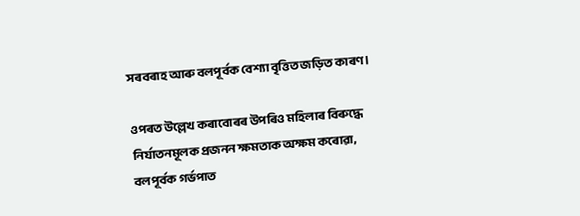সৰবৰাহ আৰু বলপূর্বক বেশ্যা বৃত্তিত জড়িত কাৰণ।

ওপৰত উল্লেখ কৰাবোৰৰ উপৰিও মহিলাৰ বিৰুদ্ধে নির্যাতনমূলক প্রজনন ক্ষমতাক অক্ষম কৰোৱা, বলপূর্বক গর্ভপাত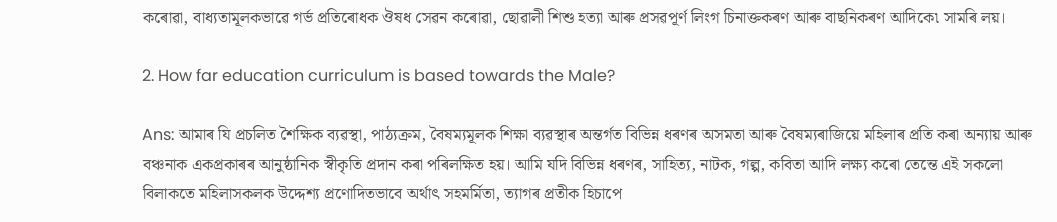কৰোৱা, বাধ্যতামূলকভাৱে গৰ্ভ প্ৰতিৰোধক ঔষধ সেৱন কৰোৱা, ছোৱালী শিশু হত্যা আৰু প্ৰসৱপূৰ্ণ লিংগ চিনাক্তকৰণ আৰু বাছনিকৰণ আদিকে৷ সামৰি লয়।

2. How far education curriculum is based towards the Male?

Ans: আমাৰ যি প্রচলিত শৈক্ষিক ব্যৱস্থা, পাঠ্যক্রম, বৈষম্যমূলক শিক্ষা ব্যৱস্থাৰ অন্তৰ্গত বিভিন্ন ধৰণৰ অসমতা আৰু বৈষম্যৰাজিয়ে মহিলাৰ প্ৰতি কৰা অন্যায় আৰু বঞ্চনাক একপ্ৰকাৰৰ আনুষ্ঠানিক স্বীকৃতি প্রদান কৰা পৰিলক্ষিত হয়। আমি যদি বিভিন্ন ধৰণৰ, সাহিত্য, নাটক, গল্প, কবিতা আদি লক্ষ্য কৰো তেন্তে এই সকলো বিলাকতে মহিলাসকলক উদ্দেশ্য প্রণোদিতভাবে অর্থাৎ সহমর্মিতা, ত্যাগৰ প্ৰতীক হিচাপে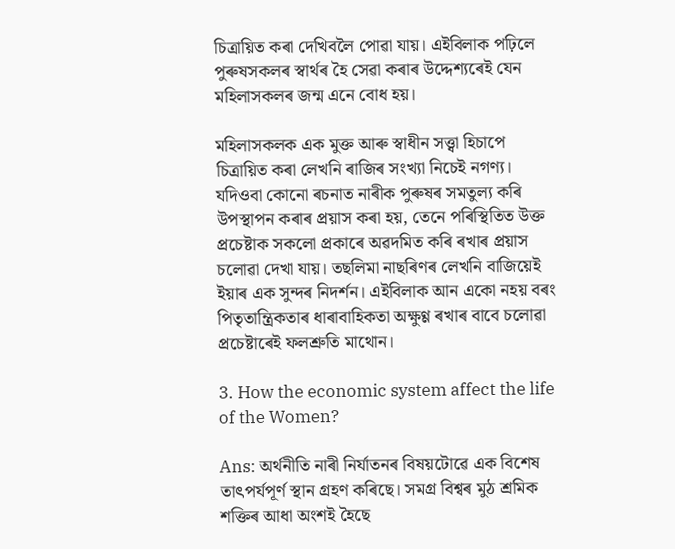চিত্রায়িত কৰা দেখিবলৈ পোৱা যায়। এইবিলাক পঢ়িলে পুৰুষসকলৰ স্বাৰ্থৰ হৈ সেৱা কৰাৰ উদ্দেশ্যৰেই যেন মহিলাসকলৰ জন্ম এনে বোধ হয়।

মহিলাসকলক এক মুক্ত আৰু স্বাধীন সত্ত্বা হিচাপে চিত্রায়িত কৰা লেখনি ৰাজিৰ সংখ্যা নিচেই নগণ্য। যদিওবা কোনো ৰচনাত নাৰীক পুৰুষৰ সমতুল্য কৰি উপস্থাপন কৰাৰ প্ৰয়াস কৰা হয়, তেনে পৰিস্থিতিত উক্ত প্রচেষ্টাক সকলো প্ৰকাৰে অৱদমিত কৰি ৰখাৰ প্ৰয়াস চলোৱা দেখা যায়। তছলিমা নাছৰিণৰ লেখনি বাজিয়েই ইয়াৰ এক সুন্দৰ নিদৰ্শন। এইবিলাক আন একো নহয় বৰং পিতৃতান্ত্ৰিকতাৰ ধাৰাবাহিকতা অক্ষুণ্ণ ৰখাৰ বাবে চলোৱা প্ৰচেষ্টাৰেই ফলশ্রুতি মাথোন।

3. How the economic system affect the life of the Women?

Ans: অর্থনীতি নাৰী নিৰ্যাতনৰ বিষয়টোৱে এক বিশেষ তাৎপর্যপূর্ণ স্থান গ্রহণ কৰিছে। সমগ্ৰ বিশ্বৰ মুঠ শ্রমিক শক্তিৰ আধা অংশই হৈছে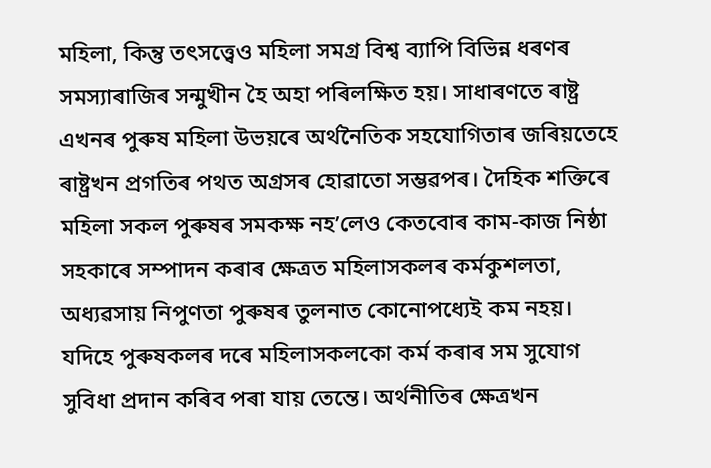মহিলা, কিন্তু তৎসত্ত্বেও মহিলা সমগ্র বিশ্ব ব্যাপি বিভিন্ন ধৰণৰ সমস্যাৰাজিৰ সন্মুখীন হৈ অহা পৰিলক্ষিত হয়। সাধাৰণতে ৰাষ্ট্ৰ এখনৰ পুৰুষ মহিলা উভয়ৰে অৰ্থনৈতিক সহযোগিতাৰ জৰিয়তেহে ৰাষ্ট্ৰখন প্ৰগতিৰ পথত অগ্ৰসৰ হোৱাতো সম্ভৱপৰ। দৈহিক শক্তিৰে মহিলা সকল পুৰুষৰ সমকক্ষ নহ’লেও কেতবোৰ কাম-কাজ নিষ্ঠা সহকাৰে সম্পাদন কৰাৰ ক্ষেত্ৰত মহিলাসকলৰ কৰ্মকুশলতা, অধ্যৱসায় নিপুণতা পুৰুষৰ তুলনাত কোনোপধ্যেই কম নহয়। যদিহে পুৰুষকলৰ দৰে মহিলাসকলকো কৰ্ম কৰাৰ সম সুযোগ সুবিধা প্ৰদান কৰিব পৰা যায় তেন্তে। অৰ্থনীতিৰ ক্ষেত্ৰখন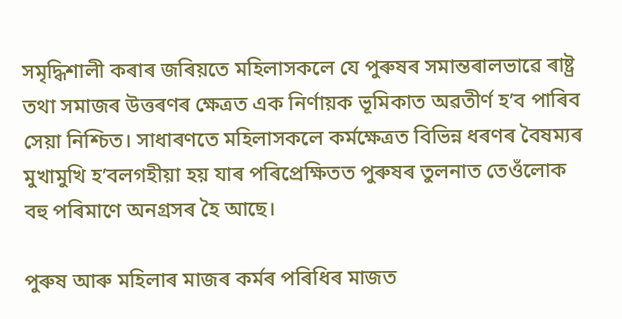সমৃদ্ধিশালী কৰাৰ জৰিয়তে মহিলাসকলে যে পুৰুষৰ সমান্তৰালভাৱে ৰাষ্ট্ৰ তথা সমাজৰ উত্তৰণৰ ক্ষেত্ৰত এক নির্ণায়ক ভূমিকাত অৱতীর্ণ হ’ব পাৰিব সেয়া নিশ্চিত। সাধাৰণতে মহিলাসকলে কর্মক্ষেত্ৰত বিভিন্ন ধৰণৰ বৈষম্যৰ মুখামুখি হ’বলগহীয়া হয় যাৰ পৰিপ্ৰেক্ষিতত পুৰুষৰ তুলনাত তেওঁলোক বহু পৰিমাণে অনগ্ৰসৰ হৈ আছে।

পুৰুষ আৰু মহিলাৰ মাজৰ কৰ্মৰ পৰিধিৰ মাজত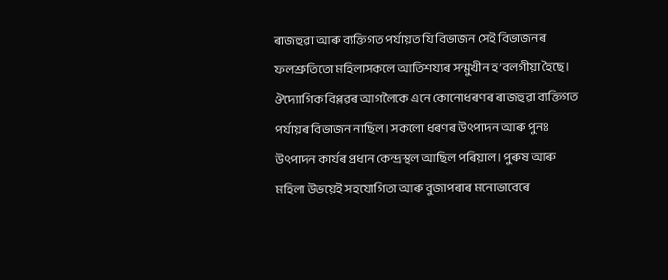ৰাজহুৱা আৰু ব্যক্তিগত পৰ্যায়ত যি বিভাজন সেই বিভাজনৰ ফলশ্রুতিতো মহিলাসকলে আতিশয্যৰ সন্মুখীন হ’বলগীয়া হৈছে। ঔদ্যোগিক বিপ্লৱৰ আগলৈকে এনে কোনোধৰণৰ ৰাজহুৱা ব্যক্তিগত পৰ্যায়ৰ বিভাজন নাছিল। সকলো ধৰণৰ উৎপাদন আৰু পুনঃ উৎপাদন কাৰ্যৰ প্ৰধান কেন্দ্ৰস্থল আছিল পৰিয়াল। পুৰুষ আৰু মহিলা উভয়েই সহযোগিতা আৰু বুজাপৰাৰ মনোভাবেৰে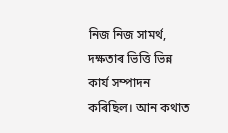নিজ নিজ সামৰ্থ, দক্ষতাৰ ভিত্তি ভিন্ন কার্য সম্পাদন কৰিছিল। আন কথাত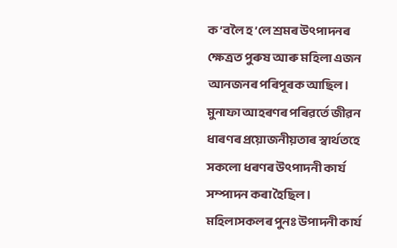ক’বলৈ হ’লে শ্ৰমৰ উৎপাদনৰ ক্ষেত্ৰত পুৰুষ আৰু মহিলা এজন আনজনৰ পৰিপূৰক আছিল। মুনাফা আহৰণৰ পৰিৱৰ্তে জীৱন ধাৰণৰ প্ৰয়োজনীয়তাৰ স্বাৰ্থতহে সকলো ধৰণৰ উৎপাদনী কার্য সম্পাদন কৰা হৈছিল। মহিলাসকলৰ পুনঃ উপাদনী কার্য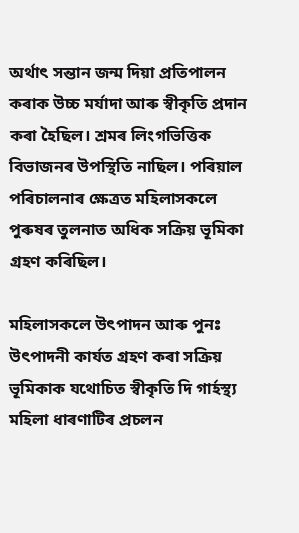অর্থাৎ সন্তান জন্ম দিয়া প্রতিপালন কৰাক উচ্চ মর্যাদা আৰু স্বীকৃতি প্ৰদান কৰা হৈছিল। শ্ৰমৰ লিংগভিত্তিক বিভাজনৰ উপস্থিতি নাছিল। পৰিয়াল পৰিচালনাৰ ক্ষেত্ৰত মহিলাসকলে পুৰুষৰ তুলনাত অধিক সক্রিয় ভূমিকা গ্ৰহণ কৰিছিল।

মহিলাসকলে উৎপাদন আৰু পুনঃ উৎপাদনী কার্যত গ্রহণ কৰা সক্ৰিয় ভূমিকাক যথোচিত স্বীকৃতি দি গার্হস্থ্য মহিলা ধাৰণাটিৰ প্ৰচলন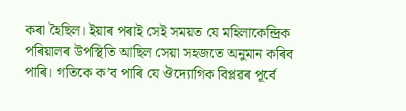কৰা হৈছিল। ইয়াৰ পৰাই সেই সময়ত যে মহিলাকেন্দ্রিক পৰিয়ালৰ উপস্থিতি আছিল সেয়া সহজতে অনুমান কৰিব পাৰি। গতিকে ক’ব পাৰি যে ঔদ্যোগিক বিপ্লৱৰ পূৰ্বে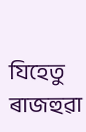যিহেতু ৰাজহুৱা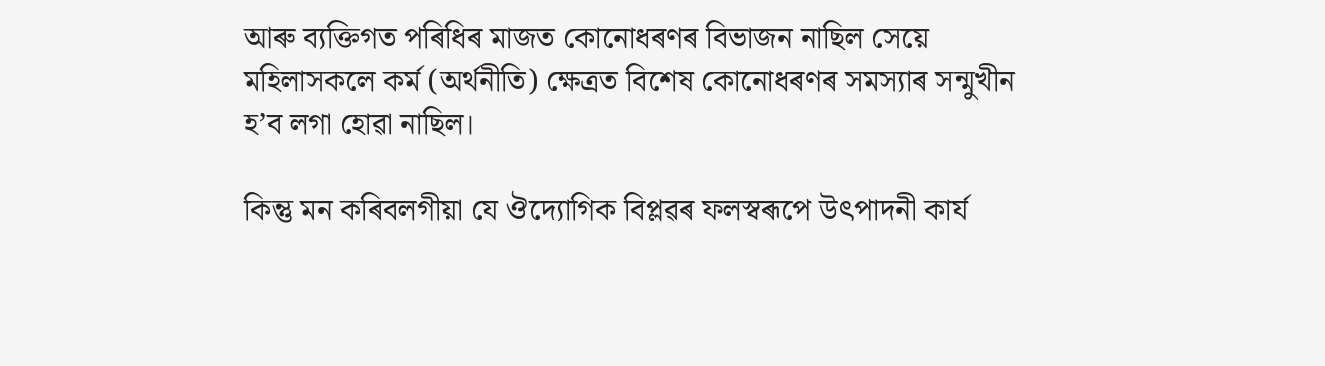আৰু ব্যক্তিগত পৰিধিৰ মাজত কোনোধৰণৰ বিভাজন নাছিল সেয়ে মহিলাসকলে কর্ম (অর্থনীতি) ক্ষেত্ৰত বিশেষ কোনোধৰণৰ সমস্যাৰ সন্মুখীন হ’ব লগা হোৱা নাছিল।

কিন্তু মন কৰিবলগীয়া যে ঔদ্যোগিক বিপ্লৱৰ ফলস্বৰূপে উৎপাদনী কার্য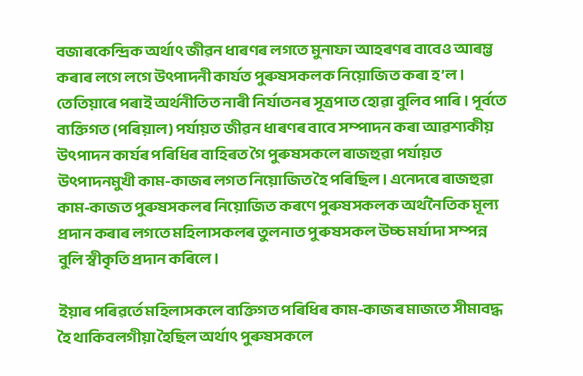বজাৰকেন্দ্ৰিক অৰ্থাৎ জীৱন ধাৰণৰ লগতে মুনাফা আহৰণৰ বাবেও আৰম্ভ কৰাৰ লগে লগে উৎপাদনী কার্যত পুৰুষসকলক নিয়োজিত কৰা হ’ল। তেতিয়াৰে পৰাই অৰ্থনীতিত নাৰী নিৰ্যাতনৰ সূত্ৰপাত হোৱা বুলিব পাৰি। পূৰ্বতে ব্যক্তিগত (পৰিয়াল) পৰ্যায়ত জীৱন ধাৰণৰ বাবে সম্পাদন কৰা আৱশ্যকীয় উৎপাদন কাৰ্যৰ পৰিধিৰ বাহিৰত গৈ পুৰুষসকলে ৰাজহুৱা পৰ্যায়ত উৎপাদনমুখী কাম-কাজৰ লগত নিয়োজিত হৈ পৰিছিল। এনেদৰে ৰাজহুৱা কাম-কাজত পুৰুষসকলৰ নিয়োজিত কৰণে পুৰুষসকলক অর্থনৈতিক মূল্য প্ৰদান কৰাৰ লগতে মহিলাসকলৰ তুলনাত পুৰুষসকল উচ্চ মর্যাদা সম্পন্ন বুলি স্বীকৃতি প্ৰদান কৰিলে।

ইয়াৰ পৰিৱৰ্তে মহিলাসকলে ব্যক্তিগত পৰিধিৰ কাম-কাজৰ মাজতে সীমাবদ্ধ হৈ থাকিবলগীয়া হৈছিল অর্থাৎ পুৰুষসকলে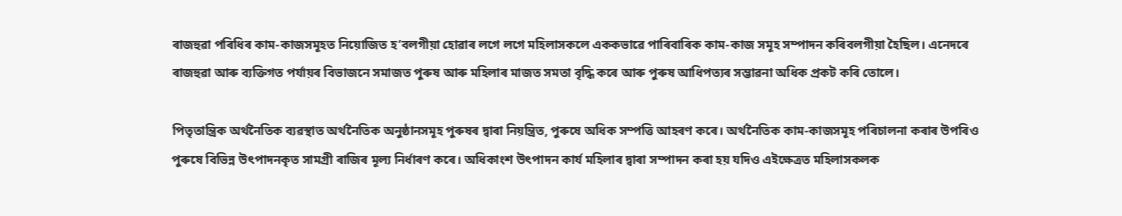ৰাজহুৱা পৰিধিৰ কাম-কাজসমূহত নিয়োজিত হ’বলগীয়া হোৱাৰ লগে লগে মহিলাসকলে এককভাৱে পাৰিবাৰিক কাম-কাজ সমূহ সম্পাদন কৰিবলগীয়া হৈছিল। এনেদৰে ৰাজহুৱা আৰু ব্যক্তিগত পৰ্যায়ৰ বিভাজনে সমাজত পুৰুষ আৰু মহিলাৰ মাজত সমতা বৃদ্ধি কৰে আৰু পুৰুষ আধিপত্যৰ সম্ভাৱনা অধিক প্রকট কৰি তোলে।

পিতৃতান্ত্রিক অর্থনৈতিক ব্যৱস্থাত অর্থনৈতিক অনুষ্ঠানসমূহ পুৰুষৰ দ্বাৰা নিয়ন্ত্রিত, পুৰুষে অধিক সম্পত্তি আহৰণ কৰে। অর্থনৈতিক কাম-কাজসমূহ পৰিচালনা কৰাৰ উপৰিও পুৰুষে বিভিন্ন উৎপাদনকৃত সামগ্ৰী ৰাজিৰ মূল্য নিৰ্ধাৰণ কৰে। অধিকাংশ উৎপাদন কাৰ্য মহিলাৰ দ্বাৰা সম্পাদন কৰা হয় যদিও এইক্ষেত্ৰত মহিলাসকলক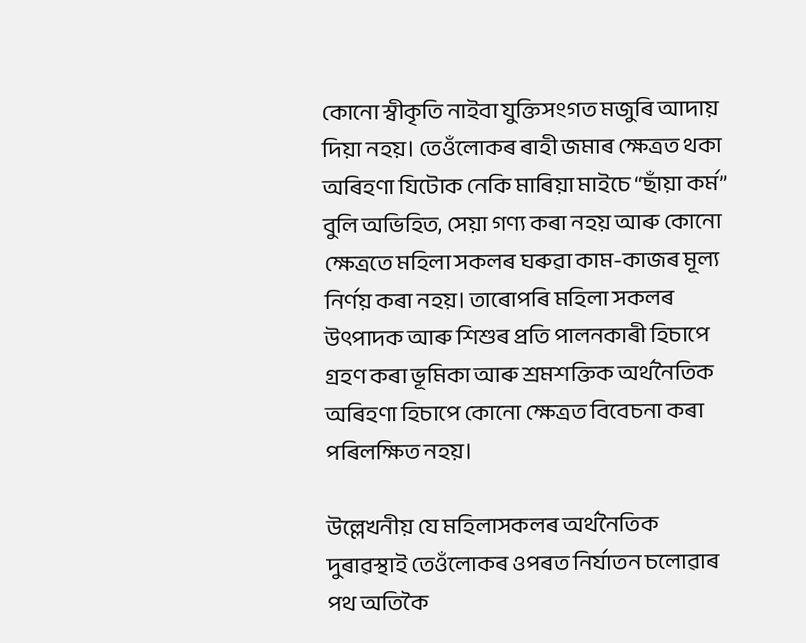কোনো স্বীকৃতি নাইবা যুক্তিসংগত মজুৰি আদায় দিয়া নহয়। তেওঁলোকৰ ৰাহী জমাৰ ক্ষেত্ৰত থকা অৰিহণা যিটোক নেকি মাৰিয়া মাইচে “ছাঁয়া কৰ্ম” বুলি অভিহিত, সেয়া গণ্য কৰা নহয় আৰু কোনো ক্ষেত্ৰতে মহিলা সকলৰ ঘৰুৱা কাম-কাজৰ মূল্য নির্ণয় কৰা নহয়। তাৰোপৰি মহিলা সকলৰ উৎপাদক আৰু শিশুৰ প্রতি পালনকাৰী হিচাপে গ্রহণ কৰা ভূমিকা আৰু শ্রমশক্তিক অর্থনৈতিক অৰিহণা হিচাপে কোনো ক্ষেত্ৰত বিবেচনা কৰা পৰিলক্ষিত নহয়।

উল্লেখনীয় যে মহিলাসকলৰ অৰ্থনৈতিক দুৰাৱস্থাই তেওঁলোকৰ ওপৰত নির্যাতন চলোৱাৰ পথ অতিকৈ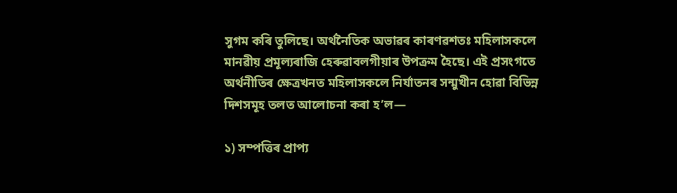সুগম কৰি তুলিছে। অর্থনৈতিক অভাৱৰ কাৰণৱশতঃ মহিলাসকলে মানৱীয় প্ৰমূল্যৰাজি হেৰুৱাবলগীয়াৰ উপক্ৰম হৈছে। এই প্ৰসংগতে অর্থনীতিৰ ক্ষেত্ৰখনত মহিলাসকলে নিৰ্যাতনৰ সন্মুখীন হোৱা বিভিন্ন দিশসমূহ তলত আলোচনা কৰা হ’ল—

১) সম্পত্তিৰ প্রাপ্য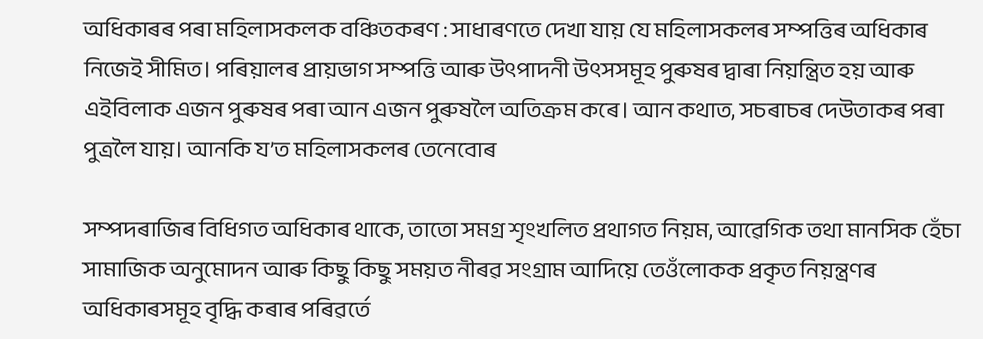অধিকাৰৰ পৰা মহিলাসকলক বঞ্চিতকৰণ : সাধাৰণতে দেখা যায় যে মহিলাসকলৰ সম্পত্তিৰ অধিকাৰ নিজেই সীমিত। পৰিয়ালৰ প্ৰায়ভাগ সম্পত্তি আৰু উৎপাদনী উৎসসমূহ পুৰুষৰ দ্বাৰা নিয়ন্ত্রিত হয় আৰু এইবিলাক এজন পুৰুষৰ পৰা আন এজন পুৰুষলৈ অতিক্ৰম কৰে। আন কথাত, সচৰাচৰ দেউতাকৰ পৰা পুত্ৰলৈ যায়। আনকি য’ত মহিলাসকলৰ তেনেবোৰ

সম্পদৰাজিৰ বিধিগত অধিকাৰ থাকে, তাতো সমগ্র শৃংখলিত প্রথাগত নিয়ম, আৱেগিক তথা মানসিক হেঁচা সামাজিক অনুমোদন আৰু কিছু কিছু সময়ত নীৰৱ সংগ্ৰাম আদিয়ে তেওঁলোকক প্ৰকৃত নিয়ন্ত্ৰণৰ অধিকাৰসমূহ বৃদ্ধি কৰাৰ পৰিৱৰ্তে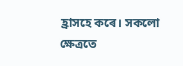হ্ৰাসহে কৰে। সকলো ক্ষেত্ৰতে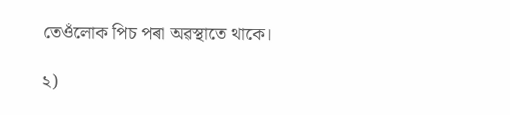তেওঁলোক পিচ পৰা অৱস্থাতে থাকে।

২)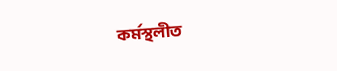কৰ্মস্থলীত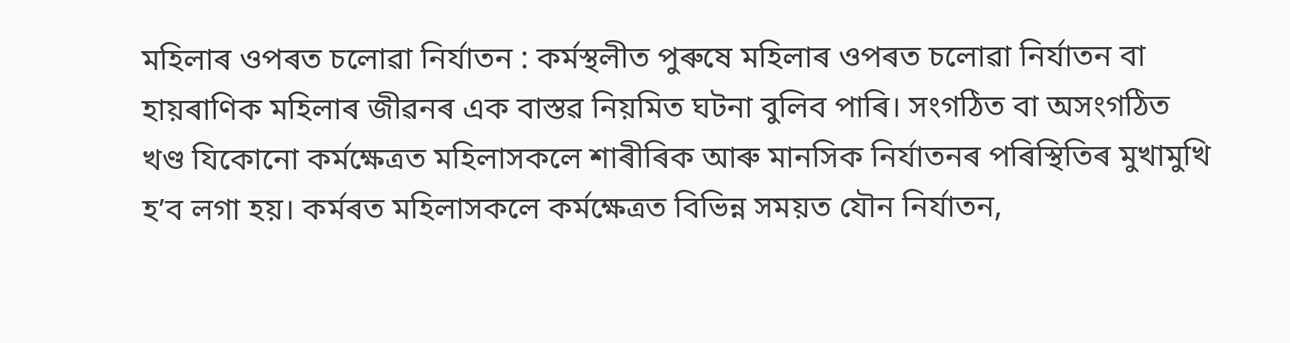মহিলাৰ ওপৰত চলোৱা নিৰ্যাতন : কর্মস্থলীত পুৰুষে মহিলাৰ ওপৰত চলোৱা নির্যাতন বা হায়ৰাণিক মহিলাৰ জীৱনৰ এক বাস্তৱ নিয়মিত ঘটনা বুলিব পাৰি। সংগঠিত বা অসংগঠিত খণ্ড যিকোনো কর্মক্ষেত্ৰত মহিলাসকলে শাৰীৰিক আৰু মানসিক নিৰ্যাতনৰ পৰিস্থিতিৰ মুখামুখি হ’ব লগা হয়। কৰ্মৰত মহিলাসকলে কর্মক্ষেত্ৰত বিভিন্ন সময়ত যৌন নির্যাতন,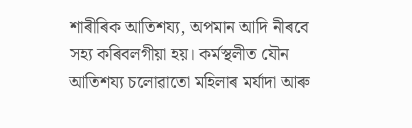শাৰীৰিক আতিশয্য, অপমান আদি নীৰবে সহ্য কৰিবলগীয়া হয়। কর্মস্থলীত যৌন আতিশয্য চলোৱাতো মহিলাৰ মৰ্যাদা আৰু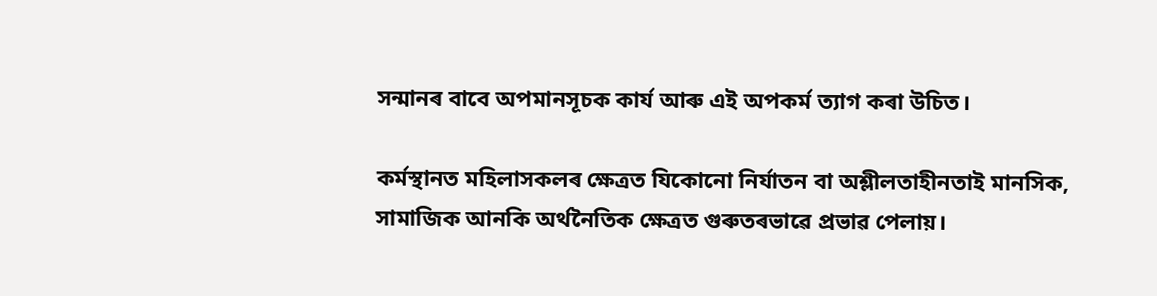সন্মানৰ বাবে অপমানসূচক কাৰ্য আৰু এই অপকর্ম ত্যাগ কৰা উচিত।

কর্মস্থানত মহিলাসকলৰ ক্ষেত্ৰত যিকোনো নির্যাতন বা অশ্লীলতাহীনতাই মানসিক, সামাজিক আনকি অর্থনৈতিক ক্ষেত্ৰত গুৰুতৰভাৱে প্ৰভাৱ পেলায়।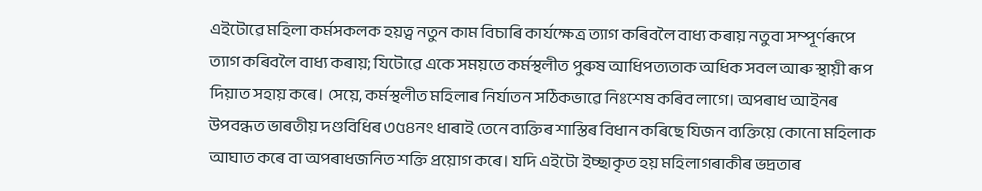এইটোৱে মহিলা কর্মসকলক হয়ত্ব নতুন কাম বিচাৰি কার্যক্ষেত্র ত্যাগ কৰিবলৈ বাধ্য কৰায় নতুবা সম্পূৰ্ণৰূপে ত্যাগ কৰিবলৈ বাধ্য কৰায়; যিটোৱে একে সময়তে কর্মস্থলীত পুৰুষ আধিপত্যতাক অধিক সবল আৰু স্থায়ী ৰূপ দিয়াত সহায় কৰে। সেয়ে, কৰ্মস্থলীত মহিলাৰ নির্যাতন সঠিকভাৱে নিঃশেষ কৰিব লাগে। অপৰাধ আইনৰ উপবন্ধত ভাৰতীয় দণ্ডবিধিৰ ৩৫৪নং ধাৰাই তেনে ব্যক্তিৰ শাস্তিৰ বিধান কৰিছে যিজন ব্যক্তিয়ে কোনো মহিলাক আঘাত কৰে বা অপৰাধজনিত শক্তি প্রয়োগ কৰে। যদি এইটো ইচ্ছাকৃত হয় মহিলাগৰাকীৰ ভদ্রতাৰ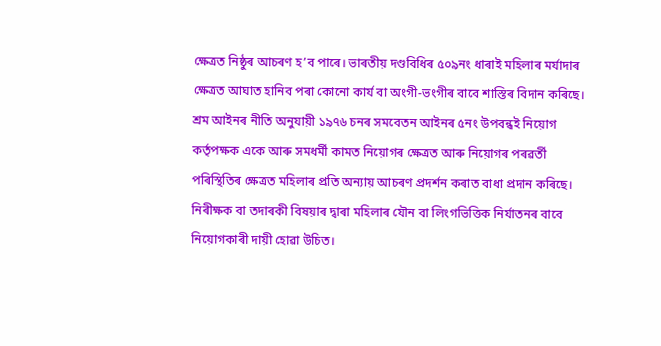ক্ষেত্ৰত নিষ্ঠুৰ আচৰণ হ’ব পাৰে। ভাৰতীয় দণ্ডবিধিৰ ৫০৯নং ধাৰাই মহিলাৰ মৰ্যাদাৰ ক্ষেত্ৰত আঘাত হানিব পৰা কোনো কার্য বা অংগী-ভংগীৰ বাবে শাস্তিৰ বিদান কৰিছে। শ্রম আইনৰ নীতি অনুযায়ী ১৯৭৬ চনৰ সমবেতন আইনৰ ৫নং উপবন্ধই নিয়োগ কৰ্তৃপক্ষক একে আৰু সমধর্মী কামত নিয়োগৰ ক্ষেত্ৰত আৰু নিয়োগৰ পৰৱৰ্তী পৰিস্থিতিৰ ক্ষেত্ৰত মহিলাৰ প্ৰতি অন্যায় আচৰণ প্ৰদৰ্শন কৰাত বাধা প্ৰদান কৰিছে। নিৰীক্ষক বা তদাৰকী বিষয়াৰ দ্বাৰা মহিলাৰ যৌন বা লিংগভিত্তিক নিৰ্যাতনৰ বাবে নিয়োগকাৰী দায়ী হোৱা উচিত।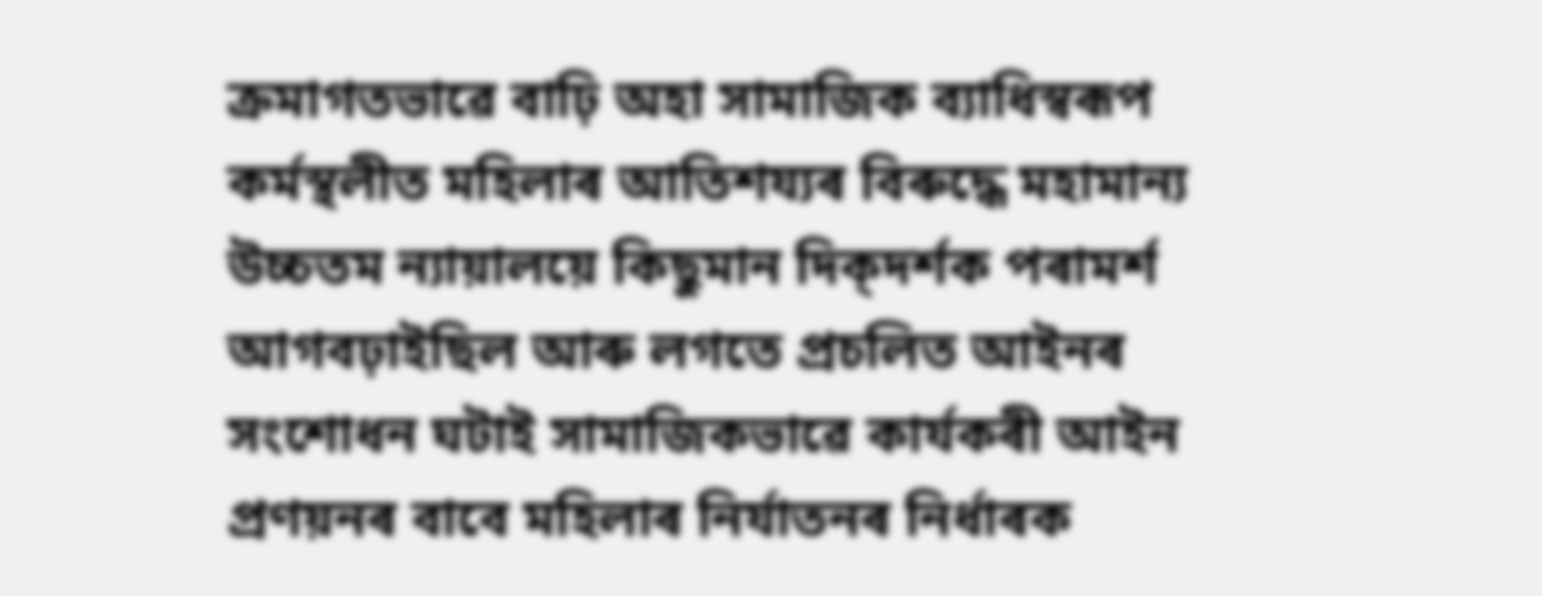ক্রমাগতভাৱে বাঢ়ি অহা সামাজিক ব্যাধিস্বৰূপ কর্মস্থলীত মহিলাৰ আতিশয্যৰ বিৰুদ্ধে মহামান্য উচ্চতম ন্যায়ালয়ে কিছুমান দিক্‌দর্শক পৰামৰ্শ আগবঢ়াইছিল আৰু লগতে প্ৰচলিত আইনৰ সংশোধন ঘটাই সামাজিকভাৱে কার্যকৰী আইন প্ৰণয়নৰ বাবে মহিলাৰ নিৰ্যাতনৰ নিৰ্ধাৰক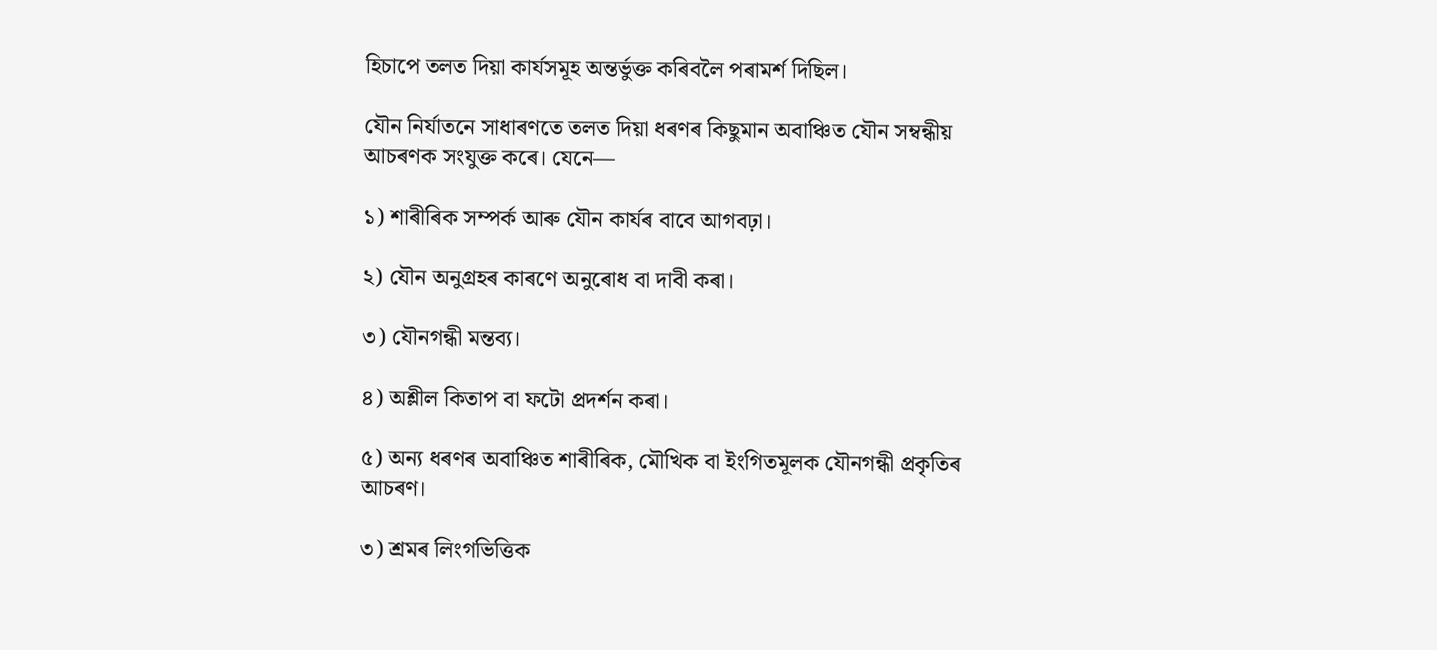হিচাপে তলত দিয়া কাৰ্যসমূহ অন্তর্ভুক্ত কৰিবলৈ পৰামৰ্শ দিছিল।

যৌন নির্যাতনে সাধাৰণতে তলত দিয়া ধৰণৰ কিছুমান অবাঞ্চিত যৌন সম্বন্ধীয় আচৰণক সংযুক্ত কৰে। যেনে—

১) শাৰীৰিক সম্পৰ্ক আৰু যৌন কাৰ্যৰ বাবে আগবঢ়া।

২) যৌন অনুগ্ৰহৰ কাৰণে অনুৰোধ বা দাবী কৰা।

৩) যৌনগন্ধী মন্তব্য।

৪) অশ্লীল কিতাপ বা ফটো প্ৰদৰ্শন কৰা।

৫) অন্য ধৰণৰ অবাঞ্চিত শাৰীৰিক, মৌখিক বা ইংগিতমূলক যৌনগন্ধী প্ৰকৃতিৰ আচৰণ।

৩) শ্ৰমৰ লিংগভিত্তিক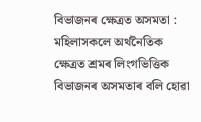বিভাজনৰ ক্ষেত্ৰত অসমতা : মহিলাসকলে অর্থনৈতিক ক্ষেত্ৰত শ্ৰমৰ লিংগভিত্তিক বিভাজনৰ অসমতাৰ বলি হোৱা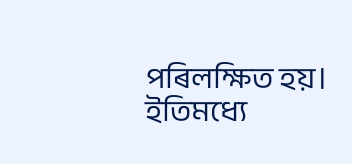পৰিলক্ষিত হয়। ইতিমধ্যে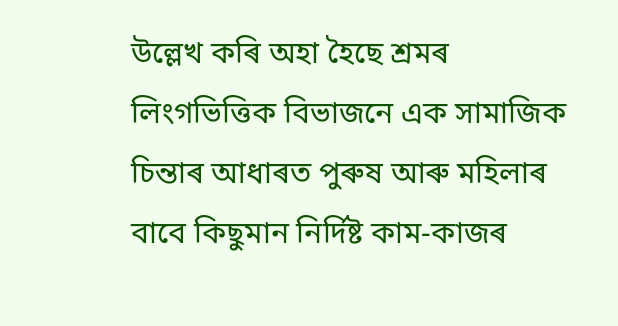উল্লেখ কৰি অহা হৈছে শ্ৰমৰ লিংগভিত্তিক বিভাজনে এক সামাজিক চিন্তাৰ আধাৰত পুৰুষ আৰু মহিলাৰ বাবে কিছুমান নিৰ্দিষ্ট কাম-কাজৰ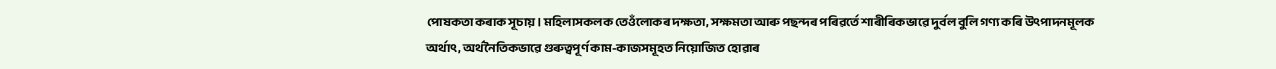পোষকতা কৰাক সূচায়। মহিলাসকলক তেওঁলোকৰ দক্ষতা, সক্ষমতা আৰু পছন্দৰ পৰিৱৰ্তে শাৰীৰিকভাৱে দুৰ্বল বুলি গণ্য কৰি উৎপাদনমূলক অর্থাৎ, অর্থনৈতিকভাৱে গুৰুত্বপূর্ণ কাম-কাজসমূহত নিয়োজিত হোৱাৰ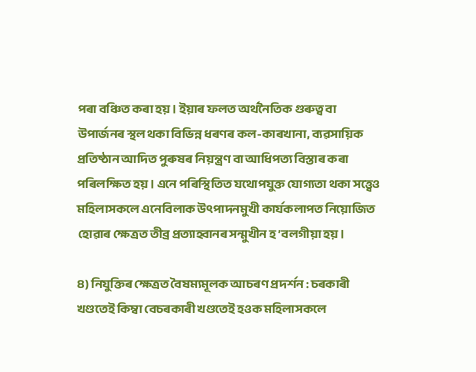পৰা বঞ্চিত কৰা হয়। ইয়াৰ ফলত অৰ্থনৈতিক গুৰুত্ব বা উপাৰ্জনৰ স্থল থকা বিভিন্ন ধৰণৰ কল-কাৰখানা, ব্যৱসায়িক প্রতিষ্ঠান আদিত পুৰুষৰ নিয়ন্ত্রণ বা আধিপত্য বিস্তাৰ কৰা পৰিলক্ষিত হয়। এনে পৰিস্থিতিত যথোপযুক্ত যোগ্যতা থকা সত্ত্বেও মহিলাসকলে এনেবিলাক উৎপাদনমুখী কার্যকলাপত নিয়োজিত হোৱাৰ ক্ষেত্ৰত তীব্ৰ প্ৰত্যাহ্বানৰ সন্মুখীন হ’বলগীয়া হয়।

৪) নিযুক্তিৰ ক্ষেত্ৰত বৈষম্যমূলক আচৰণ প্ৰদৰ্শন : চৰকাৰী খণ্ডতেই কিম্বা বেচৰকাৰী খণ্ডতেই হওক মহিলাসকলে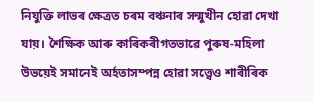নিযুক্তি লাভৰ ক্ষেত্ৰত চৰম বঞ্চনাৰ সন্মুখীন হোৱা দেখা যায়। শৈক্ষিক আৰু কাৰিকৰীগতভাৱে পুৰুষ-মহিলা উভয়েই সমানেই অৰ্হতাসম্পন্ন হোৱা সত্ত্বেও শাৰীৰিক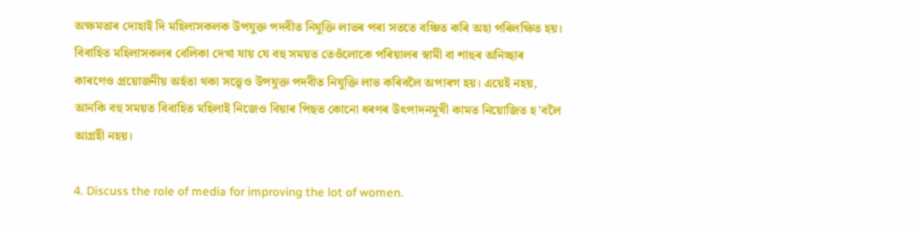অক্ষমতাৰ দোহাই দি মহিলাসকলক উপযুক্ত পদবীত নিযুক্তি লাভৰ পৰা সততে বঞ্চিত কৰি অহা পৰিলক্ষিত হয়। বিবাহিত মহিলাসকলৰ বেলিকা দেখা যায় যে বহু সময়ত তেওঁলোকে পৰিয়ালৰ স্বামী বা শাহুৰ অনিচ্ছাৰ কাৰণেও প্রয়োজনীয় অৰ্হতা থকা সত্ত্বেও উপযুক্ত পদবীত নিযুক্তি লাভ কৰিবলৈ অপাৰগ হয়। এয়েই নহয়, আনকি বহু সময়ত বিবাহিত মহিলাই নিজেও বিয়াৰ পিছত কোনো ধৰণৰ উৎপাদনমুখী কামত নিয়োজিত হ’বলৈ আগ্রহী নহয়।

4. Discuss the role of media for improving the lot of women.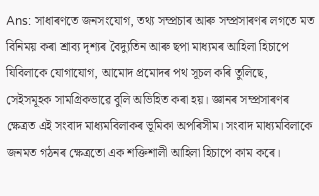Ans: সাধাৰণতে জনসংযোগ, তথ্য সম্প্ৰচাৰ আৰু সম্প্ৰসাৰণৰ লগতে মত বিনিময় কৰা শ্ৰাব্য দৃশ্যৰ বৈদ্যুতিন আৰু ছপা মাধ্যমৰ আহিলা হিচাপে যিবিলাকে যোগাযোগ, আমোদ প্ৰমোদৰ পথ সূচল কৰি তুলিছে, সেইসমূহক সামগ্ৰিকভাৱে বুলি অভিহিত কৰা হয়। জ্ঞানৰ সম্প্ৰসাৰণৰ ক্ষেত্ৰত এই সংবাদ মাধ্যমবিলাকৰ ভূমিকা অপৰিসীম। সংবাদ মাধ্যমবিলাকে জনমত গঠনৰ ক্ষেত্ৰতো এক শক্তিশালী আহিলা হিচাপে কাম কৰে।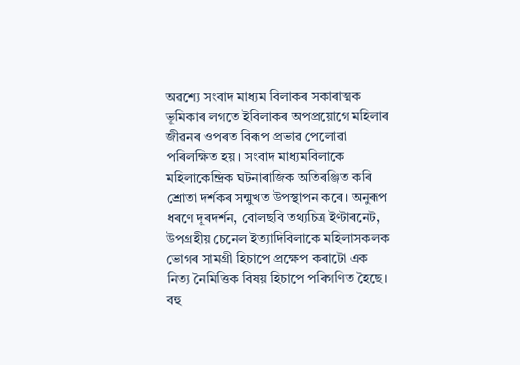অৱশ্যে সংবাদ মাধ্যম বিলাকৰ সকাৰাত্মক ভূমিকাৰ লগতে ইবিলাকৰ অপপ্রয়োগে মহিলাৰ জীৱনৰ ওপৰত বিৰূপ প্ৰভাৱ পেলোৱা পৰিলক্ষিত হয়। সংবাদ মাধ্যমবিলাকে মহিলাকেন্দ্রিক ঘটনাৰাজিক অতিৰঞ্জিত কৰি শ্ৰোতা দৰ্শকৰ সন্মুখত উপস্থাপন কৰে। অনুৰূপ ধৰণে দূৰদৰ্শন, বোলছবি তথ্যচিত্ৰ ইণ্টাৰনেট, উপগ্রহীয় চেনেল ইত্যাদিবিলাকে মহিলাসকলক ভোগৰ সামগ্রী হিচাপে প্ৰক্ষেপ কৰাটো এক নিত্য নৈমিত্তিক বিষয় হিচাপে পৰিগণিত হৈছে। বহু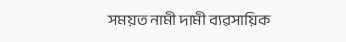সময়ত নামী দামী ব্যৱসায়িক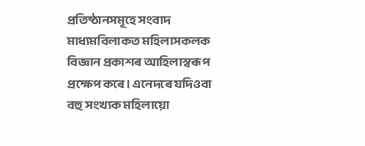প্রতিষ্ঠানসমূহে সংবাদ মাধ্যমবিলাকত মহিলাসকলক বিজ্ঞান প্ৰকাশৰ আহিলাস্বৰূপ প্ৰক্ষেপ কৰে। এনেদৰে যদিওবা বহু সংখ্যক মহিলায়ো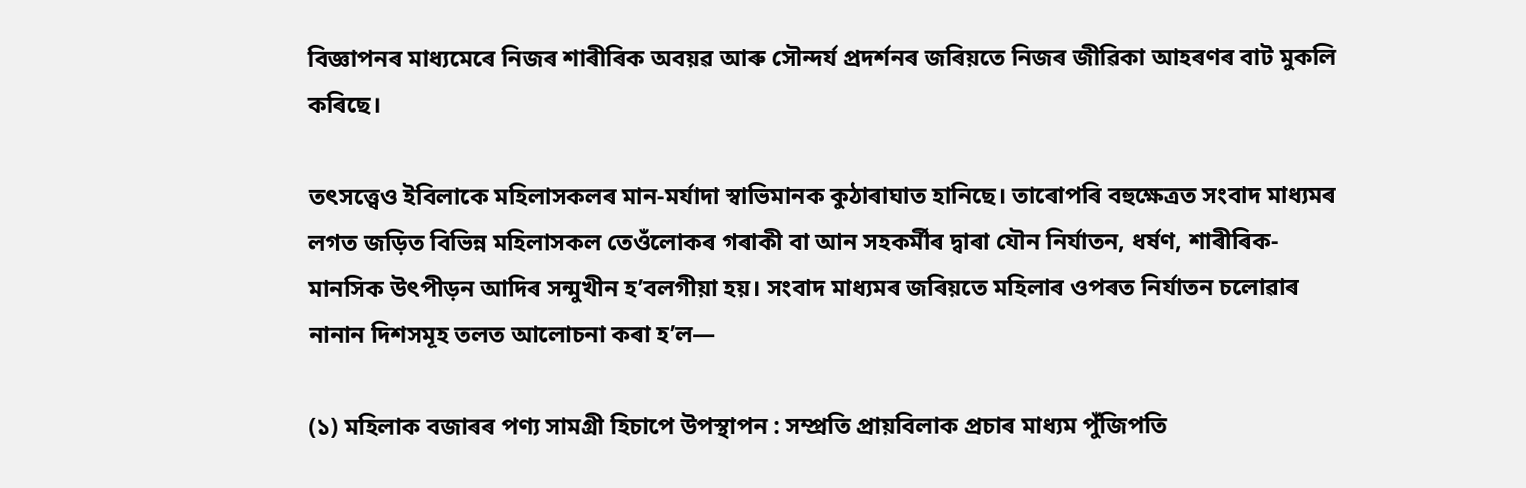বিজ্ঞাপনৰ মাধ্যমেৰে নিজৰ শাৰীৰিক অবয়ৱ আৰু সৌন্দৰ্য প্ৰদৰ্শনৰ জৰিয়তে নিজৰ জীৱিকা আহৰণৰ বাট মুকলি কৰিছে।

তৎসত্ত্বেও ইবিলাকে মহিলাসকলৰ মান-মর্যাদা স্বাভিমানক কুঠাৰাঘাত হানিছে। তাৰোপৰি বহুক্ষেত্ৰত সংবাদ মাধ্যমৰ লগত জড়িত বিভিন্ন মহিলাসকল তেওঁলোকৰ গৰাকী বা আন সহকৰ্মীৰ দ্বাৰা যৌন নির্যাতন, ধর্ষণ, শাৰীৰিক-মানসিক উৎপীড়ন আদিৰ সন্মুখীন হ’বলগীয়া হয়। সংবাদ মাধ্যমৰ জৰিয়তে মহিলাৰ ওপৰত নিৰ্যাতন চলোৱাৰ নানান দিশসমূহ তলত আলোচনা কৰা হ’ল―

(১) মহিলাক বজাৰৰ পণ্য সামগ্রী হিচাপে উপস্থাপন : সম্প্রতি প্রায়বিলাক প্ৰচাৰ মাধ্যম পুঁজিপতি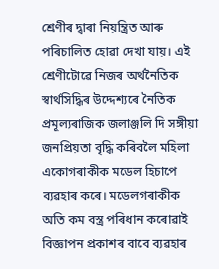শ্ৰেণীৰ দ্বাৰা নিয়ন্ত্ৰিত আৰু পৰিচালিত হোৱা দেখা যায়। এই শ্রেণীটোৱে নিজৰ অৰ্থনৈতিক স্বার্থসিদ্ধিৰ উদ্দেশ্যৰে নৈতিক প্ৰমূল্যৰাজিক জলাঞ্জলি দি সঙ্গীয়া জনপ্ৰিয়তা বৃদ্ধি কৰিবলৈ মহিলা একোগৰাকীক মডেল হিচাপে ব্যৱহাৰ কৰে। মডেলগৰাকীক অতি কম বস্ত্ৰ পৰিধান কৰোৱাই বিজ্ঞাপন প্ৰকাশৰ বাবে ব্যৱহাৰ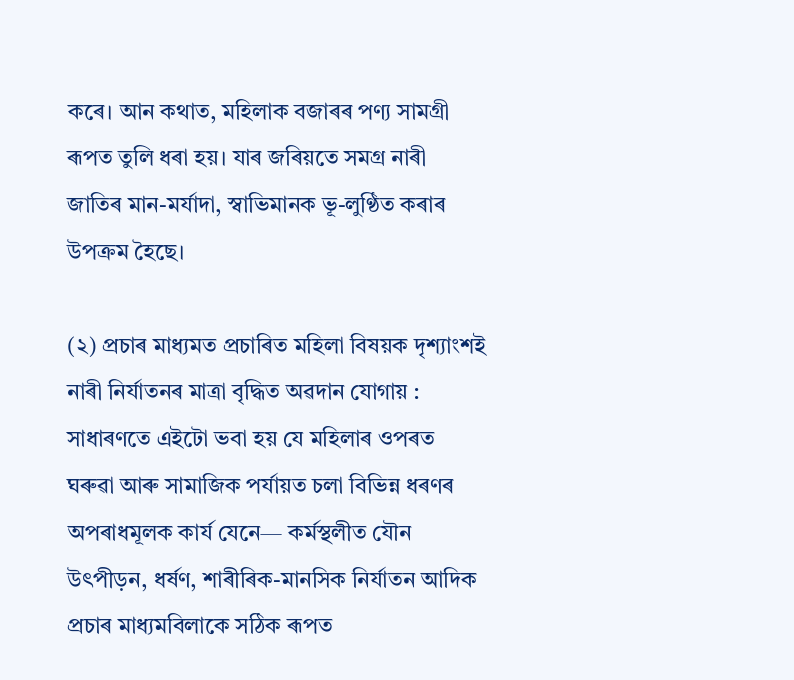কৰে। আন কথাত, মহিলাক বজাৰৰ পণ্য সামগ্ৰী ৰূপত তুলি ধৰা হয়। যাৰ জৰিয়তে সমগ্ৰ নাৰী জাতিৰ মান-মর্যাদা, স্বাভিমানক ভূ-লুণ্ঠিত কৰাৰ উপক্ৰম হৈছে।

(২) প্ৰচাৰ মাধ্যমত প্ৰচাৰিত মহিলা বিষয়ক দৃশ্যাংশই নাৰী নিৰ্যাতনৰ মাত্ৰা বৃদ্ধিত অৱদান যোগায় : সাধাৰণতে এইটো ভবা হয় যে মহিলাৰ ওপৰত ঘৰুৱা আৰু সামাজিক পৰ্যায়ত চলা বিভিন্ন ধৰণৰ অপৰাধমূলক কার্য যেনে— কর্মস্থলীত যৌন উৎপীড়ন, ধর্ষণ, শাৰীৰিক-মানসিক নির্যাতন আদিক প্ৰচাৰ মাধ্যমবিলাকে সঠিক ৰূপত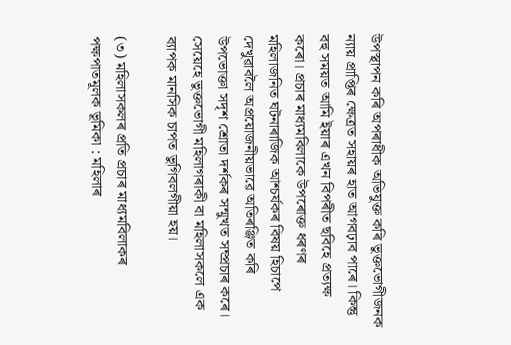উপস্থাপন কৰি অপৰাধীক অভিযুক্ত কৰি ভুক্তভোগীজনক ন্যায় প্ৰাপ্তিৰ ক্ষেত্ৰত সহায়ৰ হাত আগবঢ়াব পাৰে। কিন্তু বহু সময়ত আমি ইয়াৰ এখন বিপৰীত ছবিহে প্ৰত্যক্ষ কৰো। প্ৰচাৰ মাধ্যমবিলাকে উপৰোক্ত ধৰণৰ মহিলাজনিত ঘটনাৰাজিক আশ্চৰ্যকৰ বিষয় হিচাপে দেখুৱাবলৈ অপ্রয়োজনীয়ভাৱে অতিৰঞ্জিত কৰি উপভোক্তা সদৃশ শ্রোতা দৰ্শকৰ সন্মুখত সম্প্ৰচাৰ কৰে। সেয়েহে ভুক্তভোগী মহিলাগৰাকী বা মহিলাসকলে এক ব্যাপক মানসিক চাপত ভুগিবলগীয়া হয়।

(৩) মহিলাসকলৰ প্ৰতি প্ৰচাৰ মাধ্যমবিলাকৰ পক্ষপাতমূলক ভূমিকা : মহিলাৰ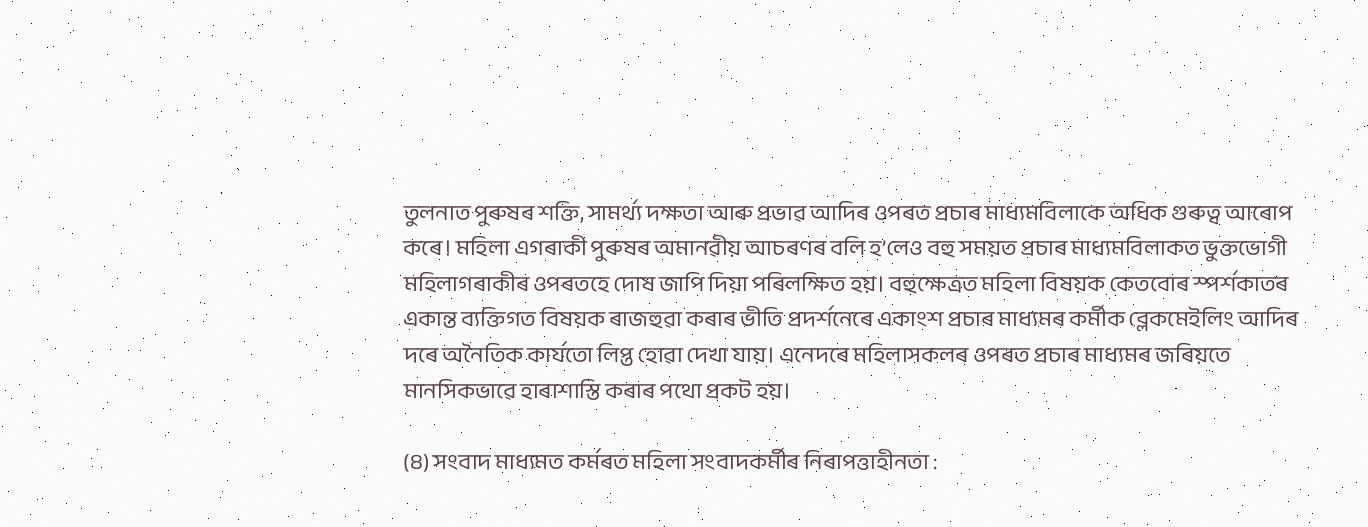তুলনাত পুৰুষৰ শক্তি, সামর্থ্য দক্ষতা আৰু প্ৰভাৱ আদিৰ ওপৰত প্ৰচাৰ মাধ্যমবিলাকে অধিক গুৰুত্ব আৰোপ কৰে। মহিলা এগৰাকী পুৰুষৰ অমানৱীয় আচৰণৰ বলি হ’লেও বহু সময়ত প্ৰচাৰ মাধ্যমবিলাকত ভুক্তভোগী মহিলাগৰাকীৰ ওপৰতহে দোষ জাপি দিয়া পৰিলক্ষিত হয়। বহুক্ষেত্ৰত মহিলা বিষয়ক কেতবোৰ স্পৰ্শকাতৰ একান্ত ব্যক্তিগত বিষয়ক ৰাজহুৱা কৰাৰ ভীতি প্ৰদৰ্শনেৰে একাংশ প্ৰচাৰ মাধ্যমৰ কৰ্মীক ব্লেকমেইলিং আদিৰ দৰে অনৈতিক কার্যতো লিপ্ত হোৱা দেখা যায়। এনেদৰে মহিলাসকলৰ ওপৰত প্ৰচাৰ মাধ্যমৰ জৰিয়তে মানসিকভাৱে হাৰাশাস্তি কৰাৰ পথো প্রকট হয়।

(৪) সংবাদ মাধ্যমত কৰ্মৰত মহিলা সংবাদকর্মীৰ নিৰাপত্তাহীনতা :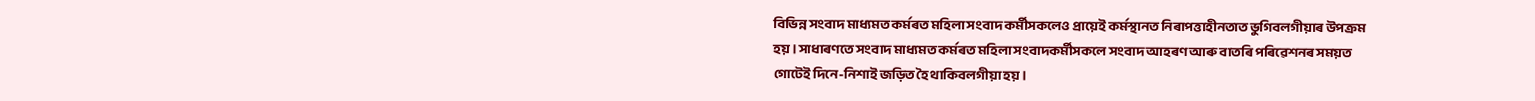বিভিন্ন সংবাদ মাধ্যমত কৰ্মৰত মহিলা সংবাদ কর্মীসকলেও প্ৰায়েই কৰ্মস্থানত নিৰাপত্তাহীনতাত ভুগিবলগীয়াৰ উপক্রম হয়। সাধাৰণতে সংবাদ মাধ্যমত কৰ্মৰত মহিলা সংবাদকর্মীসকলে সংবাদ আহৰণ আৰু বাতৰি পৰিৱেশনৰ সময়ত গোটেই দিনে-নিশাই জড়িত হৈ থাকিবলগীয়া হয়।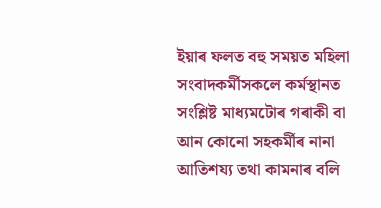ইয়াৰ ফলত বহু সময়ত মহিলা সংবাদকর্মীসকলে কৰ্মস্থানত সংশ্লিষ্ট মাধ্যমটোৰ গৰাকী বা আন কোনো সহকৰ্মীৰ নানা আতিশয্য তথা কামনাৰ বলি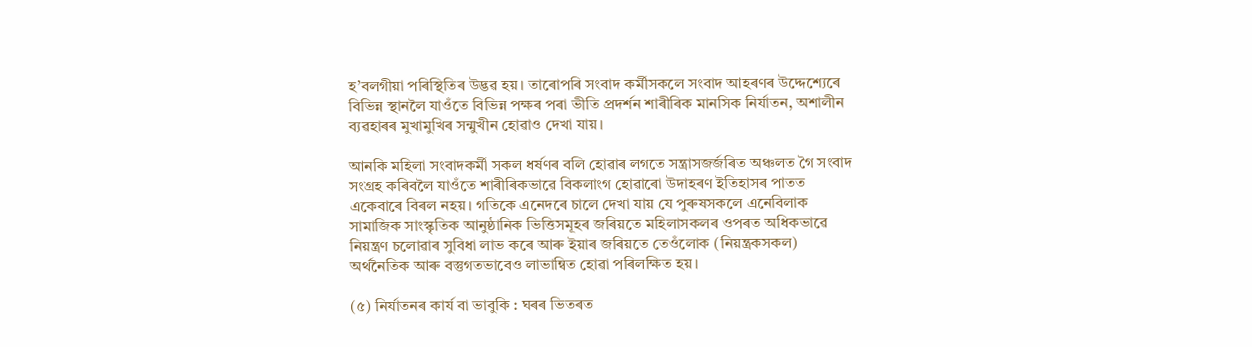হ’বলগীয়া পৰিস্থিতিৰ উদ্ভৱ হয়। তাৰোপৰি সংবাদ কৰ্মীসকলে সংবাদ আহৰণৰ উদ্দেশ্যেৰে বিভিন্ন স্থানলৈ যাওঁতে বিভিন্ন পক্ষৰ পৰা ভীতি প্রদর্শন শাৰীৰিক মানসিক নির্যাতন, অশালীন ব্যৱহাৰৰ মুখামুখিৰ সন্মুখীন হোৱাও দেখা যায়।

আনকি মহিলা সংবাদকর্মী সকল ধৰ্ষণৰ বলি হোৱাৰ লগতে সন্ত্ৰাসজৰ্জৰিত অঞ্চলত গৈ সংবাদ সংগ্ৰহ কৰিবলৈ যাওঁতে শাৰীৰিকভাৱে বিকলাংগ হোৱাৰো উদাহৰণ ইতিহাসৰ পাতত একেবাৰে বিৰল নহয়। গতিকে এনেদৰে চালে দেখা যায় যে পুৰুষসকলে এনেবিলাক সামাজিক সাংস্কৃতিক আনুষ্ঠানিক ভিত্তিসমূহৰ জৰিয়তে মহিলাসকলৰ ওপৰত অধিকভাৱে নিয়ন্ত্রণ চলোৱাৰ সুবিধা লাভ কৰে আৰু ইয়াৰ জৰিয়তে তেওঁলোক (নিয়ন্ত্ৰকসকল) অর্থনৈতিক আৰু বস্তুগতভাবেও লাভান্বিত হোৱা পৰিলক্ষিত হয়।

(৫) নিৰ্যাতনৰ কাৰ্য বা ভাবুকি : ঘৰৰ ভিতৰত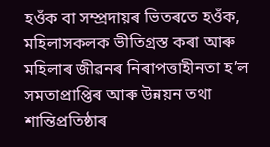হওঁক বা সম্প্ৰদায়ৰ ভিতৰতে হওঁক, মহিলাসকলক ভীতিগ্ৰস্ত কৰা আৰু মহিলাৰ জীৱনৰ নিৰাপত্তাহীনতা হ’ল সমতাপ্রাপ্তিৰ আৰু উন্নয়ন তথা শান্তিপ্রতিষ্ঠাৰ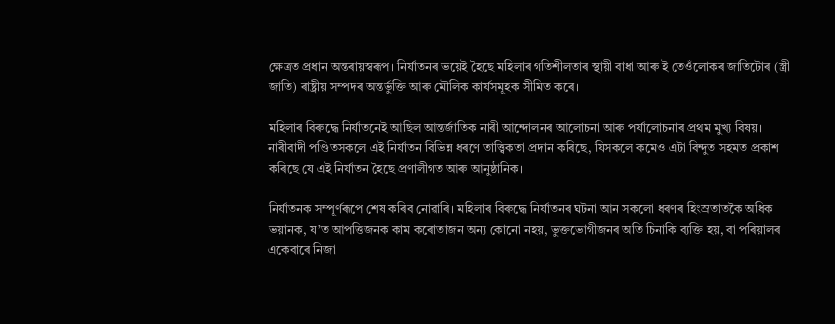ক্ষেত্ৰত প্ৰধান অন্তৰায়স্বৰূপ। নিৰ্যাতনৰ ভয়েই হৈছে মহিলাৰ গতিশীলতাৰ স্থায়ী বাধা আৰু ই তেওঁলোকৰ জাতিটোৰ (স্ত্ৰী জাতি) ৰাষ্ট্ৰীয় সম্পদৰ অন্তৰ্ভুক্তি আৰু মৌলিক কাৰ্যসমূহক সীমিত কৰে।

মহিলাৰ বিৰুদ্ধে নির্যাতনেই আছিল আন্তর্জাতিক নাৰী আন্দোলনৰ আলোচনা আৰু পৰ্যালোচনাৰ প্ৰথম মুখ্য বিষয়। নাৰীবাদী পণ্ডিতসকলে এই নির্যাতন বিভিন্ন ধৰণে তাত্ত্বিকতা প্ৰদান কৰিছে, যিসকলে কমেও এটা বিন্দুত সহমত প্ৰকাশ কৰিছে যে এই নির্যাতন হৈছে প্ৰণালীগত আৰু আনুষ্ঠানিক।

নির্যাতনক সম্পূৰ্ণৰূপে শেষ কৰিব নোৱাৰি। মহিলাৰ বিৰুদ্ধে নিৰ্যাতনৰ ঘটনা আন সকলো ধৰণৰ হিংস্ৰতাতকৈ অধিক ভয়ানক, য’ত আপত্তিজনক কাম কৰোতাজন অন্য কোনো নহয়, ভুক্তভোগীজনৰ অতি চিনাকি ব্যক্তি হয়, বা পৰিয়ালৰ একেবাৰে নিজা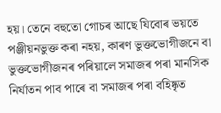হয়। তেনে বহুতো গোচৰ আছে যিবোৰ ভয়তে পঞ্জীয়নভুক্ত কৰা নহয়, কাৰণ ভুক্তভোগীজনে বা ভুক্তভোগীজনৰ পৰিয়ালে সমাজৰ পৰা মানসিক নির্যাতন পাব পাৰে বা সমাজৰ পৰা বহিষ্কৃত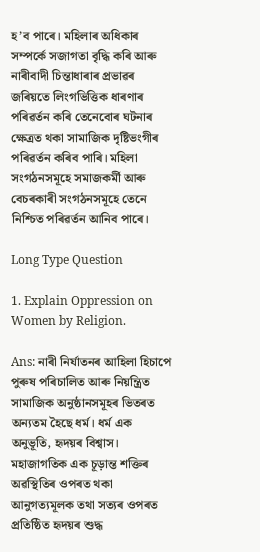হ’ব পাৰে। মহিলাৰ অধিকাৰ সম্পৰ্কে সজাগতা বৃদ্ধি কৰি আৰু নাৰীবাদী চিন্তাধাৰাৰ প্ৰভাৱৰ জৰিয়তে লিংগভিত্তিক ধাৰণাৰ পৰিৱর্তন কৰি তেনেবোৰ ঘটনাৰ ক্ষেত্ৰত থকা সামাজিক দৃষ্টিভংগীৰ পৰিৱৰ্তন কৰিব পাৰি। মহিলা সংগঠনসমূহে সমাজকর্মী আৰু বেচৰকাৰী সংগঠনসমূহে তেনে নিশ্চিত পৰিৱৰ্তন আনিব পাৰে।

Long Type Question

1. Explain Oppression on Women by Religion.

Ans: নাৰী নিৰ্যাতনৰ আহিলা হিচাপে পুৰুষ পৰিচালিত আৰু নিয়ন্ত্রিত সামাজিক অনুষ্ঠানসমূহৰ ভিতৰত অন্যতম হৈছে ধর্ম। ধর্ম এক অনুভূতি, হৃদয়ৰ বিশ্বাস। মহাজাগতিক এক চূড়ান্ত শক্তিৰ অৱস্থিতিৰ ওপৰত থকা আনুগত্যমূলক তথা সত্যৰ ওপৰত প্রতিষ্ঠিত হৃদয়ৰ শুদ্ধ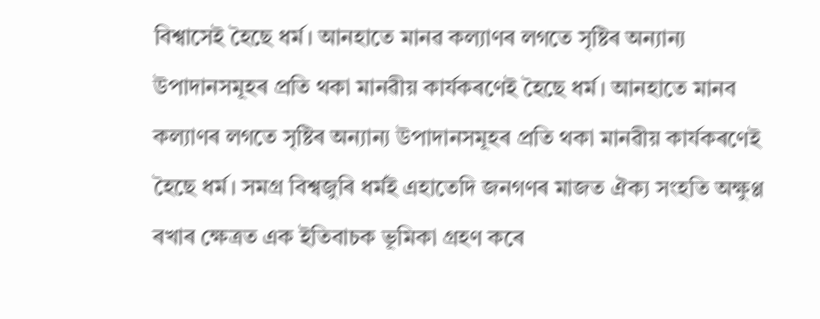বিশ্বাসেই হৈছে ধৰ্ম। আনহাতে মানৱ কল্যাণৰ লগতে সৃষ্টিৰ অন্যান্য উপাদানসমূহৰ প্ৰতি থকা মানৱীয় কাৰ্যকৰণেই হৈছে ধর্ম। আনহাতে মানব কল্যাণৰ লগতে সৃষ্টিৰ অন্যান্য উপাদানসমূহৰ প্ৰতি থকা মানৱীয় কাৰ্যকৰণেই হৈছে ধৰ্ম। সমগ্ৰ বিশ্বজুৰি ধৰ্মই এহাতেদি জনগণৰ মাজত ঐক্য সংহতি অক্ষুণ্ণ ৰখাৰ ক্ষেত্ৰত এক ইতিবাচক ভূমিকা গ্ৰহণ কৰে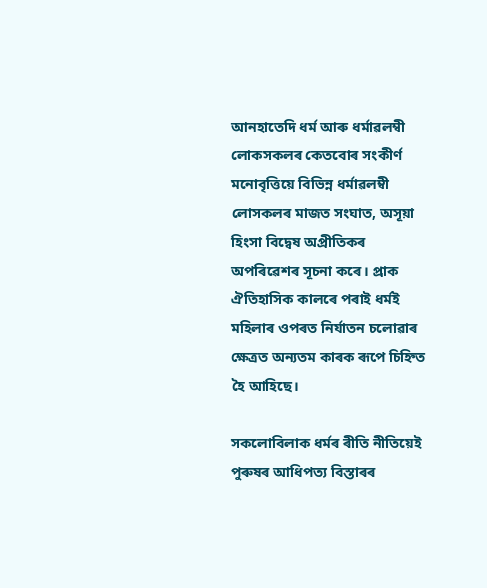আনহাতেদি ধর্ম আৰু ধৰ্মাৱলম্বী লোকসকলৰ কেতবোৰ সংকীৰ্ণ মনোবৃত্তিয়ে বিভিন্ন ধৰ্মাৱলম্বী লোসকলৰ মাজত সংঘাত, অসূয়া হিংসা বিদ্বেষ অপ্রীতিকৰ অপৰিৱেশৰ সূচনা কৰে। প্রাক ঐতিহাসিক কালৰে পৰাই ধৰ্মই মহিলাৰ ওপৰত নিৰ্যাতন চলোৱাৰ ক্ষেত্ৰত অন্যতম কাৰক ৰূপে চিহ্নিত হৈ আহিছে।

সকলোবিলাক ধৰ্মৰ ৰীতি নীতিয়েই পুৰুষৰ আধিপত্য বিস্তাৰৰ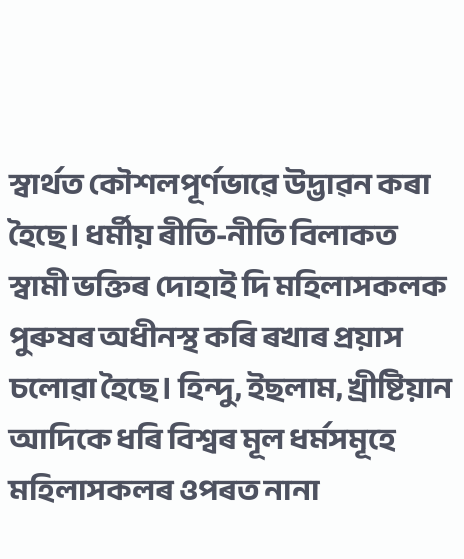স্বাৰ্থত কৌশলপূর্ণভাৱে উদ্ভাৱন কৰা হৈছে। ধৰ্মীয় ৰীতি-নীতি বিলাকত স্বামী ভক্তিৰ দোহাই দি মহিলাসকলক পুৰুষৰ অধীনস্থ কৰি ৰখাৰ প্ৰয়াস চলোৱা হৈছে। হিন্দু, ইছলাম, খ্ৰীষ্টিয়ান আদিকে ধৰি বিশ্বৰ মূল ধর্মসমূহে মহিলাসকলৰ ওপৰত নানা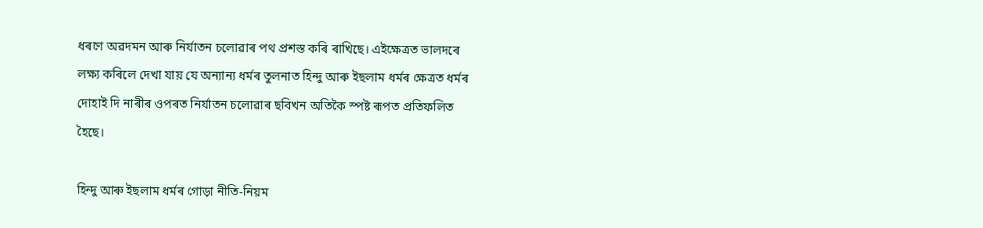ধৰণে অৱদমন আৰু নিৰ্যাতন চলোৱাৰ পথ প্ৰশস্ত কৰি ৰাখিছে। এইক্ষেত্ৰত ভালদৰে লক্ষ্য কৰিলে দেখা যায় যে অন্যান্য ধৰ্মৰ তুলনাত হিন্দু আৰু ইছলাম ধৰ্মৰ ক্ষেত্ৰত ধৰ্মৰ দোহাই দি নাৰীৰ ওপৰত নিৰ্যাতন চলোৱাৰ ছবিখন অতিকৈ স্পষ্ট ৰূপত প্ৰতিফলিত হৈছে।

হিন্দু আৰু ইছলাম ধৰ্মৰ গোড়া নীতি-নিয়ম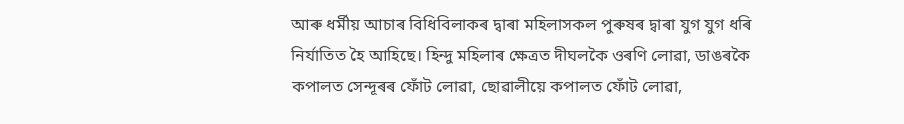আৰু ধৰ্মীয় আচাৰ বিধিবিলাকৰ দ্বাৰা মহিলাসকল পুৰুষৰ দ্বাৰা যুগ যুগ ধৰি নিৰ্যাতিত হৈ আহিছে। হিন্দু মহিলাৰ ক্ষেত্ৰত দীঘলকৈ ওৰণি লোৱা, ডাঙৰকৈ কপালত সেন্দূৰৰ ফোঁট লোৱা, ছোৱালীয়ে কপালত ফোঁট লোৱা,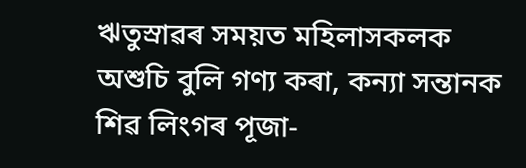ঋতুস্ৰাৱৰ সময়ত মহিলাসকলক অশুচি বুলি গণ্য কৰা, কন্যা সন্তানক শিৱ লিংগৰ পূজা-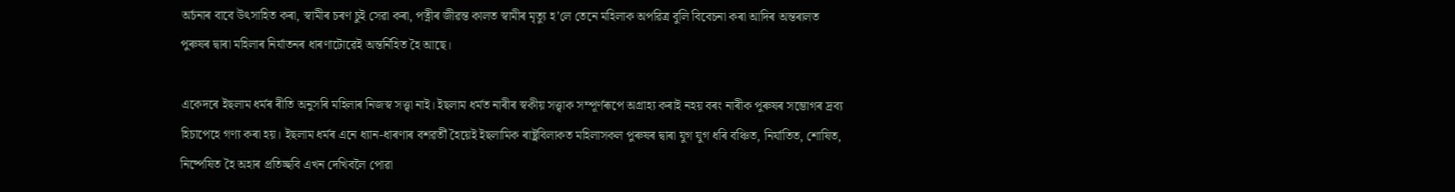অৰ্চনাৰ বাবে উৎসাহিত কৰা, স্বামীৰ চৰণ চুই সেৱা কৰা, পত্নীৰ জীৱন্ত কালত স্বামীৰ মৃত্যু হ’লে তেনে মহিলাক অপৱিত্ৰ বুলি বিবেচনা কৰা আদিৰ অন্তৰালত পুৰুষৰ দ্বাৰা মহিলাৰ নিৰ্যাতনৰ ধাৰণাটোৱেই অন্তর্নিহিত হৈ আছে।

একেদৰে ইছলাম ধৰ্মৰ ৰীতি অনুসৰি মহিলাৰ নিজস্ব সত্ত্বা নাই। ইছলাম ধৰ্মত নাৰীৰ স্বকীয় সত্ত্বাক সম্পূৰ্ণৰূপে অগ্ৰাহ্য কৰাই নহয় বৰং নাৰীক পুৰুষৰ সম্ভোগৰ দ্ৰব্য হিচাপেহে গণ্য কৰা হয়। ইছলাম ধর্মৰ এনে ধ্যান-ধাৰণাৰ বশৱৰ্তী হৈয়েই ইছলামিক ৰাষ্ট্ৰবিলাকত মহিলাসকল পুৰুষৰ দ্বাৰা যুগ যুগ ধৰি বঞ্চিত, নির্যাতিত, শোষিত, নিষ্পেষিত হৈ অহাৰ প্ৰতিচ্ছবি এখন দেখিবলৈ পোৱা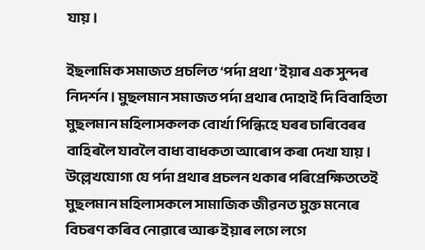যায়।

ইছলামিক সমাজত প্ৰচলিত ‘পর্দা প্রথা’ ইয়াৰ এক সুন্দৰ নিদৰ্শন। মুছলমান সমাজত পৰ্দা প্ৰথাৰ দোহাই দি বিবাহিতা মুছলমান মহিলাসকলক বোৰ্খা পিন্ধিহে ঘৰৰ চাৰিবেৰৰ বাহিৰলৈ যাবলৈ বাধ্য বাধকতা আৰোপ কৰা দেখা যায়। উল্লেখযোগ্য যে পৰ্দা প্ৰথাৰ প্ৰচলন থকাৰ পৰিপ্ৰেক্ষিততেই মুছলমান মহিলাসকলে সামাজিক জীৱনত মুক্ত মনেৰে বিচৰণ কৰিব নোৱাৰে আৰু ইয়াৰ লগে লগে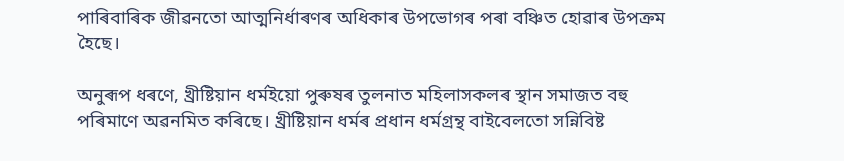পাৰিবাৰিক জীৱনতো আত্মনিৰ্ধাৰণৰ অধিকাৰ উপভোগৰ পৰা বঞ্চিত হোৱাৰ উপক্ৰম হৈছে।

অনুৰূপ ধৰণে, খ্ৰীষ্টিয়ান ধর্মইয়ো পুৰুষৰ তুলনাত মহিলাসকলৰ স্থান সমাজত বহু পৰিমাণে অৱনমিত কৰিছে। খ্ৰীষ্টিয়ান ধৰ্মৰ প্ৰধান ধর্মগ্রন্থ বাইবেলতো সন্নিবিষ্ট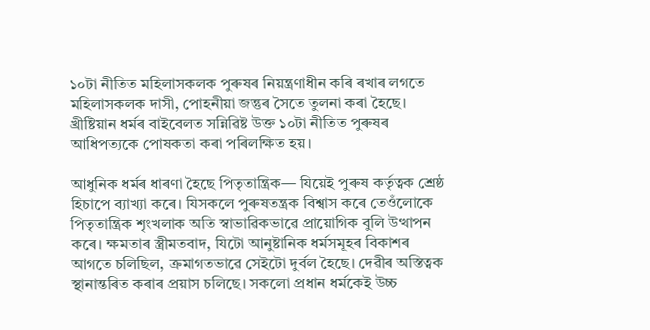১০টা নীতিত মহিলাসকলক পুৰুষৰ নিয়ন্ত্রণাধীন কৰি ৰখাৰ লগতে মহিলাসকলক দাসী, পোহনীয়া জন্তুৰ সৈতে তুলনা কৰা হৈছে। খ্ৰীষ্টিয়ান ধৰ্মৰ বাইবেলত সন্নিৱিষ্ট উক্ত ১০টা নীতিত পুৰুষৰ আধিপত্যকে পোষকতা কৰা পৰিলক্ষিত হয়।

আধুনিক ধৰ্মৰ ধাৰণা হৈছে পিতৃতান্ত্রিক— যিয়েই পুৰুষ কর্তৃত্বক শ্রেষ্ঠ হিচাপে ব্যাখ্যা কৰে। যিসকলে পুৰুষতন্ত্ৰক বিশ্বাস কৰে তেওঁলোকে পিতৃতান্ত্রিক শৃংখলাক অতি স্বাভাৱিকভাৱে প্রায়োগিক বুলি উত্থাপন কৰে। ক্ষমতাৰ স্ত্ৰীমতবাদ, যিটো আনুষ্টানিক ধর্মসমূহৰ বিকাশৰ আগতে চলিছিল, ক্রমাগতভাৱে সেইটো দুৰ্বল হৈছে। দেৱীৰ অস্তিত্বক স্থানান্তৰিত কৰাৰ প্ৰয়াস চলিছে। সকলো প্রধান ধর্মকেই উচ্চ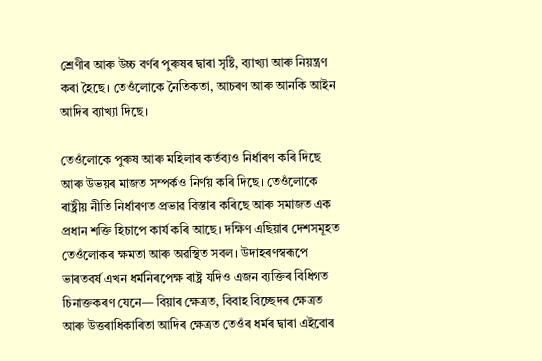শ্ৰেণীৰ আৰু উচ্চ বৰ্ণৰ পুৰুষৰ দ্বাৰা সৃষ্টি, ব্যাখ্যা আৰু নিয়ন্ত্ৰণ কৰা হৈছে। তেওঁলোকে নৈতিকতা, আচৰণ আৰু আনকি আইন আদিৰ ব্যাখ্যা দিছে।

তেওঁলোকে পুৰুষ আৰু মহিলাৰ কৰ্তব্যও নিৰ্ধাৰণ কৰি দিছে আৰু উভয়ৰ মাজত সম্পর্কও নির্ণয় কৰি দিছে। তেওঁলোকে ৰাষ্ট্ৰীয় নীতি নিৰ্ধাৰণত প্ৰভাৱ বিস্তাৰ কৰিছে আৰু সমাজত এক প্রধান শক্তি হিচাপে কাৰ্য কৰি আছে। দক্ষিণ এছিয়াৰ দেশসমূহত তেওঁলোকৰ ক্ষমতা আৰু অৱস্থিত সবল। উদাহৰণস্বৰূপে ভাৰতবৰ্ষ এখন ধৰ্মনিৰপেক্ষ ৰাষ্ট্ৰ যদিও এজন ব্যক্তিৰ বিধিগত চিনাক্তকৰণ যেনে— বিয়াৰ ক্ষেত্ৰত, বিবাহ বিচ্ছেদৰ ক্ষেত্ৰত আৰু উত্তৰাধিকাৰিতা আদিৰ ক্ষেত্ৰত তেওঁৰ ধৰ্মৰ দ্বাৰা এইবোৰ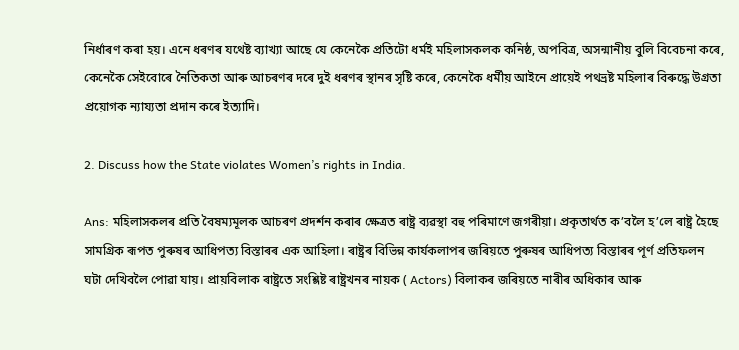নিৰ্ধাৰণ কৰা হয়। এনে ধৰণৰ যথেষ্ট ব্যাখ্যা আছে যে কেনেকৈ প্ৰতিটো ধর্মই মহিলাসকলক কনিষ্ঠ, অপবিত্র, অসন্মানীয় বুলি বিবেচনা কৰে, কেনেকৈ সেইবোৰে নৈতিকতা আৰু আচৰণৰ দৰে দুই ধৰণৰ স্থানৰ সৃষ্টি কৰে, কেনেকৈ ধৰ্মীয় আইনে প্রায়েই পথভ্রষ্ট মহিলাৰ বিৰুদ্ধে উগ্রতা প্রয়োগক ন্যায্যতা প্রদান কৰে ইত্যাদি।

2. Discuss how the State violates Women’s rights in India.

Ans: মহিলাসকলৰ প্ৰতি বৈষম্যমূলক আচৰণ প্ৰদৰ্শন কৰাৰ ক্ষেত্ৰত ৰাষ্ট্ৰ ব্যৱস্থা বহু পৰিমাণে জগৰীয়া। প্ৰকৃতাৰ্থত ক’বলৈ হ’লে ৰাষ্ট্ৰ হৈছে সামগ্ৰিক ৰূপত পুৰুষৰ আধিপত্য বিস্তাৰৰ এক আহিলা। ৰাষ্ট্ৰৰ বিভিন্ন কাৰ্যকলাপৰ জৰিয়তে পুৰুষৰ আধিপত্য বিস্তাৰৰ পূৰ্ণ প্ৰতিফলন ঘটা দেখিবলৈ পোৱা যায়। প্রায়বিলাক ৰাষ্ট্ৰতে সংশ্লিষ্ট ৰাষ্ট্ৰখনৰ নায়ক ( Actors) বিলাকৰ জৰিয়তে নাৰীৰ অধিকাৰ আৰু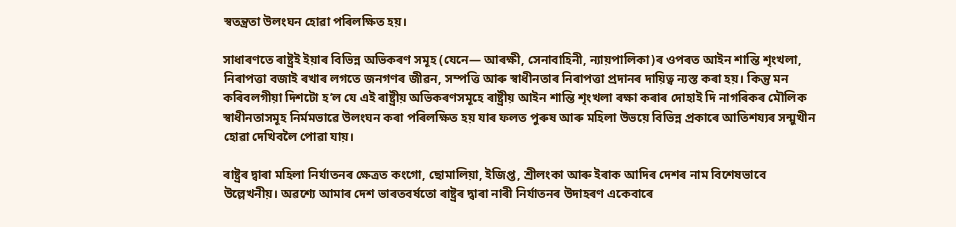স্বতন্ত্রতা উলংঘন হোৱা পৰিলক্ষিত হয়।

সাধাৰণতে ৰাষ্ট্ৰই ইয়াৰ বিভিন্ন অভিকৰণ সমূহ (যেনে— আৰক্ষী, সেনাবাহিনী, ন্যায়পালিকা)ৰ ওপৰত আইন শান্তি শৃংখলা, নিৰাপত্তা বজাই ৰখাৰ লগতে জনগণৰ জীৱন, সম্পত্তি আৰু স্বাধীনতাৰ নিৰাপত্তা প্ৰদানৰ দায়িত্ব ন্যস্ত কৰা হয়। কিন্তু মন কৰিবলগীয়া দিশটো হ’ল যে এই ৰাষ্ট্ৰীয় অভিকৰণসমূহে ৰাষ্ট্ৰীয় আইন শান্তি শৃংখলা ৰক্ষা কৰাৰ দোহাই দি নাগৰিকৰ মৌলিক স্বাধীনতাসমূহ নিৰ্মমভাৱে উলংঘন কৰা পৰিলক্ষিত হয় যাৰ ফলত পুৰুষ আৰু মহিলা উভয়ে বিভিন্ন প্ৰকাৰে আতিশয্যৰ সন্মুখীন হোৱা দেখিবলৈ পোৱা যায়।

ৰাষ্ট্ৰৰ দ্বাৰা মহিলা নিৰ্যাতনৰ ক্ষেত্ৰত কংগো, ছোমালিয়া, ইজিপ্ত, শ্রীলংকা আৰু ইৰাক আদিৰ দেশৰ নাম বিশেষভাবে উল্লেখনীয়। অৱশ্যে আমাৰ দেশ ভাৰতবৰ্ষতো ৰাষ্ট্ৰৰ দ্বাৰা নাৰী নিৰ্যাতনৰ উদাহৰণ একেবাৰে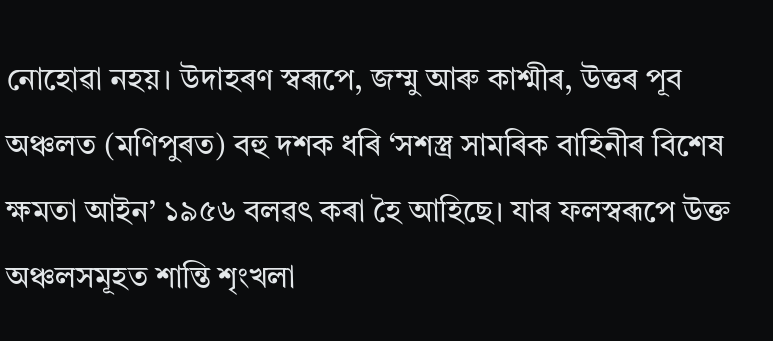নোহোৱা নহয়। উদাহৰণ স্বৰূপে, জম্মু আৰু কাশ্মীৰ, উত্তৰ পূব অঞ্চলত (মণিপুৰত) বহু দশক ধৰি ‘সশস্ত্র সামৰিক বাহিনীৰ বিশেষ ক্ষমতা আইন’ ১৯৫৬ বলৱৎ কৰা হৈ আহিছে। যাৰ ফলস্বৰূপে উক্ত অঞ্চলসমূহত শান্তি শৃংখলা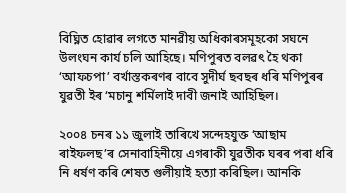বিঘ্নিত হোৱাৰ লগতে মানৱীয় অধিকাৰসমূহকো সঘনে উলংঘন কার্য চলি আহিছে। মণিপুৰত বলৱৎ হৈ থকা ‘আফচপা’ বৰ্খাস্তকৰণৰ বাবে সুদীৰ্ঘ ছবছৰ ধৰি মণিপুৰৰ যুৱতী ইৰ ‘মচানু শর্মিলাই দাবী জনাই আহিছিল।

২০০৪ চনৰ ১১ জুলাই তাৰিখে সন্দেহযুক্ত ‘আছাম ৰাইফলছ’ৰ সেনাবাহিনীয়ে এগৰাকী যুৱতীক ঘৰৰ পৰা ধৰি নি ধৰ্ষণ কৰি শেষত গুলীয়াই হত্যা কৰিছিল। আনকি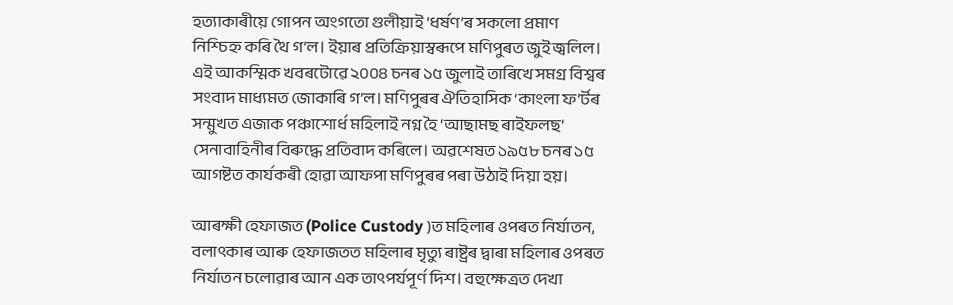হত্যাকাৰীয়ে গোপন অংগতো গুলীয়াই ‘ধৰ্ষণ’ৰ সকলো প্ৰমাণ নিশ্চিহ্ন কৰি থৈ গ’ল। ইয়াৰ প্ৰতিক্ৰিয়াস্বৰূপে মণিপুৰত জুই জ্বলিল। এই আকস্মিক খবৰটোৱে ২০০৪ চনৰ ১৫ জুলাই তাৰিখে সমগ্ৰ বিশ্বৰ সংবাদ মাধ্যমত জোকাৰি গ’ল। মণিপুৰৰ ঐতিহাসিক ‘কাংলা ফ’ৰ্টৰ সন্মুখত এজাক পঞ্চাশোর্ধ মহিলাই নগ্ন হৈ ‘আছামছ ৰাইফলছ’ সেনাবাহিনীৰ বিৰুদ্ধে প্ৰতিবাদ কৰিলে। অৱশেষত ১৯৫৮ চনৰ ১৫ আগষ্টত কার্যকৰী হোৱা আফপা মণিপুৰৰ পৰা উঠাই দিয়া হয়।

আৰক্ষী হেফাজত (Police Custody )ত মহিলাৰ ওপৰত নির্যাতন, বলাৎকাৰ আৰু হেফাজতত মহিলাৰ মৃত্যু ৰাষ্ট্ৰৰ দ্বাৰা মহিলাৰ ওপৰত নিৰ্যাতন চলোৱাৰ আন এক তাৎপর্যপূর্ণ দিশ। বহুক্ষেত্ৰত দেখা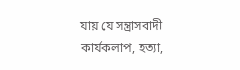যায় যে সন্ত্রাসবাদী কার্যকলাপ, হত্যা,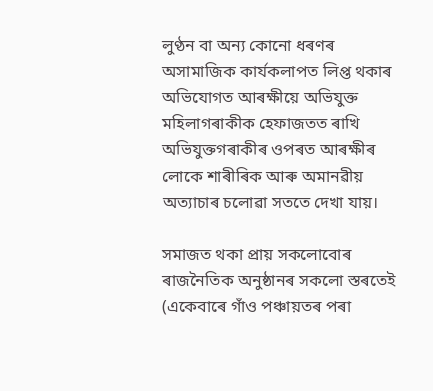লুণ্ঠন বা অন্য কোনো ধৰণৰ অসামাজিক কার্যকলাপত লিপ্ত থকাৰ অভিযোগত আৰক্ষীয়ে অভিযুক্ত মহিলাগৰাকীক হেফাজতত ৰাখি অভিযুক্তগৰাকীৰ ওপৰত আৰক্ষীৰ লোকে শাৰীৰিক আৰু অমানৱীয় অত্যাচাৰ চলোৱা সততে দেখা যায়।

সমাজত থকা প্ৰায় সকলোবোৰ ৰাজনৈতিক অনুষ্ঠানৰ সকলো স্তৰতেই (একেবাৰে গাঁও পঞ্চায়তৰ পৰা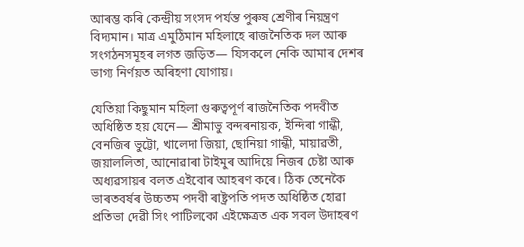আৰম্ভ কৰি কেন্দ্ৰীয় সংসদ পর্যন্ত পুৰুষ শ্রেণীৰ নিয়ন্ত্ৰণ বিদ্যমান। মাত্ৰ এমুঠিমান মহিলাহে ৰাজনৈতিক দল আৰু সংগঠনসমূহৰ লগত জড়িত— যিসকলে নেকি আমাৰ দেশৰ ভাগ্য নিৰ্ণয়ত অৰিহণা যোগায়।

যেতিয়া কিছুমান মহিলা গুৰুত্বপূৰ্ণ ৰাজনৈতিক পদবীত অধিষ্ঠিত হয় যেনে— শ্ৰীমাভু বন্দৰনায়ক, ইন্দিৰা গান্ধী, বেনজিৰ ভুট্টো, খালেদা জিয়া, ছোনিয়া গান্ধী, মায়াৱতী, জয়াললিতা, আনোৱাৰা টাইমুৰ আদিয়ে নিজৰ চেষ্টা আৰু অধ্যৱসায়ৰ বলত এইবোৰ আহৰণ কৰে। ঠিক তেনেকৈ ভাৰতবৰ্ষৰ উচ্চতম পদবী ৰাষ্ট্ৰপতি পদত অধিষ্ঠিত হোৱা প্ৰতিভা দেৱী সিং পাটিলকো এইক্ষেত্ৰত এক সবল উদাহৰণ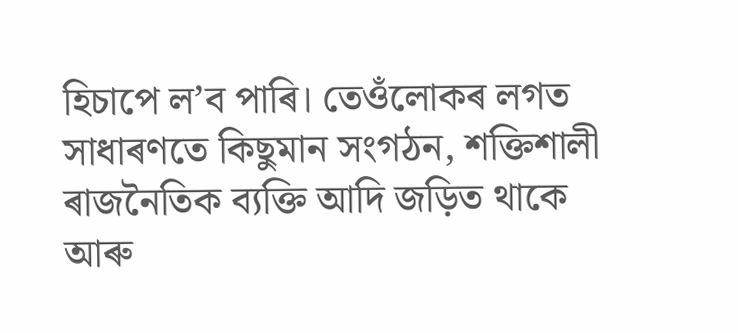হিচাপে ল’ব পাৰি। তেওঁলোকৰ লগত সাধাৰণতে কিছুমান সংগঠন, শক্তিশালী ৰাজনৈতিক ব্যক্তি আদি জড়িত থাকে আৰু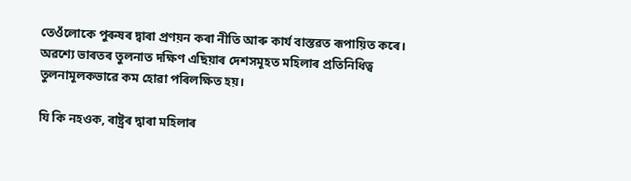তেওঁলোকে পুৰুষৰ দ্বাৰা প্ৰণয়ন কৰা নীতি আৰু কাৰ্য বাস্তৱত ৰূপায়িত কৰে। অৱশ্যে ভাৰতৰ তুলনাত দক্ষিণ এছিয়াৰ দেশসমূহত মহিলাৰ প্ৰতিনিধিত্ব তুলনামূলকভাৱে কম হোৱা পৰিলক্ষিত হয়।

যি কি নহওক, ৰাষ্ট্ৰৰ দ্বাৰা মহিলাৰ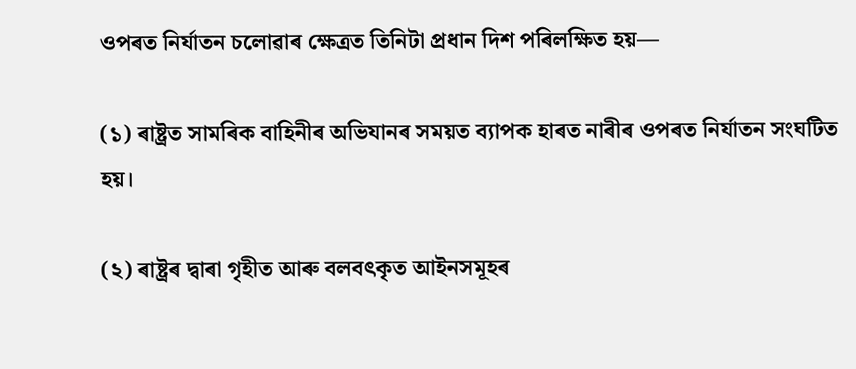ওপৰত নিৰ্যাতন চলোৱাৰ ক্ষেত্ৰত তিনিটা প্ৰধান দিশ পৰিলক্ষিত হয়—

(১) ৰাষ্ট্ৰত সামৰিক বাহিনীৰ অভিযানৰ সময়ত ব্যাপক হাৰত নাৰীৰ ওপৰত নিৰ্যাতন সংঘটিত হয়।

(২) ৰাষ্ট্ৰৰ দ্বাৰা গৃহীত আৰু বলবৎকৃত আইনসমূহৰ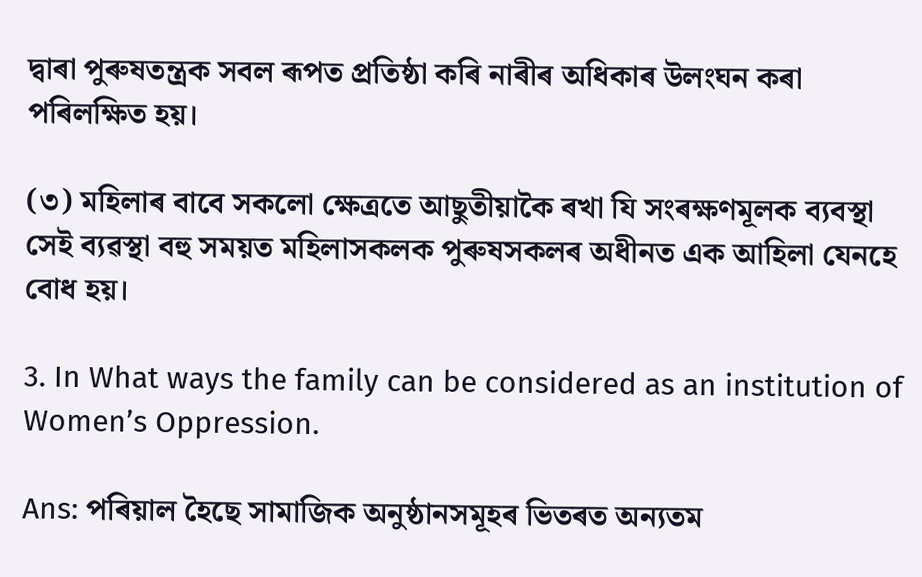দ্বাৰা পুৰুষতন্ত্রক সবল ৰূপত প্রতিষ্ঠা কৰি নাৰীৰ অধিকাৰ উলংঘন কৰা পৰিলক্ষিত হয়।

(৩) মহিলাৰ বাবে সকলো ক্ষেত্রতে আছুতীয়াকৈ ৰখা যি সংৰক্ষণমূলক ব্যবস্থা সেই ব্যৱস্থা বহু সময়ত মহিলাসকলক পুৰুষসকলৰ অধীনত এক আহিলা যেনহে বোধ হয়।

3. In What ways the family can be considered as an institution of Women’s Oppression.

Ans: পৰিয়াল হৈছে সামাজিক অনুষ্ঠানসমূহৰ ভিতৰত অন্যতম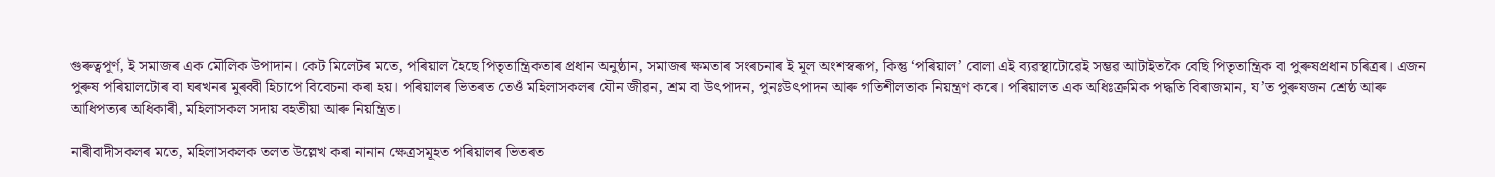গুৰুত্বপূর্ণ, ই সমাজৰ এক মৌলিক উপাদান। কেট মিলেটৰ মতে, পৰিয়াল হৈছে পিতৃতান্ত্রিকতাৰ প্রধান অনুষ্ঠান, সমাজৰ ক্ষমতাৰ সংৰচনাৰ ই মূল অংশস্বৰূপ, কিন্তু ‘পৰিয়াল’ বোলা এই ব্যৱস্থাটোৱেই সম্ভৱ আটাইতকৈ বেছি পিতৃতান্ত্রিক বা পুৰুষপ্রধান চৰিত্ৰৰ। এজন পুৰুষ পৰিয়ালটোৰ বা ঘৰখনৰ মুৰব্বী হিচাপে বিবেচনা কৰা হয়। পৰিয়ালৰ ভিতৰত তেওঁ মহিলাসকলৰ যৌন জীৱন, শ্রম বা উৎপাদন, পুনঃউৎপাদন আৰু গতিশীলতাক নিয়ন্ত্রণ কৰে। পৰিয়ালত এক অধিঃক্রমিক পদ্ধতি বিৰাজমান, য’ত পুৰুষজন শ্রেষ্ঠ আৰু আধিপত্যৰ অধিকাৰী, মহিলাসকল সদায় বহতীয়া আৰু নিয়ন্ত্রিত।

নাৰীবাদীসকলৰ মতে, মহিলাসকলক তলত উল্লেখ কৰা নানান ক্ষেত্ৰসমূহত পৰিয়ালৰ ভিতৰত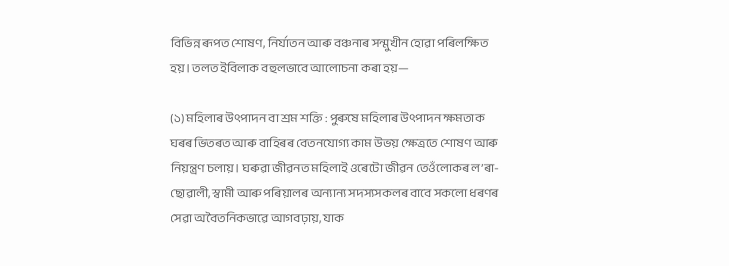বিভিন্ন ৰূপত শোষণ, নির্যাতন আৰু বঞ্চনাৰ সন্মুখীন হোৱা পৰিলক্ষিত হয়। তলত ইবিলাক বহুলভাবে আলোচনা কৰা হয়—

(১) মহিলাৰ উৎপাদন বা শ্রম শক্তি : পুৰুষে মহিলাৰ উৎপাদন ক্ষমতাক ঘৰৰ ভিতৰত আৰু বাহিৰৰ বেতনযোগ্য কাম উভয় ক্ষেত্ৰতে শোষণ আৰু নিয়ন্ত্রণ চলায়। ঘৰুৱা জীৱনত মহিলাই ওৰেটো জীৱন তেওঁলোকৰ ল’ৰা-ছোৱালী, স্বামী আৰু পৰিয়ালৰ অন্যান্য সদস্যসকলৰ বাবে সকলো ধৰণৰ সেৱা অবৈতনিকভাৱে আগবঢ়ায়, যাক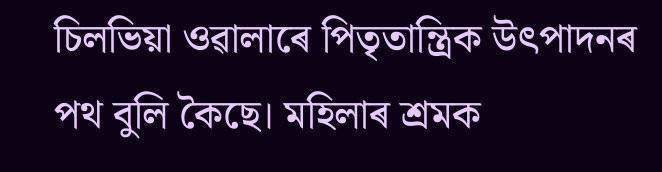চিলভিয়া ওৱালাৰে পিতৃতান্ত্রিক উৎপাদনৰ পথ বুলি কৈছে। মহিলাৰ শ্ৰমক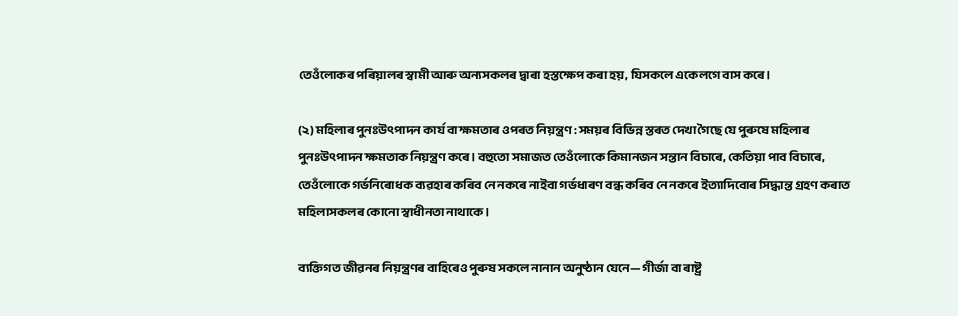তেওঁলোকৰ পৰিয়ালৰ স্বামী আৰু অন্যসকলৰ দ্বাৰা হস্তক্ষেপ কৰা হয়, যিসকলে একেলগে বাস কৰে।

(২) মহিলাৰ পুনঃউৎপাদন কার্য বা ক্ষমতাৰ ওপৰত নিয়ন্ত্ৰণ : সময়ৰ বিভিন্ন স্তৰত দেখা গৈছে যে পুৰুষে মহিলাৰ পুনঃউৎপাদন ক্ষমতাক নিয়ন্ত্ৰণ কৰে। বহুতো সমাজত তেওঁলোকে কিমানজন সন্তান বিচাৰে, কেতিয়া পাব বিচাৰে, তেওঁলোকে গৰ্ভনিৰোধক ব্যৱহাৰ কৰিব নে নকৰে নাইবা গৰ্ভধাৰণ বন্ধ কৰিব নে নকৰে ইত্যাদিবোৰ সিদ্ধান্ত গ্ৰহণ কৰাত মহিলাসকলৰ কোনো স্বাধীনতা নাথাকে।

ব্যক্তিগত জীৱনৰ নিয়ন্ত্ৰণৰ বাহিৰেও পুৰুষ সকলে নানান অনুষ্ঠান যেনে— গীর্জা বা ৰাষ্ট্ৰ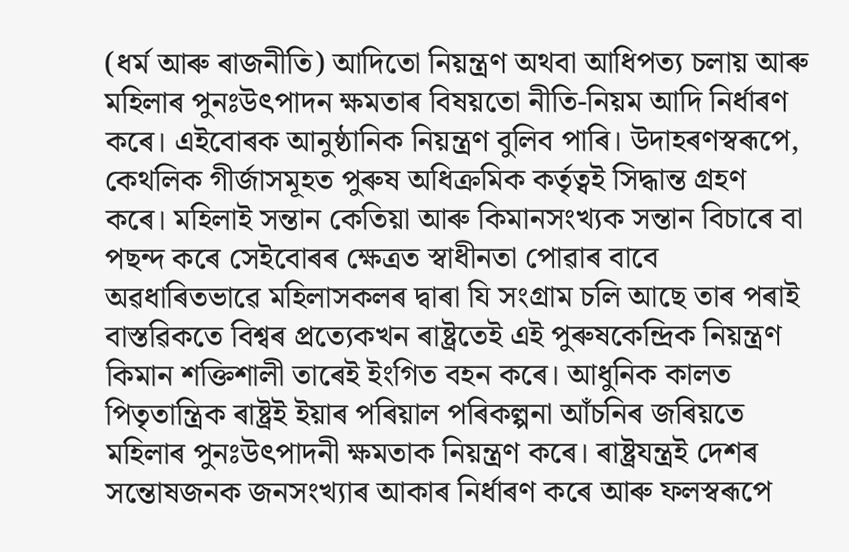(ধৰ্ম আৰু ৰাজনীতি) আদিতো নিয়ন্ত্রণ অথবা আধিপত্য চলায় আৰু মহিলাৰ পুনঃউৎপাদন ক্ষমতাৰ বিষয়তো নীতি-নিয়ম আদি নিৰ্ধাৰণ কৰে। এইবোৰক আনুষ্ঠানিক নিয়ন্ত্ৰণ বুলিব পাৰি। উদাহৰণস্বৰূপে, কেথলিক গীর্জাসমূহত পুৰুষ অধিক্ৰমিক কর্তৃত্বই সিদ্ধান্ত গ্ৰহণ কৰে। মহিলাই সন্তান কেতিয়া আৰু কিমানসংখ্যক সন্তান বিচাৰে বা পছন্দ কৰে সেইবোৰৰ ক্ষেত্ৰত স্বাধীনতা পোৱাৰ বাবে অৱধাৰিতভাৱে মহিলাসকলৰ দ্বাৰা যি সংগ্ৰাম চলি আছে তাৰ পৰাই বাস্তৱিকতে বিশ্বৰ প্ৰত্যেকখন ৰাষ্ট্ৰতেই এই পুৰুষকেন্দ্ৰিক নিয়ন্ত্রণ কিমান শক্তিশালী তাৰেই ইংগিত বহন কৰে। আধুনিক কালত পিতৃতান্ত্ৰিক ৰাষ্ট্ৰই ইয়াৰ পৰিয়াল পৰিকল্পনা আঁচনিৰ জৰিয়তে মহিলাৰ পুনঃউৎপাদনী ক্ষমতাক নিয়ন্ত্ৰণ কৰে। ৰাষ্ট্ৰযন্ত্ৰই দেশৰ সন্তোষজনক জনসংখ্যাৰ আকাৰ নিৰ্ধাৰণ কৰে আৰু ফলস্বৰূপে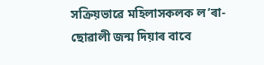সক্রিয়ভাৱে মহিলাসকলক ল’ৰা-ছোৱালী জন্ম দিয়াৰ বাবে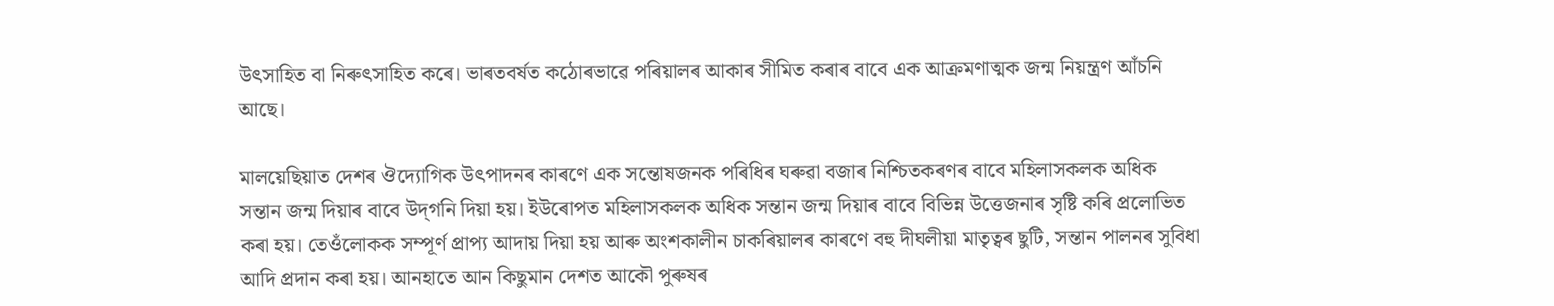উৎসাহিত বা নিৰুৎসাহিত কৰে। ভাৰতবৰ্ষত কঠোৰভাৱে পৰিয়ালৰ আকাৰ সীমিত কৰাৰ বাবে এক আক্রমণাত্মক জন্ম নিয়ন্ত্রণ আঁচনি আছে।

মালয়েছিয়াত দেশৰ ঔদ্যোগিক উৎপাদনৰ কাৰণে এক সন্তোষজনক পৰিধিৰ ঘৰুৱা বজাৰ নিশ্চিতকৰণৰ বাবে মহিলাসকলক অধিক সন্তান জন্ম দিয়াৰ বাবে উদ্‌গনি দিয়া হয়। ইউৰোপত মহিলাসকলক অধিক সন্তান জন্ম দিয়াৰ বাবে বিভিন্ন উত্তেজনাৰ সৃষ্টি কৰি প্রলোভিত কৰা হয়। তেওঁলোকক সম্পূর্ণ প্রাপ্য আদায় দিয়া হয় আৰু অংশকালীন চাকৰিয়ালৰ কাৰণে বহু দীঘলীয়া মাতৃত্বৰ ছুটি, সন্তান পালনৰ সুবিধা আদি প্ৰদান কৰা হয়। আনহাতে আন কিছুমান দেশত আকৌ পুৰুষৰ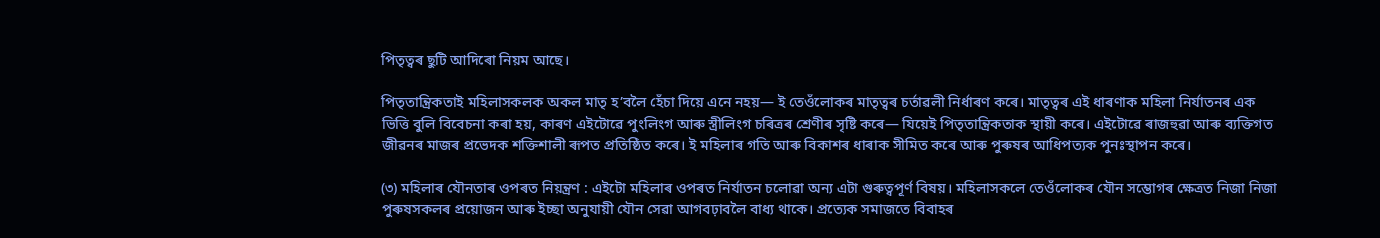পিতৃত্বৰ ছুটি আদিৰো নিয়ম আছে।

পিতৃতান্ত্রিকতাই মহিলাসকলক অকল মাতৃ হ’বলৈ হেঁচা দিয়ে এনে নহয়— ই তেওঁলোকৰ মাতৃত্বৰ চৰ্তাৱলী নিৰ্ধাৰণ কৰে। মাতৃত্বৰ এই ধাৰণাক মহিলা নিৰ্যাতনৰ এক ভিত্তি বুলি বিবেচনা কৰা হয়, কাৰণ এইটোৱে পুংলিংগ আৰু স্ত্রীলিংগ চৰিত্ৰৰ শ্ৰেণীৰ সৃষ্টি কৰে— যিয়েই পিতৃতান্ত্রিকতাক স্থায়ী কৰে। এইটোৱে ৰাজহুৱা আৰু ব্যক্তিগত জীৱনৰ মাজৰ প্ৰভেদক শক্তিশালী ৰূপত প্রতিষ্ঠিত কৰে। ই মহিলাৰ গতি আৰু বিকাশৰ ধাৰাক সীমিত কৰে আৰু পুৰুষৰ আধিপত্যক পুনঃস্থাপন কৰে।

(৩) মহিলাৰ যৌনতাৰ ওপৰত নিয়ন্ত্রণ : এইটো মহিলাৰ ওপৰত নিৰ্যাতন চলোৱা অন্য এটা গুৰুত্বপূর্ণ বিষয়। মহিলাসকলে তেওঁলোকৰ যৌন সম্ভোগৰ ক্ষেত্ৰত নিজা নিজা পুৰুষসকলৰ প্রয়োজন আৰু ইচ্ছা অনুযায়ী যৌন সেৱা আগবঢ়াবলৈ বাধ্য থাকে। প্রত্যেক সমাজতে বিবাহৰ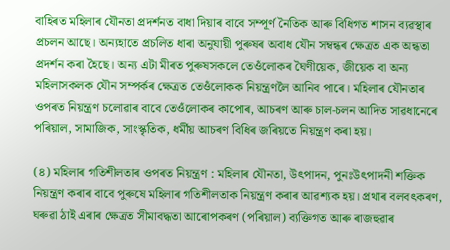বাহিৰত মহিলাৰ যৌনতা প্ৰদৰ্শনত বাধা দিয়াৰ বাবে সম্পূৰ্ণ নৈতিক আৰু বিধিগত শাসন ব্যৱস্থাৰ প্ৰচলন আছে। অন্যহাতে প্ৰচলিত ধাৰা অনুযায়ী পুৰুষৰ অবাধ যৌন সম্বন্ধৰ ক্ষেত্ৰত এক অন্ধতা প্ৰদৰ্শন কৰা হৈছে। অন্য এটা মীৰত পুৰুষসকলে তেওঁলোকৰ ঘৈণীয়েক, জীয়েক বা অন্য মহিলাসকলক যৌন সম্পৰ্কৰ ক্ষেত্ৰত তেওঁলোকক নিয়ন্ত্রণলৈ আনিব পাৰে। মহিলাৰ যৌনতাৰ ওপৰত নিয়ন্ত্ৰণ চলোৱাৰ বাবে তেওঁলোকৰ কাপোৰ, আচৰণ আৰু চাল-চলন আদিত সাৱধানেৰে পৰিয়াল, সামাজিক, সাংস্কৃতিক, ধর্মীয় আচৰণ বিধিৰ জৰিয়তে নিয়ন্ত্ৰণ কৰা হয়।

(৪) মহিলাৰ গতিশীলতাৰ ওপৰত নিয়ন্ত্ৰণ : মহিলাৰ যৌনতা, উৎপাদন, পুনঃউৎপাদনী শক্তিক নিয়ন্ত্ৰণ কৰাৰ বাবে পুৰুষে মহিলাৰ গতিশীলতাক নিয়ন্ত্রণ কৰাৰ আৱশ্যক হয়। প্ৰথাৰ বলবৎকৰণ, ঘৰুৱা ঠাই এৰাৰ ক্ষেত্ৰত সীমাবদ্ধতা আৰোপকৰণ (পৰিয়াল) ব্যক্তিগত আৰু ৰাজহুৱাৰ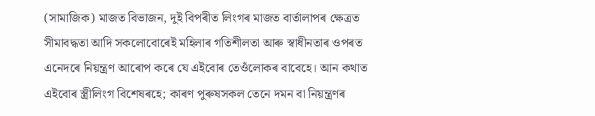(সামাজিক) মাজত বিভাজন, দুই বিপৰীত লিংগৰ মাজত বাৰ্তালাপৰ ক্ষেত্ৰত সীমাবদ্ধতা আদি সকলোবোৰেই মহিলাৰ গতিশীলতা আৰু স্বাধীনতাৰ ওপৰত এনেদৰে নিয়ন্ত্ৰণ আৰোপ কৰে যে এইবোৰ তেওঁলোকৰ বাবেহে। আন কথাত এইবোৰ স্ত্রীলিংগ বিশেষৰহে; কাৰণ পুৰুষসকল তেনে দমন বা নিয়ন্ত্ৰণৰ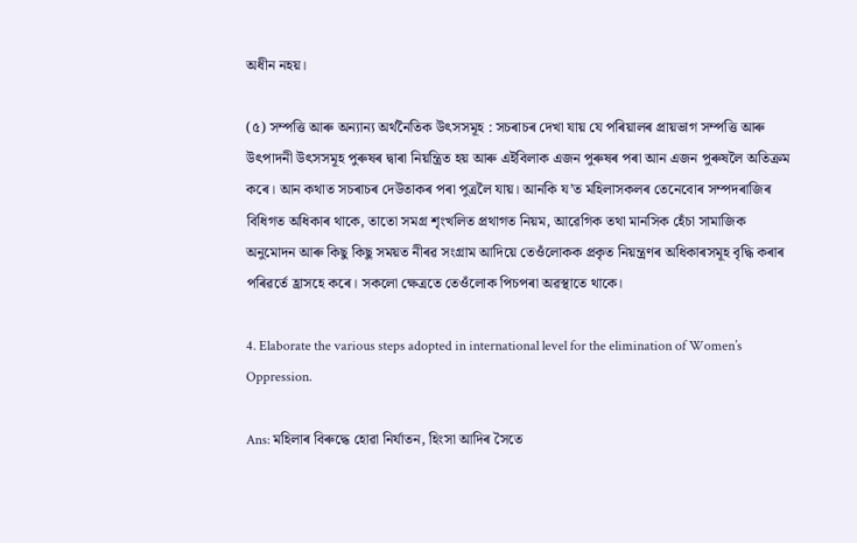অধীন নহয়।

(৫) সম্পত্তি আৰু অন্যান্য অর্থনৈতিক উৎসসমূহ : সচৰাচৰ দেখা যায় যে পৰিয়ালৰ প্ৰায়ভাগ সম্পত্তি আৰু উৎপাদনী উৎসসমূহ পুৰুষৰ দ্বাৰা নিয়ন্ত্ৰিত হয় আৰু এইবিলাক এজন পুৰুষৰ পৰা আন এজন পুৰুষলৈ অতিক্ৰম কৰে। আন কথাত সচৰাচৰ দেউতাকৰ পৰা পুত্ৰলৈ যায়। আনকি য’ত মহিলাসকলৰ তেনেবোৰ সম্পদৰাজিৰ বিধিগত অধিকাৰ থাকে, তাতো সমগ্র শৃংখলিত প্রথাগত নিয়ম, আৱেগিক তথা মানসিক হেঁচা সামাজিক অনুমোদন আৰু কিছু কিছু সময়ত নীৰৱ সংগ্ৰাম আদিয়ে তেওঁলোকক প্ৰকৃত নিয়ন্ত্ৰণৰ অধিকাৰসমূহ বৃদ্ধি কৰাৰ পৰিৱৰ্তে হ্ৰাসহে কৰে। সকলো ক্ষেত্ৰতে তেওঁলোক পিচপৰা অৱস্থাতে থাকে।

4. Elaborate the various steps adopted in international level for the elimination of Women’s Oppression.

Ans: মহিলাৰ বিৰুদ্ধে হোৱা নিৰ্যাতন, হিংসা আদিৰ সৈতে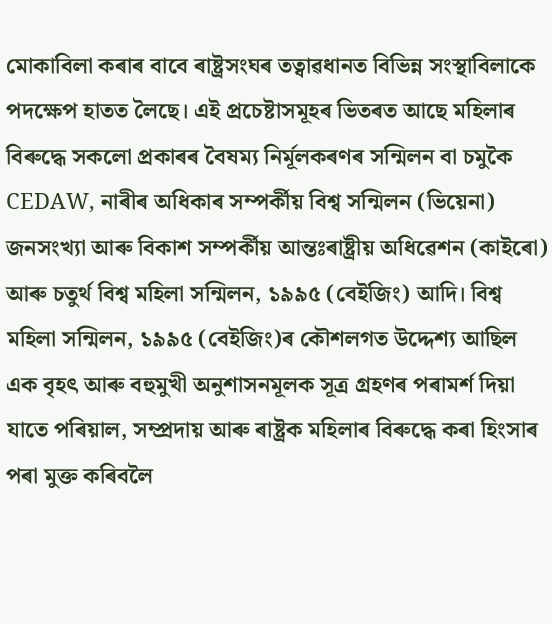মোকাবিলা কৰাৰ বাবে ৰাষ্ট্ৰসংঘৰ তত্বাৱধানত বিভিন্ন সংস্থাবিলাকে পদক্ষেপ হাতত লৈছে। এই প্ৰচেষ্টাসমূহৰ ভিতৰত আছে মহিলাৰ বিৰুদ্ধে সকলো প্ৰকাৰৰ বৈষম্য নিৰ্মূলকৰণৰ সন্মিলন বা চমুকৈ CEDAW, নাৰীৰ অধিকাৰ সম্পৰ্কীয় বিশ্ব সন্মিলন (ভিয়েনা) জনসংখ্যা আৰু বিকাশ সম্পৰ্কীয় আন্তঃৰাষ্ট্ৰীয় অধিৱেশন (কাইৰো) আৰু চতুৰ্থ বিশ্ব মহিলা সন্মিলন, ১৯৯৫ (বেইজিং) আদি। বিশ্ব মহিলা সন্মিলন, ১৯৯৫ (বেইজিং)ৰ কৌশলগত উদ্দেশ্য আছিল এক বৃহৎ আৰু বহুমুখী অনুশাসনমূলক সূত্ৰ গ্ৰহণৰ পৰামৰ্শ দিয়া যাতে পৰিয়াল, সম্প্রদায় আৰু ৰাষ্ট্ৰক মহিলাৰ বিৰুদ্ধে কৰা হিংসাৰ পৰা মুক্ত কৰিবলৈ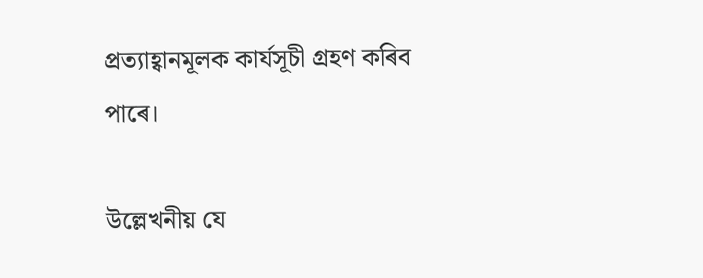প্ৰত্যাহ্বানমূলক কাৰ্যসূচী গ্ৰহণ কৰিব পাৰে।

উল্লেখনীয় যে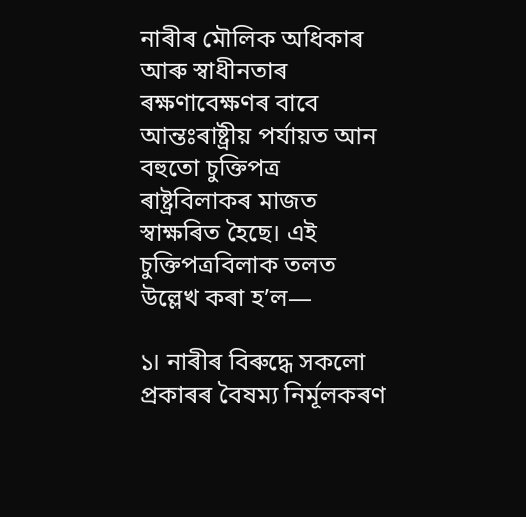নাৰীৰ মৌলিক অধিকাৰ আৰু স্বাধীনতাৰ ৰক্ষণাবেক্ষণৰ বাবে আন্তঃৰাষ্ট্ৰীয় পৰ্যায়ত আন বহুতো চুক্তিপত্র ৰাষ্ট্ৰবিলাকৰ মাজত স্বাক্ষৰিত হৈছে। এই চুক্তিপত্ৰবিলাক তলত  উল্লেখ কৰা হ’ল―

১। নাৰীৰ বিৰুদ্ধে সকলো প্ৰকাৰৰ বৈষম্য নির্মূলকৰণ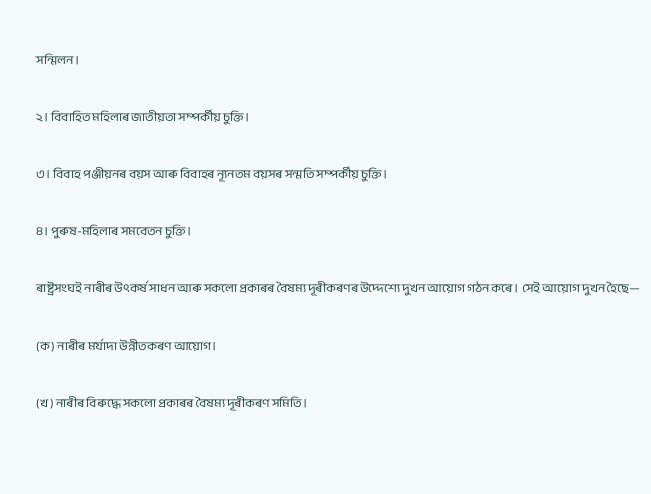সন্মিলন।

২। বিবাহিত মহিলাৰ জাতীয়তা সম্পৰ্কীয় চুক্তি।

৩। বিবাহ পঞ্জীয়নৰ বয়স আৰু বিবাহৰ ন্যূনতম বয়সৰ সন্মতি সম্পৰ্কীয় চুক্তি।

৪। পুৰুষ-মহিলাৰ সমবেতন চুক্তি।

ৰাষ্ট্ৰসংঘই নাৰীৰ উৎকৰ্ষ সাধন আৰু সকলো প্ৰকাৰৰ বৈষম্য দূৰীকৰণৰ উদ্দেশ্যে দুখন আয়োগ গঠন কৰে। সেই আয়োগ দুখন হৈছে—

(ক) নাৰীৰ মৰ্যাদা উন্নীতকৰণ আয়োগ।

(খ) নাৰীৰ বিৰুদ্ধে সকলো প্ৰকাৰৰ বৈষম্য দূৰীকৰণ সমিতি।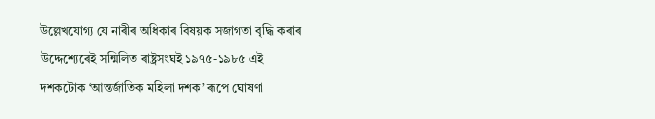উল্লেখযোগ্য যে নাৰীৰ অধিকাৰ বিষয়ক সজাগতা বৃদ্ধি কৰাৰ উদ্দেশ্যেৰেই সন্মিলিত ৰাষ্ট্ৰসংঘই ১৯৭৫-১৯৮৫ এই দশকটোক ‘আন্তর্জাতিক মহিলা দশক’ ৰূপে ঘোষণা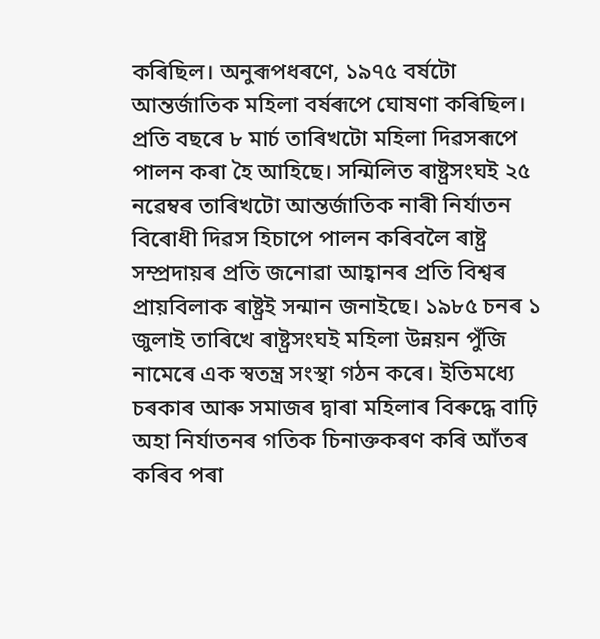কৰিছিল। অনুৰূপধৰণে, ১৯৭৫ বৰ্ষটো আন্তর্জাতিক মহিলা বৰ্ষৰূপে ঘোষণা কৰিছিল। প্ৰতি বছৰে ৮ মাৰ্চ তাৰিখটো মহিলা দিৱসৰূপে পালন কৰা হৈ আহিছে। সন্মিলিত ৰাষ্ট্ৰসংঘই ২৫ নৱেম্বৰ তাৰিখটো আন্তৰ্জাতিক নাৰী নিৰ্যাতন বিৰোধী দিৱস হিচাপে পালন কৰিবলৈ ৰাষ্ট্ৰ সম্প্ৰদায়ৰ প্ৰতি জনোৱা আহ্বানৰ প্ৰতি বিশ্বৰ প্ৰায়বিলাক ৰাষ্ট্ৰই সন্মান জনাইছে। ১৯৮৫ চনৰ ১ জুলাই তাৰিখে ৰাষ্ট্ৰসংঘই মহিলা উন্নয়ন পুঁজি নামেৰে এক স্বতন্ত্র সংস্থা গঠন কৰে। ইতিমধ্যে চৰকাৰ আৰু সমাজৰ দ্বাৰা মহিলাৰ বিৰুদ্ধে বাঢ়ি অহা নিৰ্যাতনৰ গতিক চিনাক্তকৰণ কৰি আঁতৰ কৰিব পৰা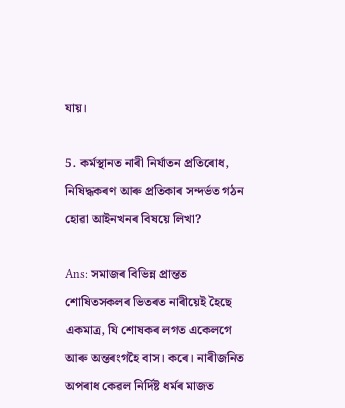যায়।

5. কর্মস্থানত নাৰী নির্যাতন প্ৰতিৰোধ, নিষিদ্ধকৰণ আৰু প্ৰতিকাৰ সন্দৰ্ভত গঠন হোৱা আইনখনৰ বিষয়ে লিখা?

Ans: সমাজৰ বিভিন্ন প্ৰান্তত শোষিতসকলৰ ভিতৰত নাৰীয়েই হৈছে একমাত্ৰ, যি শোষকৰ লগত একেলগে আৰু অন্তৰংগহৈ বাস। কৰে। নাৰীজনিত অপৰাধ কেৱল নির্দিষ্ট ধর্মৰ মাজত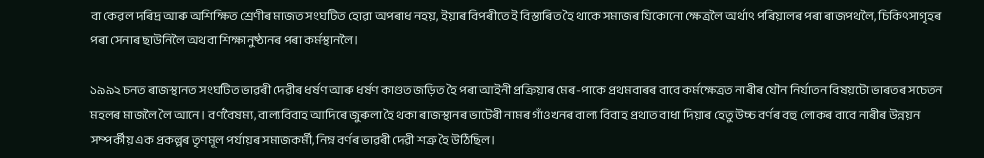বা কেৱল দৰিদ্ৰ আৰু অশিক্ষিত শ্ৰেণীৰ মাজত সংঘটিত হোৱা অপৰাধ নহয়, ইয়াৰ বিপৰীতে ই বিস্তাৰিত হৈ থাকে সমাজৰ যিকোনো ক্ষেত্রলৈ অর্থাৎ পৰিয়ালৰ পৰা ৰাজপথলৈ, চিকিৎসাগৃহৰ পৰা সেনাৰ ছাউনিলৈ অথবা শিক্ষানুষ্ঠানৰ পৰা কৰ্মস্থানলৈ।

১৯৯২ চনত ৰাজস্থানত সংঘটিত ভাৱৰী দেৱীৰ ধৰ্ষণ আৰু ধর্ষণ কাণ্ডত জড়িত হৈ পৰা আইনী প্ৰক্ৰিয়াৰ মেৰ-পাকে প্ৰথমবাৰৰ বাবে কৰ্মক্ষেত্ৰত নাৰীৰ যৌন নির্যাতন বিষয়টো ভাৰতৰ সচেতন মহলৰ মাজলৈ লৈ আনে। বর্ণবৈষম্য, বাল্যবিবাহ আদিৰে জুৰুলা হৈ থকা ৰাজস্থানৰ ভাটেৰী নামৰ গাঁওখনৰ বাল্য বিবাহ প্রথাত বাধা দিয়াৰ হেতু উচ্চ বৰ্ণৰ বহু লোকৰ বাবে নাৰীৰ উন্নয়ন সম্পৰ্কীয় এক প্ৰকল্পৰ তৃণমূল পৰ্যায়ৰ সমাজকর্মী, নিম্ন বৰ্ণৰ ভাৱৰী দেৱী শত্ৰু হৈ উঠিছিল।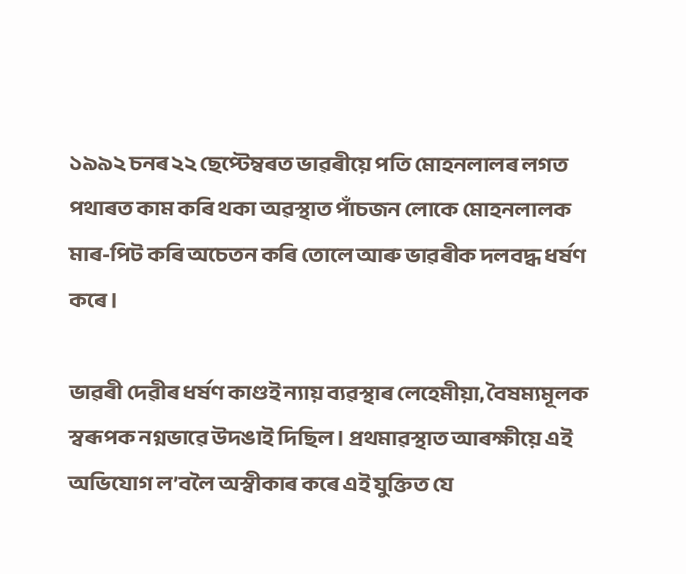১৯৯২ চনৰ ২২ ছেপ্টেম্বৰত ভাৱৰীয়ে পতি মোহনলালৰ লগত পথাৰত কাম কৰি থকা অৱস্থাত পাঁচজন লোকে মোহনলালক মাৰ-পিট কৰি অচেতন কৰি তোলে আৰু ভাৱৰীক দলবদ্ধ ধৰ্ষণ কৰে।

ভাৱৰী দেৱীৰ ধৰ্ষণ কাণ্ডই ন্যায় ব্যৱস্থাৰ লেহেমীয়া, বৈষম্যমূলক স্বৰূপক নগ্নভাৱে উদঙাই দিছিল। প্ৰথমাৱস্থাত আৰক্ষীয়ে এই অভিযোগ ল’বলৈ অস্বীকাৰ কৰে এই যুক্তিত যে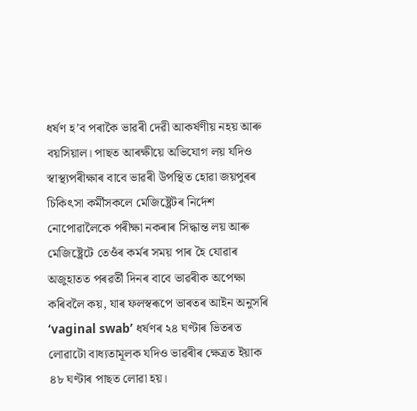ধৰ্ষণ হ’ব পৰাকৈ ভাৱৰী দেৱী আকর্ষণীয় নহয় আৰু বয়সিয়াল। পাছত আৰক্ষীয়ে অভিযোগ লয় যদিও স্বাস্থ্যপৰীক্ষাৰ বাবে ভাৱৰী উপস্থিত হোৱা জয়পুৰৰ চিকিৎসা কৰ্মীসকলে মেজিষ্ট্ৰেটৰ নিৰ্দেশ নোপোৱালৈকে পৰীক্ষা নকৰাৰ সিদ্ধান্ত লয় আৰু মেজিষ্ট্রেটে তেওঁৰ কৰ্মৰ সময় পাৰ হৈ যোৱাৰ অজুহাতত পৰৱৰ্তী দিনৰ বাবে ভাৱৰীক অপেক্ষা কৰিবলৈ কয়, যাৰ ফলস্বৰূপে ভাৰতৰ আইন অনুসৰি ‘vaginal swab’ ধৰ্ষণৰ ২৪ ঘণ্টাৰ ভিতৰত লোৱাটো বাধ্যতামূলক যদিও ভাৱৰীৰ ক্ষেত্ৰত ইয়াক ৪৮ ঘণ্টাৰ পাছত লোৱা হয়।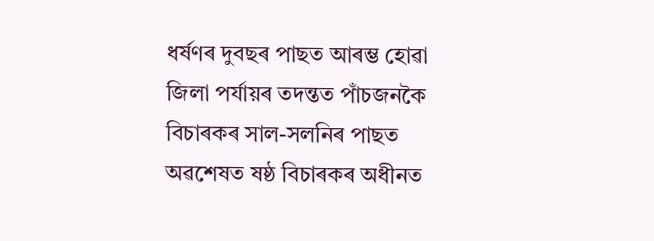ধৰ্ষণৰ দুবছৰ পাছত আৰম্ভ হোৱা জিলা পৰ্যায়ৰ তদন্তত পাঁচজনকৈ বিচাৰকৰ সাল-সলনিৰ পাছত অৱশেষত ষষ্ঠ বিচাৰকৰ অধীনত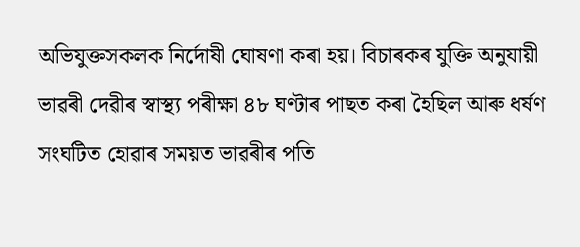অভিযুক্তসকলক নির্দোষী ঘোষণা কৰা হয়। বিচাৰকৰ যুক্তি অনুযায়ী ভাৱৰী দেৱীৰ স্বাস্থ্য পৰীক্ষা ৪৮ ঘণ্টাৰ পাছত কৰা হৈছিল আৰু ধর্ষণ সংঘটিত হোৱাৰ সময়ত ভাৱৰীৰ পতি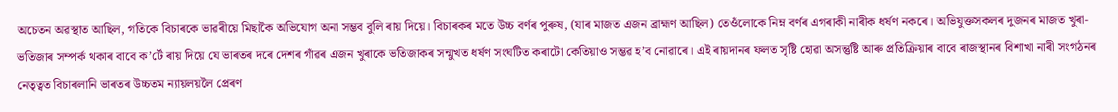অচেতন অৱস্থাত আছিল, গতিকে বিচাৰকে ভাৱৰীয়ে মিছাকৈ অভিযোগ অনা সম্ভব বুলি ৰায় দিয়ে। বিচাৰকৰ মতে উচ্চ বৰ্ণৰ পুৰুষ, (যাৰ মাজত এজন ব্ৰাহ্মণ আছিল) তেওঁলোকে নিম্ন বৰ্ণৰ এগৰাকী নাৰীক ধৰ্ষণ নকৰে। অভিযুক্তসকলৰ দুজনৰ মাজত খুৰা-ভতিজাৰ সম্পৰ্ক থকাৰ বাবে ক’ৰ্টে ৰায় দিয়ে যে ভাৰতৰ দৰে দেশৰ গাঁৱৰ এজন খুৰাকে ভতিজাকৰ সন্মুখত ধৰ্ষণ সংঘটিত কৰাটো কেতিয়াও সম্ভৱ হ’ব নোৱাৰে। এই ৰায়দানৰ ফলত সৃষ্টি হোৱা অসন্তুষ্টি আৰু প্ৰতিক্ৰিয়াৰ বাবে ৰাজস্থানৰ বিশাখা নাৰী সংগঠনৰ নেতৃত্বত বিচাৰলানি ভাৰতৰ উচ্চতম ন্যায়লয়লৈ প্ৰেৰণ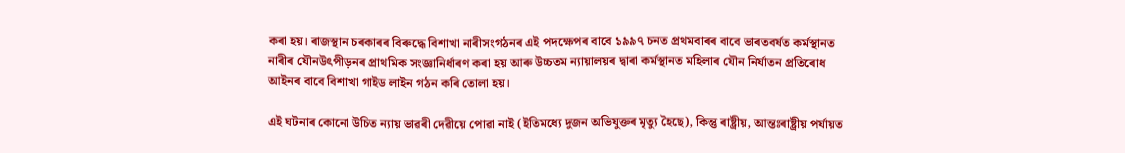কৰা হয়। ৰাজস্থান চৰকাৰৰ বিৰুদ্ধে বিশাখা নাৰীসংগঠনৰ এই পদক্ষেপৰ বাবে ১৯৯৭ চনত প্ৰথমবাৰৰ বাবে ভাৰতবৰ্ষত কৰ্মস্থানত নাৰীৰ যৌনউৎপীড়নৰ প্রাথমিক সংজ্ঞানিৰ্ধাৰণ কৰা হয় আৰু উচ্চতম ন্যায়ালয়ৰ দ্বাৰা কৰ্মস্থানত মহিলাৰ যৌন নিৰ্যাতন প্ৰতিৰোধ আইনৰ বাবে বিশাখা গাইড লাইন গঠন কৰি তোলা হয়।

এই ঘটনাৰ কোনো উচিত ন্যায় ভাৱৰী দেৱীয়ে পোৱা নাই (ইতিমধ্যে দুজন অভিযুক্তৰ মৃত্যু হৈছে), কিন্তু ৰাষ্ট্ৰীয়, আন্তঃৰাষ্ট্ৰীয় পৰ্যায়ত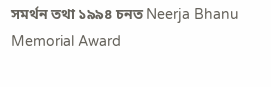সমর্থন তথা ১৯৯৪ চনত Neerja Bhanu Memorial Award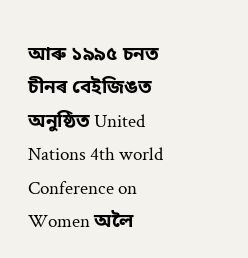আৰু ১৯৯৫ চনত চীনৰ বেইজিঙত অনুষ্ঠিত United Nations 4th world Conference on Women অলৈ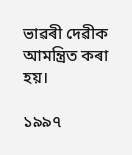ভাৱৰী দেৱীক আমন্ত্ৰিত কৰা হয়।

১৯৯৭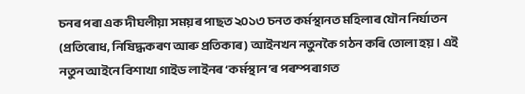চনৰ পৰা এক দীঘলীয়া সময়ৰ পাছত ২০১৩ চনত কৰ্মস্থানত মহিলাৰ যৌন নির্যাতন (প্ৰতিৰোধ, নিষিদ্ধকৰণ আৰু প্ৰতিকাৰ) আইনখন নতুনকৈ গঠন কৰি তোলা হয়। এই নতুন আইনে বিশাখা গাইড লাইনৰ ‘কৰ্মস্থান’ৰ পৰম্পৰাগত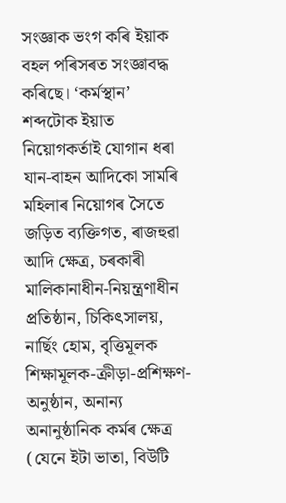সংজ্ঞাক ভংগ কৰি ইয়াক বহল পৰিসৰত সংজ্ঞাবদ্ধ কৰিছে। ‘কর্মস্থান’ শব্দটোক ইয়াত নিয়োগকৰ্তাই যোগান ধৰা যান-বাহন আদিকো সামৰি মহিলাৰ নিয়োগৰ সৈতে জড়িত ব্যক্তিগত, ৰাজহুৱা আদি ক্ষেত্ৰ, চৰকাৰী মালিকানাধীন-নিয়ন্ত্রণাধীন প্রতিষ্ঠান, চিকিৎসালয়, নাৰ্ছিং হোম, বৃত্তিমূলক শিক্ষামূলক-ক্রীড়া-প্রশিক্ষণ-অনুষ্ঠান, অনান্য অনানুষ্ঠানিক কৰ্মৰ ক্ষেত্ৰ (যেনে ইটা ভাতা, বিউটি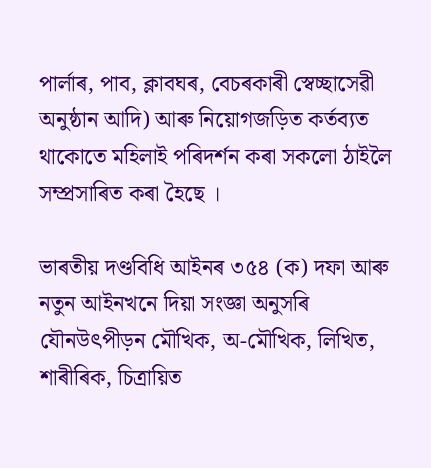পাৰ্লাৰ, পাব, ক্লাবঘৰ, বেচৰকাৰী স্বেচ্ছাসেৱী অনুষ্ঠান আদি) আৰু নিয়োগজড়িত কর্তব্যত থাকোতে মহিলাই পৰিদৰ্শন কৰা সকলো ঠাইলৈ সম্প্ৰসাৰিত কৰা হৈছে ।

ভাৰতীয় দণ্ডবিধি আইনৰ ৩৫৪ (ক) দফা আৰু নতুন আইনখনে দিয়া সংজ্ঞা অনুসৰি যৌনউৎপীড়ন মৌখিক, অ-মৌখিক, লিখিত, শাৰীৰিক, চিত্রায়িত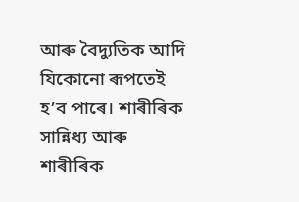আৰু বৈদ্যুতিক আদি যিকোনো ৰূপতেই হ’ব পাৰে। শাৰীৰিক সান্নিধ্য আৰু শাৰীৰিক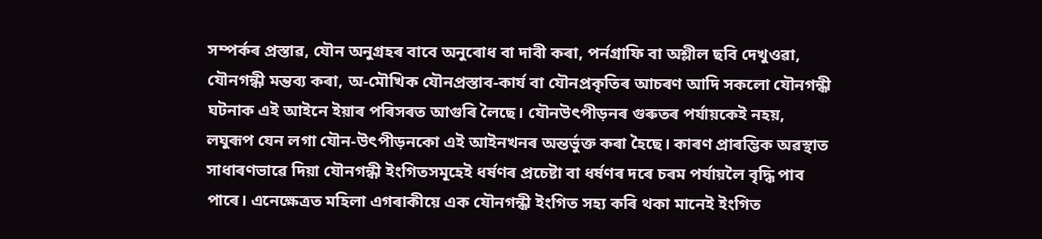সম্পৰ্কৰ প্ৰস্তাৱ, যৌন অনুগ্ৰহৰ বাবে অনুৰোধ বা দাবী কৰা, পর্নগ্রাফি বা অশ্লীল ছবি দেখুওৱা, যৌনগন্ধী মন্তব্য কৰা, অ-মৌখিক যৌনপ্রস্তাব-কার্য বা যৌনপ্ৰকৃতিৰ আচৰণ আদি সকলো যৌনগন্ধী ঘটনাক এই আইনে ইয়াৰ পৰিসৰত আগুৰি লৈছে। যৌনউৎপীড়নৰ গুৰুতৰ পৰ্যায়কেই নহয়, লঘুৰূপ যেন লগা যৌন-উৎপীড়নকো এই আইনখনৰ অন্তৰ্ভুক্ত কৰা হৈছে। কাৰণ প্ৰাৰম্ভিক অৱস্থাত সাধাৰণভাৱে দিয়া যৌনগন্ধী ইংগিতসমূহেই ধৰ্ষণৰ প্ৰচেষ্টা বা ধৰ্ষণৰ দৰে চৰম পৰ্যায়লৈ বৃদ্ধি পাব পাৰে। এনেক্ষেত্ৰত মহিলা এগৰাকীয়ে এক যৌনগন্ধী ইংগিত সহ্য কৰি থকা মানেই ইংগিত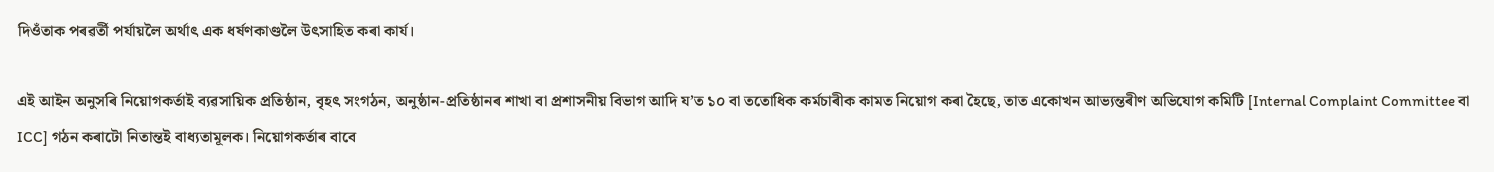দিওঁতাক পৰৱৰ্তী পৰ্যায়লৈ অৰ্থাৎ এক ধর্ষণকাণ্ডলৈ উৎসাহিত কৰা কাৰ্য।

এই আইন অনুসৰি নিয়োগকর্তাই ব্যৱসায়িক প্রতিষ্ঠান, বৃহৎ সংগঠন, অনুষ্ঠান-প্ৰতিষ্ঠানৰ শাখা বা প্ৰশাসনীয় বিভাগ আদি য’ত ১০ বা ততোধিক কৰ্মচাৰীক কামত নিয়োগ কৰা হৈছে, তাত একোখন আভ্যন্তৰীণ অভিযোগ কমিটি [Internal Complaint Committee বা ICC] গঠন কৰাটো নিতান্তই বাধ্যতামূলক। নিয়োগকৰ্তাৰ বাবে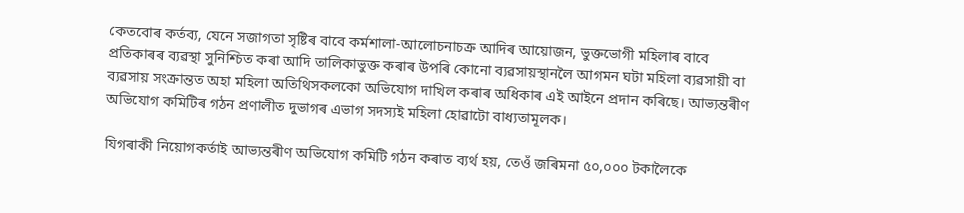কেতবোৰ কৰ্তব্য, যেনে সজাগতা সৃষ্টিৰ বাবে কর্মশালা-আলোচনাচক্র আদিৰ আয়োজন, ভুক্তভোগী মহিলাৰ বাবে প্ৰতিকাৰৰ ব্যৱস্থা সুনিশ্চিত কৰা আদি তালিকাভুক্ত কৰাৰ উপৰি কোনো ব্যৱসায়স্থানলৈ আগমন ঘটা মহিলা ব্যৱসায়ী বা ব্যৱসায় সংক্রান্তত অহা মহিলা অতিথিসকলকো অভিযোগ দাখিল কৰাৰ অধিকাৰ এই আইনে প্ৰদান কৰিছে। আভ্যন্তৰীণ অভিযোগ কমিটিৰ গঠন প্ৰণালীত দুভাগৰ এভাগ সদস্যই মহিলা হোৱাটো বাধ্যতামূলক।

যিগৰাকী নিয়োগকৰ্তাই আভ্যন্তৰীণ অভিযোগ কমিটি গঠন কৰাত ব্যৰ্থ হয়, তেওঁ জৰিমনা ৫০,০০০ টকালৈকে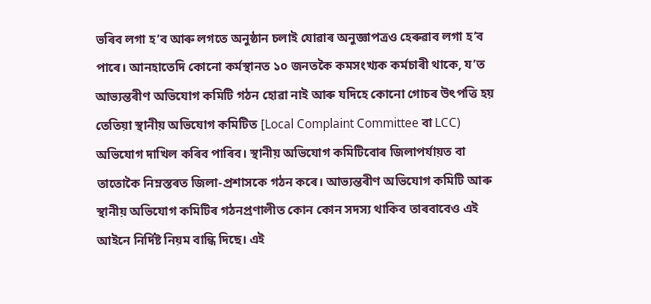ভৰিব লগা হ’ব আৰু লগতে অনুষ্ঠান চলাই যোৱাৰ অনুজ্ঞাপত্ৰও হেৰুৱাব লগা হ’ব পাৰে। আনহাতেদি কোনো কর্মস্থানত ১০ জনতকৈ কমসংখ্যক কৰ্মচাৰী থাকে, য’ত আভ্যন্তৰীণ অভিযোগ কমিটি গঠন হোৱা নাই আৰু যদিহে কোনো গোচৰ উৎপত্তি হয় তেতিয়া স্থানীয় অভিযোগ কমিটিত [Local Complaint Committee বা LCC) অভিযোগ দাখিল কৰিব পাৰিব। স্থানীয় অভিযোগ কমিটিবোৰ জিলাপৰ্যায়ত বা তাতোকৈ নিম্নস্তৰত জিলা-প্রশাসকে গঠন কৰে। আভ্যন্তৰীণ অভিযোগ কমিটি আৰু স্থানীয় অভিযোগ কমিটিৰ গঠনপ্রণালীত কোন কোন সদস্য থাকিব তাৰবাবেও এই আইনে নির্দিষ্ট নিয়ম বান্ধি দিছে। এই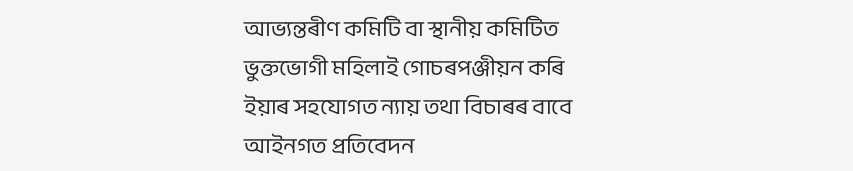আভ্যন্তৰীণ কমিটি বা স্থানীয় কমিটিত ভুক্তভোগী মহিলাই গোচৰপঞ্জীয়ন কৰি ইয়াৰ সহযোগত ন্যায় তথা বিচাৰৰ বাবে আইনগত প্রতিবেদন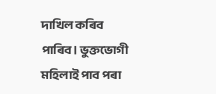দাখিল কৰিব পাৰিব। ভুক্তভোগী মহিলাই পাব পৰা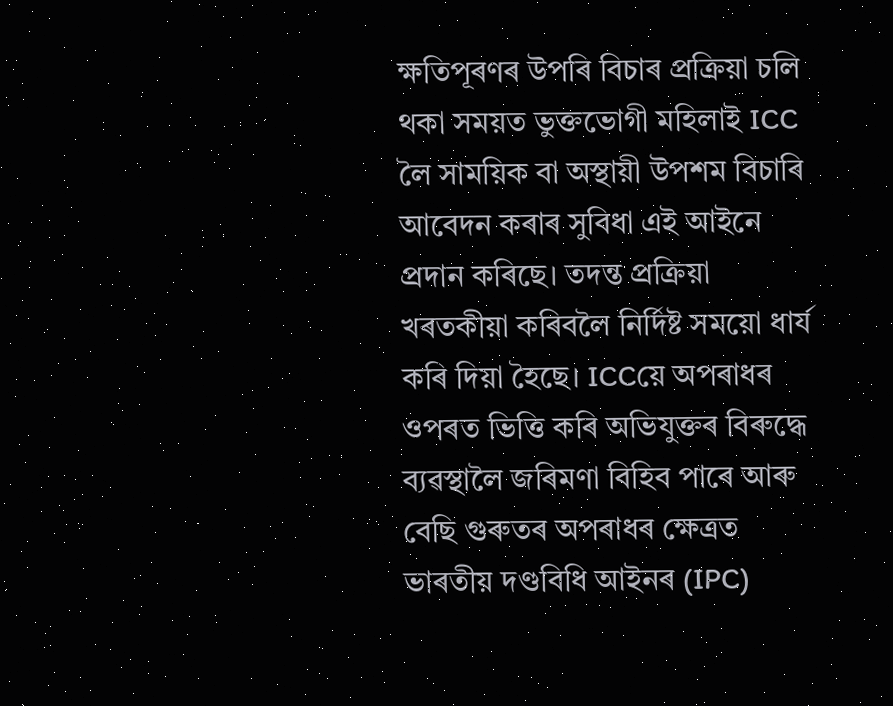ক্ষতিপূৰণৰ উপৰি বিচাৰ প্ৰক্ৰিয়া চলি থকা সময়ত ভুক্তভোগী মহিলাই ICC লৈ সাময়িক বা অস্থায়ী উপশম বিচাৰি আবেদন কৰাৰ সুবিধা এই আইনে প্ৰদান কৰিছে। তদন্ত প্ৰক্ৰিয়া খৰতকীয়া কৰিবলৈ নিৰ্দিষ্ট সময়ো ধাৰ্য কৰি দিয়া হৈছে। ICCয়ে অপৰাধৰ ওপৰত ভিত্তি কৰি অভিযুক্তৰ বিৰুদ্ধে ব্যৱস্থালৈ জৰিমণা বিহিব পাৰে আৰু বেছি গুৰুতৰ অপৰাধৰ ক্ষেত্ৰত ভাৰতীয় দণ্ডবিধি আইনৰ (IPC)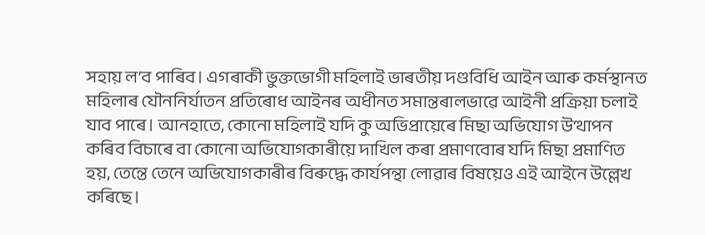সহায় ল’ব পাৰিব। এগৰাকী ভুক্তভোগী মহিলাই ভাৰতীয় দণ্ডবিধি আইন আৰু কৰ্মস্থানত মহিলাৰ যৌননির্যাতন প্ৰতিৰোধ আইনৰ অধীনত সমান্তৰালভাৱে আইনী প্ৰক্ৰিয়া চলাই যাব পাৰে। আনহাতে, কোনো মহিলাই যদি কু অভিপ্রায়েৰে মিছা অভিযোগ উত্থাপন কৰিব বিচাৰে বা কোনো অভিযোগকাৰীয়ে দাখিল কৰা প্ৰমাণবোৰ যদি মিছা প্রমাণিত হয়, তেন্তে তেনে অভিযোগকাৰীৰ বিৰুদ্ধে কাৰ্যপন্থা লোৱাৰ বিষয়েও এই আইনে উল্লেখ কৰিছে।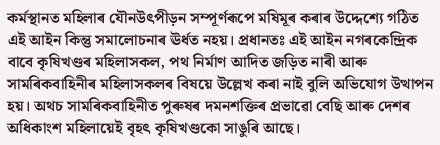কৰ্মস্থানত মহিলাৰ যৌনউৎপীড়ন সম্পূৰ্ণৰূপে মষিমূৰ কৰাৰ উদ্দেশ্যে গঠিত এই আইন কিন্তু সমালোচনাৰ ঊৰ্ধত নহয়। প্রধানতঃ এই আইন নগৰকেন্দ্ৰিক বাবে কৃষিখণ্ডৰ মহিলাসকল, পথ নির্মাণ আদিত জড়িত নাৰী আৰু সামৰিকবাহিনীৰ মহিলাসকলৰ বিষয়ে উল্লেখ কৰা নাই বুলি অভিযোগ উত্থাপন হয়। অথচ সামৰিকবাহিনীত পুৰুষৰ দমনশক্তিৰ প্ৰভাৱো বেছি আৰু দেশৰ অধিকাংশ মহিলায়েই বৃহৎ কৃষিখণ্ডকো সাঙুৰি আছে।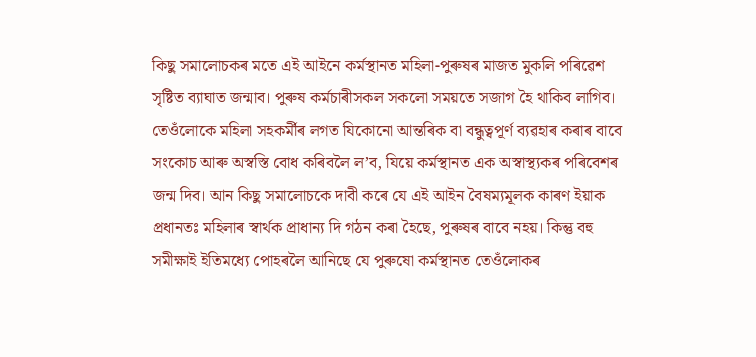কিছু সমালোচকৰ মতে এই আইনে কর্মস্থানত মহিলা-পুৰুষৰ মাজত মুকলি পৰিৱেশ সৃষ্টিত ব্যাঘাত জন্মাব। পুৰুষ কৰ্মচাৰীসকল সকলো সময়তে সজাগ হৈ থাকিব লাগিব। তেওঁলোকে মহিলা সহকৰ্মীৰ লগত যিকোনো আন্তৰিক বা বন্ধুত্বপূৰ্ণ ব্যৱহাৰ কৰাৰ বাবে সংকোচ আৰু অস্বস্তি বোধ কৰিবলৈ ল’ব, যিয়ে কর্মস্থানত এক অস্বাস্থ্যকৰ পৰিবেশৰ জন্ম দিব। আন কিছু সমালোচকে দাবী কৰে যে এই আইন বৈষম্যমূলক কাৰণ ইয়াক প্ৰধানতঃ মহিলাৰ স্বাৰ্থক প্রাধান্য দি গঠন কৰা হৈছে, পুৰুষৰ বাবে নহয়। কিন্তু বহু সমীক্ষাই ইতিমধ্যে পোহৰলৈ আনিছে যে পুৰুষো কৰ্মস্থানত তেওঁলোকৰ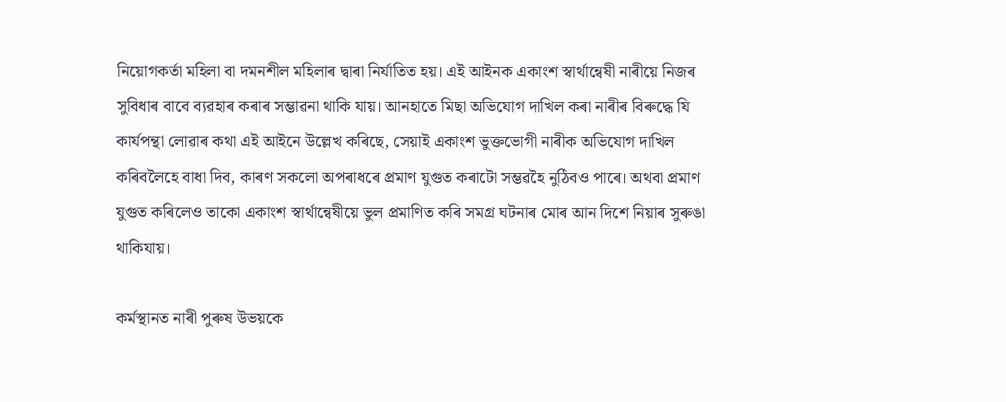নিয়োগকর্তা মহিলা বা দমনশীল মহিলাৰ দ্বাৰা নিৰ্যাতিত হয়। এই আইনক একাংশ স্বার্থান্বেষী নাৰীয়ে নিজৰ সুবিধাৰ বাবে ব্যৱহাৰ কৰাৰ সম্ভাৱনা থাকি যায়। আনহাতে মিছা অভিযোগ দাখিল কৰা নাৰীৰ বিৰুদ্ধে যি কাৰ্যপন্থা লোৱাৰ কথা এই আইনে উল্লেখ কৰিছে, সেয়াই একাংশ ভুক্তভোগী নাৰীক অভিযোগ দাখিল কৰিবলৈহে বাধা দিব, কাৰণ সকলো অপৰাধৰে প্ৰমাণ যুগুত কৰাটো সম্ভৱহৈ নুঠিবও পাৰে। অথবা প্রমাণ যুগুত কৰিলেও তাকো একাংশ স্বার্থান্বেষীয়ে ভুল প্রমাণিত কৰি সমগ্ৰ ঘটনাৰ মোৰ আন দিশে নিয়াৰ সুৰুঙা থাকিযায়।

কৰ্মস্থানত নাৰী পুৰুষ উভয়কে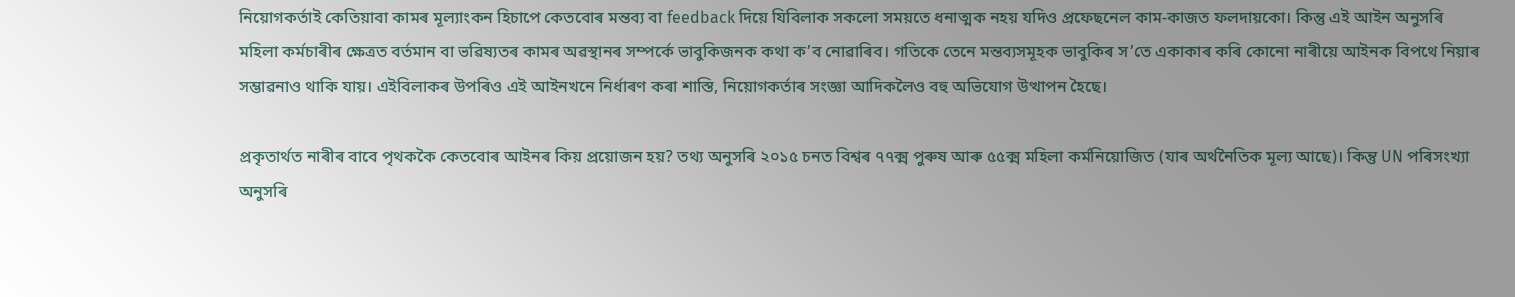নিয়োগকর্তাই কেতিয়াবা কামৰ মূল্যাংকন হিচাপে কেতবোৰ মন্তব্য বা feedback দিয়ে যিবিলাক সকলো সময়তে ধনাত্মক নহয় যদিও প্রফেছনেল কাম-কাজত ফলদায়কো। কিন্তু এই আইন অনুসৰি মহিলা কৰ্মচাৰীৰ ক্ষেত্ৰত বৰ্তমান বা ভৱিষ্যতৰ কামৰ অৱস্থানৰ সম্পর্কে ভাবুকিজনক কথা ক’ব নোৱাৰিব। গতিকে তেনে মন্তব্যসমূহক ভাবুকিৰ স’তে একাকাৰ কৰি কোনো নাৰীয়ে আইনক বিপথে নিয়াৰ সম্ভাৱনাও থাকি যায়। এইবিলাকৰ উপৰিও এই আইনখনে নিৰ্ধাৰণ কৰা শাস্তি, নিয়োগকৰ্তাৰ সংজ্ঞা আদিকলৈও বহু অভিযোগ উত্থাপন হৈছে।

প্ৰকৃতাৰ্থত নাৰীৰ বাবে পৃথককৈ কেতবোৰ আইনৰ কিয় প্রয়োজন হয়? তথ্য অনুসৰি ২০১৫ চনত বিশ্বৰ ৭৭ক্ম পুৰুষ আৰু ৫৫ক্ম মহিলা কর্মনিয়োজিত (যাৰ অর্থনৈতিক মূল্য আছে)। কিন্তু UN পৰিসংখ্যা অনুসৰি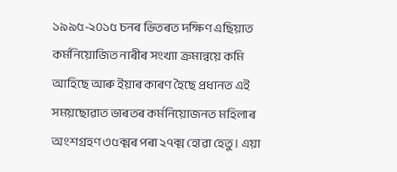১৯৯৫-২০১৫ চনৰ ভিতৰত দক্ষিণ এছিয়াত কর্মনিয়োজিত নাৰীৰ সংখ্যা ক্রমান্বয়ে কমি আহিছে আৰু ইয়াৰ কাৰণ হৈছে প্ৰধানত এই সময়ছোৱাত ভাৰতৰ কৰ্মনিয়োজনত মহিলাৰ অংশগ্রহণ ৩৫ক্মৰ পৰা ২৭ক্ম হোৱা হেতু। এয়া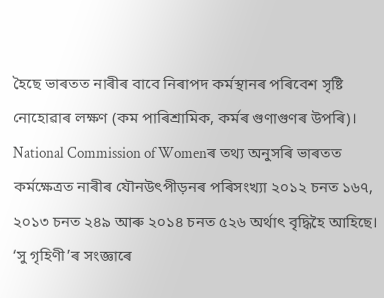হৈছে ভাৰতত নাৰীৰ বাবে নিৰাপদ কর্মস্থানৰ পৰিবেশ সৃষ্টি নোহোৱাৰ লক্ষণ (কম পাৰিশ্রামিক, কৰ্মৰ গুণাগুণৰ উপৰি)। National Commission of Womenৰ তথ্য অনুসৰি ভাৰতত কৰ্মক্ষেত্ৰত নাৰীৰ যৌনউৎপীড়নৰ পৰিসংখ্যা ২০১২ চনত ১৬৭, ২০১৩ চনত ২৪৯ আৰু ২০১৪ চনত ৫২৬ অৰ্থাৎ বৃদ্ধিহৈ আহিছে। ‘সু গৃহিণী’ৰ সংজ্ঞাৰে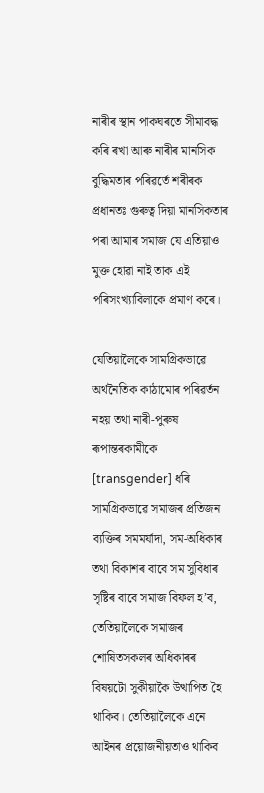নাৰীৰ স্থান পাকঘৰতে সীমাবদ্ধ কৰি ৰখা আৰু নাৰীৰ মানসিক বুদ্ধিমতাৰ পৰিৱৰ্তে শৰীৰক প্ৰধানতঃ গুৰুত্ব দিয়া মানসিকতাৰ পৰা আমাৰ সমাজ যে এতিয়াও মুক্ত হোৱা নাই তাক এই পৰিসংখ্যাবিলাকে প্ৰমাণ কৰে।

যেতিয়ালৈকে সামগ্রিকভাৱে অর্থনৈতিক কাঠামোৰ পৰিৱৰ্তন নহয় তথা নাৰী-পুৰুষ ৰূপান্তৰকামীকে [transgender] ধৰি সামগ্রিকভাৱে সমাজৰ প্ৰতিজন ব্যক্তিৰ সমমর্যাদা, সম-অধিকাৰ তথা বিকাশৰ বাবে সম সুবিধাৰ সৃষ্টিৰ বাবে সমাজ বিফল হ’ব, তেতিয়ালৈকে সমাজৰ শোষিতসকলৰ অধিকাৰৰ বিষয়টো সুকীয়াকৈ উত্থাপিত হৈ থাকিব। তেতিয়ালৈকে এনে আইনৰ প্ৰয়োজনীয়তাও থাকিব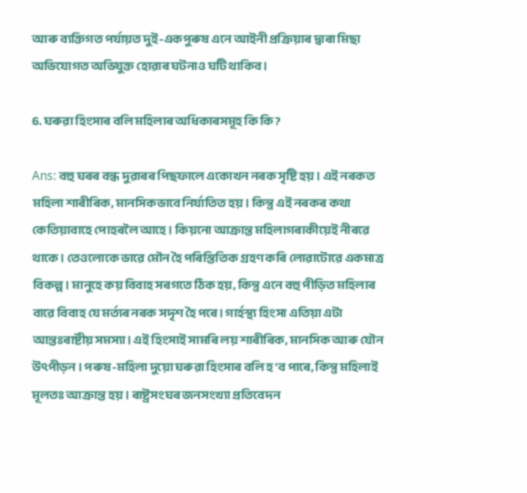আৰু ব্যক্তিগত পর্যায়ত দুই-একপুৰুষ এনে আইনী প্ৰক্ৰিয়াৰ দ্বাৰা মিছা অভিযোগত অভিযুক্ত হোৱাৰ ঘটনাও ঘটি থাকিব।

6. ঘৰুৱা হিংসাৰ বলি মহিলাৰ অধিকাৰসমূহ কি কি?

Ans: বহু ঘৰৰ বন্ধ দুৱাৰৰ পিছফালে একোখন নৰক সৃষ্টি হয়। এই নৰকত মহিলা শাৰীৰিক, মানসিকভাবে নির্যাতিত হয়। কিন্তু এই নৰকৰ কথা কেতিয়াবাহে পোহৰলৈ আহে। কিয়নো আক্রান্ত মহিলাগৰাকীয়েই নীৰৱে থাকে। তেওলোকে ভাৱে মৌন হৈ পৰিস্তিতিক গ্ৰহণ কৰি লোৱাটোৱে একমাত্র বিকল্প। মানুহে কয় বিবাহ সৰগতে ঠিক হয়, কিন্তু এনে বহু পীড়িত মহিলাৰ বাৱে বিবাহ যে মর্ত্যৰ নৰক সদৃশ হৈ পৰে। গার্হস্থ্য হিংসা এতিয়া এটা আন্তঃৰাষ্টীয় সমস্যা। এই হিংসাই সামৰি লয় শাৰীৰিক, মানসিক আৰু যৌন উৎপীড়ন । পৰুষ-মহিলা দুয়ো ঘৰুৱা হিংসাৰ বলি হ’ব পাৰে, কিন্তু মহিলাই মূলতঃ আক্রান্ত হয়। ৰাষ্ট্ৰসংঘৰ জনসংখ্যা প্রতিবেদন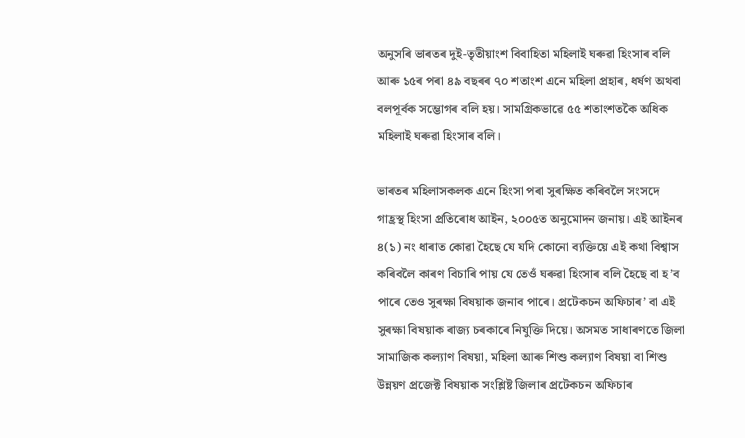অনুসৰি ভাৰতৰ দুই-তৃতীয়াংশ বিবাহিতা মহিলাই ঘৰুৱা হিংসাৰ বলি আৰু ১৫ৰ পৰা ৪৯ বছৰৰ ৭০ শতাংশ এনে মহিলা প্ৰহাৰ, ধৰ্ষণ অথবা বলপূর্বক সম্ভোগৰ বলি হয়। সামগ্রিকভাৱে ৫৫ শতাংশতকৈ অধিক মহিলাই ঘৰুৱা হিংসাৰ বলি।

ভাৰতৰ মহিলাসকলক এনে হিংসা পৰা সুৰক্ষিত কৰিবলৈ সংসদে গাহ্ৰস্থ হিংসা প্ৰতিৰোধ আইন, ২০০৫ত অনুমোদন জনায়। এই আইনৰ ৪(১) নং ধাৰাত কোৱা হৈছে যে যদি কোনো ব্যক্তিয়ে এই কথা বিশ্বাস কৰিবলৈ কাৰণ বিচাৰি পায় যে তেওঁ ঘৰুৱা হিংসাৰ বলি হৈছে বা হ’ব পাৰে তেও সুৰক্ষা বিষয়াক জনাব পাৰে। প্ৰটেকচন অফিচাৰ’ বা এই সুৰক্ষা বিষয়াক ৰাজ্য চৰকাৰে নিযুক্তি দিয়ে। অসমত সাধাৰণতে জিলা সামাজিক কল্যাণ বিষয়া, মহিলা আৰু শিশু কল্যাণ বিষয়া বা শিশু উন্নয়ণ প্রজেক্ট বিষয়াক সংশ্লিষ্ট জিলাৰ প্ৰটেকচন অফিচাৰ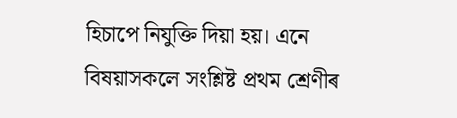হিচাপে নিযুক্তি দিয়া হয়। এনে বিষয়াসকলে সংশ্লিষ্ট প্রথম শ্ৰেণীৰ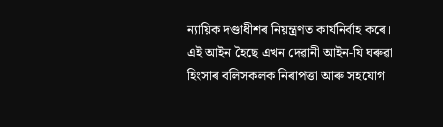ন্যায়িক দণ্ডাধীশৰ নিয়ন্ত্ৰণত কাৰ্যনিৰ্বাহ কৰে। এই আইন হৈছে এখন দেৱানী আইন-যি ঘৰুৱা হিংসাৰ বলিসকলক নিৰাপত্তা আৰু সহযোগ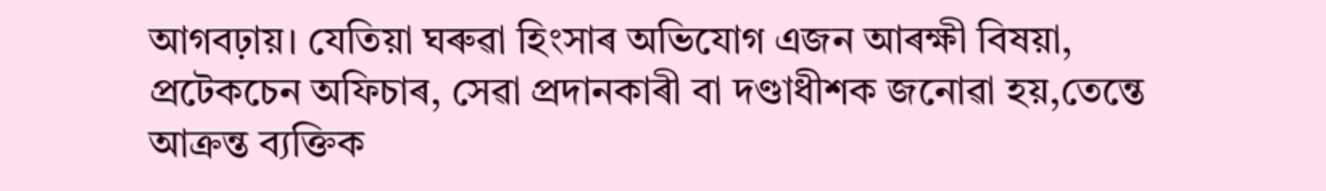আগবঢ়ায়। যেতিয়া ঘৰুৱা হিংসাৰ অভিযোগ এজন আৰক্ষী বিষয়া, প্রটেকচেন অফিচাৰ, সেৱা প্ৰদানকাৰী বা দণ্ডাধীশক জনোৱা হয়,তেন্তে আক্রন্ত ব্যক্তিক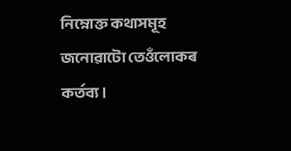নিম্নোক্ত কথাসমূহ জনোৱাটো তেওঁলোকৰ কৰ্তব্য।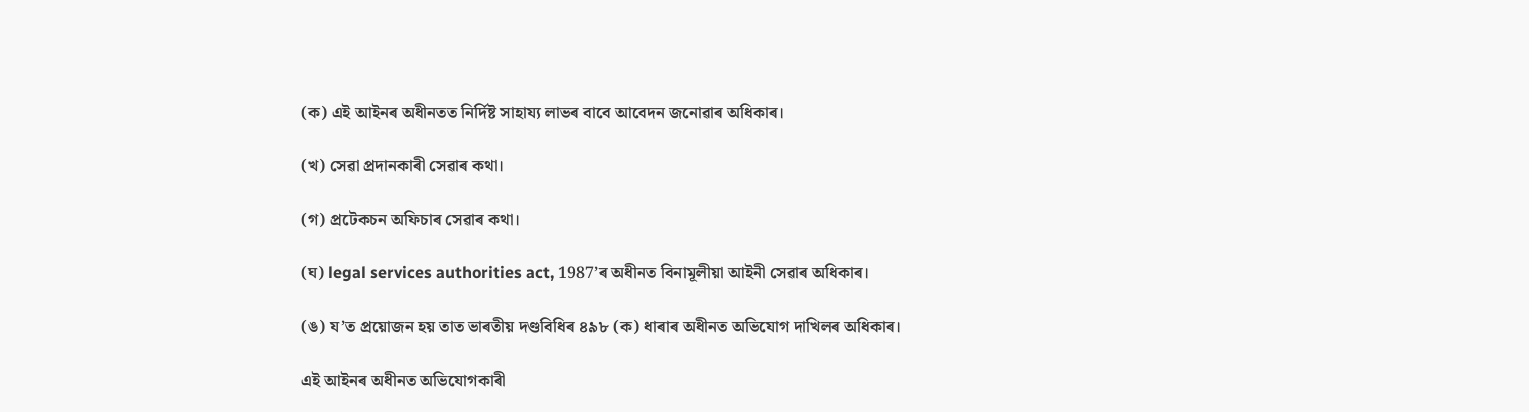(ক) এই আইনৰ অধীনতত নিৰ্দিষ্ট সাহায্য লাভৰ বাবে আবেদন জনোৱাৰ অধিকাৰ।

(খ) সেৱা প্ৰদানকাৰী সেৱাৰ কথা।

(গ) প্ৰটেকচন অফিচাৰ সেৱাৰ কথা।

(ঘ) legal services authorities act, 1987’ৰ অধীনত বিনামূলীয়া আইনী সেৱাৰ অধিকাৰ।

(ঙ) য’ত প্ৰয়োজন হয় তাত ভাৰতীয় দণ্ডবিধিৰ ৪৯৮ (ক) ধাৰাৰ অধীনত অভিযোগ দাখিলৰ অধিকাৰ।

এই আইনৰ অধীনত অভিযোগকাৰী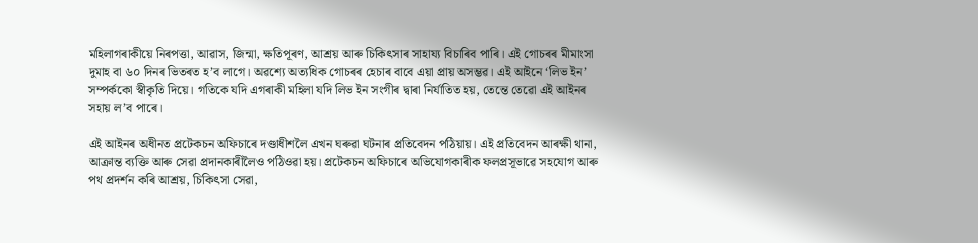মহিলাগৰাকীয়ে নিৰপত্তা, আৱাস, জিন্মা, ক্ষতিপূৰণ, আশ্ৰয় আৰু চিকিৎসাৰ সাহায্য বিচাৰিব পাৰি। এই গোচৰৰ মীমাংসা দুমাহ বা ৬০ দিনৰ ভিতৰত হ’ব লাগে। অৱশ্যে অত্যধিক গোচৰৰ হেচাৰ বাবে এয়া প্ৰায় অসম্ভৱ। এই আইনে ‘লিভ ইন’ সম্পর্ককো স্বীকৃতি দিয়ে। গতিকে যদি এগৰাকী মহিলা যদি লিভ ইন সংগীৰ দ্বাৰা নিৰ্যাতিত হয়, তেন্তে তেৱো এই আইনৰ সহায় ল’ব পাৰে।

এই আইনৰ অধীনত প্ৰটেকচন অফিচাৰে দণ্ডাধীশলৈ এখন ঘৰুৱা ঘটনাৰ প্ৰতিবেদন পঠিয়ায়। এই প্রতিবেদন আৰক্ষী থানা, আক্ৰান্ত ব্যক্তি আৰু সেৱা প্ৰদানকাৰীলৈও পঠিওৱা হয়। প্রটেকচন অফিচাৰে অভিযোগকাৰীক ফলপ্ৰসূভাৱে সহযোগ আৰু পথ প্ৰদৰ্শন কৰি আশ্ৰয়, চিকিৎসা সেৱা,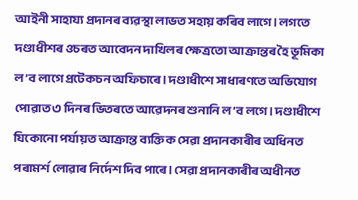আইনী সাহায্য প্রদানৰ ব্যৱস্থা লাভত সহায় কৰিব লাগে। লগতে দণ্ডাধীশৰ ওচৰত আবেদন দাখিলৰ ক্ষেত্ৰতো আক্ৰান্তৰ হৈ ভূমিকা ল’ব লাগে প্ৰটেকচন অফিচাৰে। দণ্ডাধীশে সাধাৰণতে অভিযোগ পোৱাত ৩ দিনৰ ভিতৰতে আৱেদনৰ শুনানি ল’ব লগে। দণ্ডাধীশে যিকোনো পর্যায়ত আক্রান্ত ব্যক্তিক সেৱা প্ৰদানকাৰীৰ অধিনত পৰামৰ্শ লোৱাৰ নিৰ্দেশ দিব পাৰে। সেৱা প্ৰদানকাৰীৰ অধীনত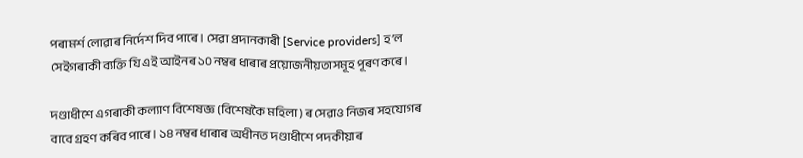পৰামৰ্শ লোৱাৰ নিৰ্দেশ দিব পাৰে। সেৱা প্রদানকাৰী [Service providers] হ’ল সেইগৰাকী ব্যক্তি যি এই আইনৰ ১০ নম্বৰ ধাৰাৰ প্ৰয়োজনীয়তাসমূহ পূৰণ কৰে।

দণ্ডাধীশে এগৰাকী কল্যাণ বিশেষজ্ঞ (বিশেষকৈ মহিলা) ৰ সেৱাও নিজৰ সহযোগৰ বাবে গ্ৰহণ কৰিব পাৰে। ১৪ নম্বৰ ধাৰাৰ অধীনত দণ্ডাধীশে পদকীয়াৰ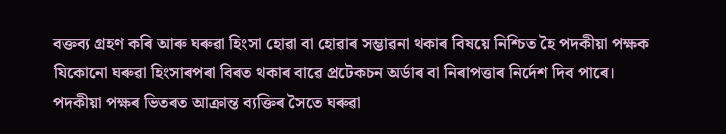বক্তব্য গ্ৰহণ কৰি আৰু ঘৰুৱা হিংসা হোৱা বা হোৱাৰ সম্ভাৱনা থকাৰ বিষয়ে নিশ্চিত হৈ পদকীয়া পক্ষক যিকোনো ঘৰুৱা হিংসাৰপৰা বিৰত থকাৰ বাৱে প্ৰটেকচন অৰ্ডাৰ বা নিৰাপত্তাৰ নিৰ্দেশ দিব পাৰে। পদকীয়া পক্ষৰ ভিতৰত আক্ৰান্ত ব্যক্তিৰ সৈতে ঘৰুৱা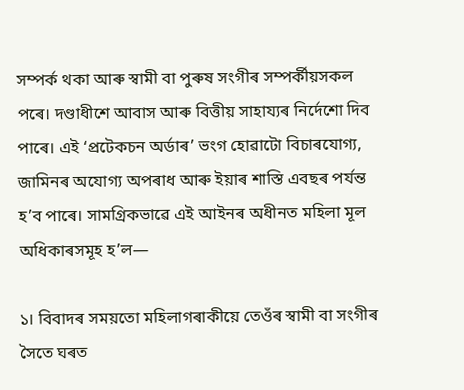সম্পর্ক থকা আৰু স্বামী বা পুৰুষ সংগীৰ সম্পৰ্কীয়সকল পৰে। দণ্ডাধীশে আবাস আৰু বিত্তীয় সাহায্যৰ নিৰ্দেশো দিব পাৰে। এই ‘প্রটেকচন অৰ্ডাৰ’ ভংগ হোৱাটো বিচাৰযোগ্য, জামিনৰ অযোগ্য অপৰাধ আৰু ইয়াৰ শাস্তি এবছৰ পৰ্যন্ত হ’ব পাৰে। সামগ্ৰিকভাৱে এই আইনৰ অধীনত মহিলা মূল অধিকাৰসমূহ হ’ল―

১। বিবাদৰ সময়তো মহিলাগৰাকীয়ে তেওঁৰ স্বামী বা সংগীৰ সৈতে ঘৰত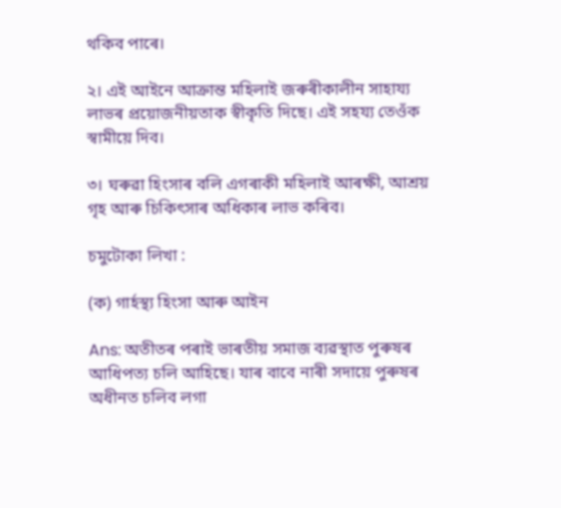থকিব পাৰে।

২। এই আইনে আক্রান্ত মহিলাই জৰুৰীকালীন সাহায্য লাভৰ প্রয়োজনীয়তাক স্বীকৃতি দিছে। এই সহয্য তেওঁক স্বামীয়ে দিব।

৩। ঘৰুৱা হিংসাৰ বলি এগৰাকী মহিলাই আৰক্ষী, আশ্ৰয় গৃহ আৰু চিকিৎসাৰ অধিকাৰ লাভ কৰিব।

চমুটোকা লিখা :

(ক) গার্হস্থ্য হিংসা আৰু আইন

Ans: অতীতৰ পৰাই ভাৰতীয় সমাজ ব্যৱস্থাত পুৰুষৰ আধিপত্য চলি আহিছে। যাৰ বাবে নাৰী সদায়ে পুৰুষৰ অধীনত চলিব লগা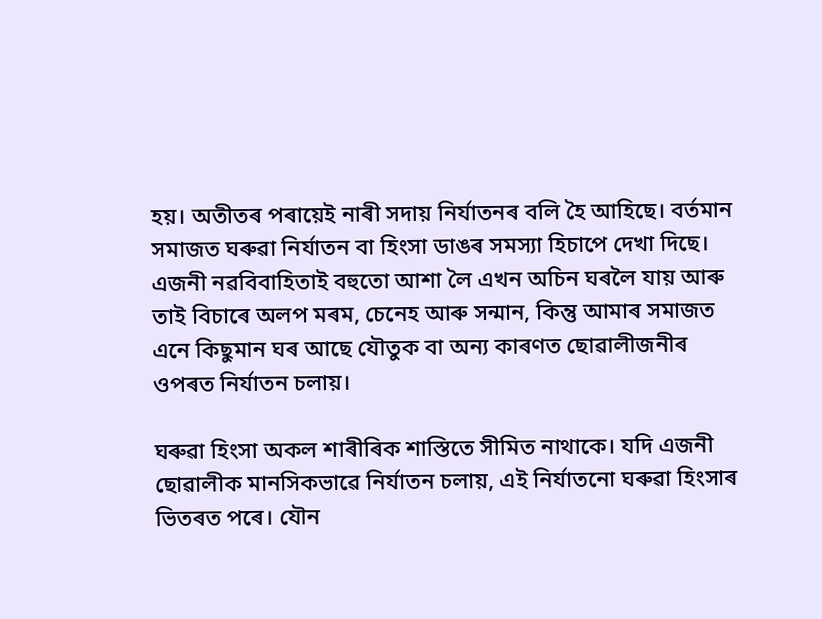হয়। অতীতৰ পৰায়েই নাৰী সদায় নিৰ্যাতনৰ বলি হৈ আহিছে। বৰ্তমান সমাজত ঘৰুৱা নিৰ্যাতন বা হিংসা ডাঙৰ সমস্যা হিচাপে দেখা দিছে। এজনী নৱবিবাহিতাই বহুতো আশা লৈ এখন অচিন ঘৰলৈ যায় আৰু তাই বিচাৰে অলপ মৰম, চেনেহ আৰু সন্মান, কিন্তু আমাৰ সমাজত এনে কিছুমান ঘৰ আছে যৌতুক বা অন্য কাৰণত ছোৱালীজনীৰ ওপৰত নিৰ্যাতন চলায়।

ঘৰুৱা হিংসা অকল শাৰীৰিক শাস্তিতে সীমিত নাথাকে। যদি এজনী ছোৱালীক মানসিকভাৱে নির্যাতন চলায়, এই নির্যাতনো ঘৰুৱা হিংসাৰ ভিতৰত পৰে। যৌন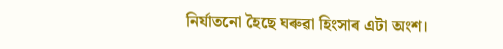নির্যাতনো হৈছে ঘৰুৱা হিংসাৰ এটা অংশ।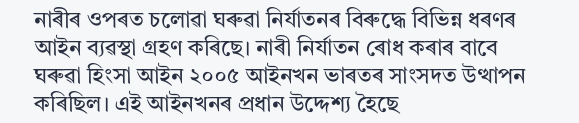নাৰীৰ ওপৰত চলোৱা ঘৰুৱা নিৰ্যাতনৰ বিৰুদ্ধে বিভিন্ন ধৰণৰ আইন ব্যৱস্থা গ্রহণ কৰিছে। নাৰী নিৰ্যাতন ৰোধ কৰাৰ বাবে ঘৰুৱা হিংসা আইন ২০০৫ আইনখন ভাৰতৰ সাংসদত উত্থাপন কৰিছিল। এই আইনখনৰ প্রধান উদ্দেশ্য হৈছে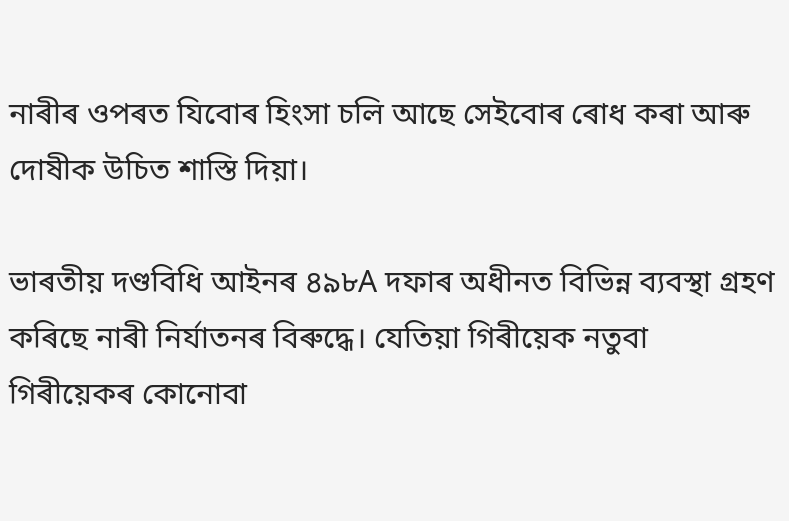নাৰীৰ ওপৰত যিবোৰ হিংসা চলি আছে সেইবোৰ ৰোধ কৰা আৰু দোষীক উচিত শাস্তি দিয়া।

ভাৰতীয় দণ্ডবিধি আইনৰ ৪৯৮A দফাৰ অধীনত বিভিন্ন ব্যবস্থা গ্ৰহণ কৰিছে নাৰী নিৰ্যাতনৰ বিৰুদ্ধে। যেতিয়া গিৰীয়েক নতুবা গিৰীয়েকৰ কোনোবা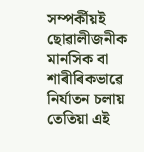সম্পৰ্কীয়ই ছোৱালীজনীক মানসিক বা শাৰীৰিকভাৱে নিৰ্যাতন চলায় তেতিয়া এই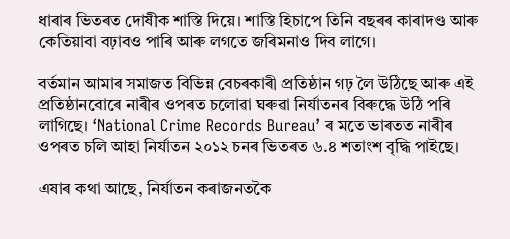ধাৰাৰ ভিতৰত দোষীক শাস্তি দিয়ে। শাস্তি হিচাপে তিনি বছৰৰ কাৰাদণ্ড আৰু কেতিয়াবা বঢ়াবও পাৰি আৰু লগতে জৰিমনাও দিব লাগে।

বৰ্তমান আমাৰ সমাজত বিভিন্ন বেচৰকাৰী প্ৰতিষ্ঠান গঢ় লৈ উঠিছে আৰু এই প্ৰতিষ্ঠানবোৰে নাৰীৰ ওপৰত চলোৱা ঘৰুৱা নিৰ্যাতনৰ বিৰুদ্ধে উঠি পৰি লাগিছে। ‘National Crime Records Bureau’ ৰ মতে ভাৰতত নাৰীৰ ওপৰত চলি আহা নিৰ্যাতন ২০১২ চনৰ ভিতৰত ৬.৪ শতাংশ বৃদ্ধি পাইছে।

এষাৰ কথা আছে, নিৰ্যাতন কৰাজনতকৈ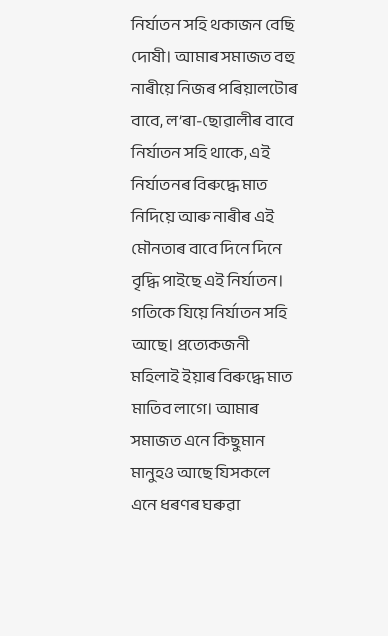নির্যাতন সহি থকাজন বেছি দোষী। আমাৰ সমাজত বহু নাৰীয়ে নিজৰ পৰিয়ালটোৰ বাবে, ল’ৰা-ছোৱালীৰ বাবে নিৰ্যাতন সহি থাকে, এই নিৰ্যাতনৰ বিৰুদ্ধে মাত নিদিয়ে আৰু নাৰীৰ এই মৌনতাৰ বাবে দিনে দিনে বৃদ্ধি পাইছে এই নির্যাতন। গতিকে যিয়ে নির্যাতন সহি আছে। প্রত্যেকজনী মহিলাই ইয়াৰ বিৰুদ্ধে মাত মাতিব লাগে। আমাৰ সমাজত এনে কিছুমান মানুহও আছে যিসকলে এনে ধৰণৰ ঘৰুৱা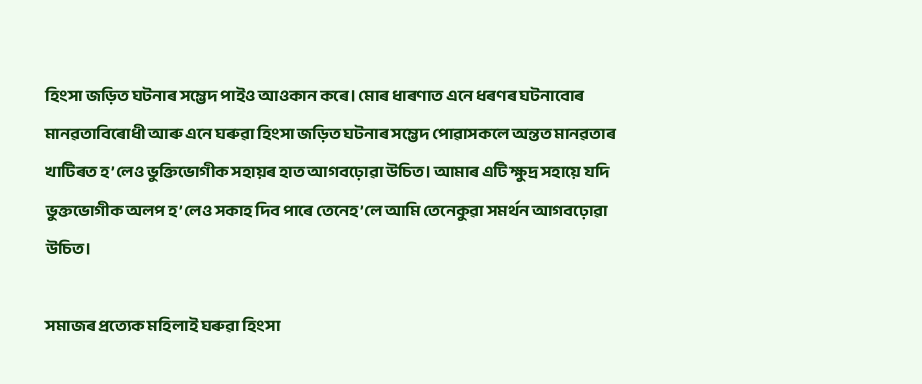হিংসা জড়িত ঘটনাৰ সম্ভেদ পাইও আওকান কৰে। মোৰ ধাৰণাত এনে ধৰণৰ ঘটনাবোৰ মানৱতাবিৰোধী আৰু এনে ঘৰুৱা হিংসা জড়িত ঘটনাৰ সম্ভেদ পোৱাসকলে অন্তত মানৱতাৰ খাটিৰত হ’লেও ভুক্তিভোগীক সহায়ৰ হাত আগবঢ়োৱা উচিত। আমাৰ এটি ক্ষুদ্র সহায়ে যদি ভুক্তভোগীক অলপ হ’লেও সকাহ দিব পাৰে তেনেহ’লে আমি তেনেকুৱা সমর্থন আগবঢ়োৱা উচিত।

সমাজৰ প্ৰত্যেক মহিলাই ঘৰুৱা হিংসা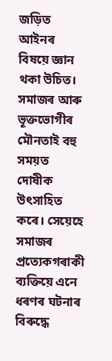জড়িত আইনৰ বিষয়ে জ্ঞান থকা উচিত। সমাজৰ আৰু ভূক্তভোগীৰ মৌনতাই বহু সময়ত দোষীক উৎসাহিত কৰে। সেয়েহে সমাজৰ প্ৰত্যেকগৰাকী ব্যক্তিয়ে এনে ধৰণৰ ঘটনাৰ বিৰুদ্ধে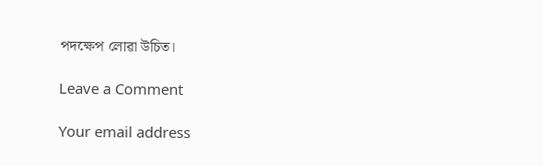পদক্ষেপ লোৱা উচিত।

Leave a Comment

Your email address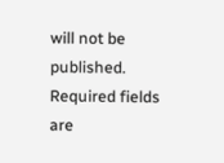will not be published. Required fields are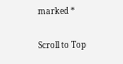marked *

Scroll to Top